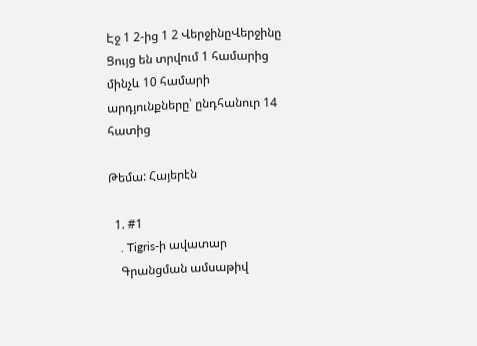Էջ 1 2-ից 1 2 ՎերջինըՎերջինը
Ցույց են տրվում 1 համարից մինչև 10 համարի արդյունքները՝ ընդհանուր 14 հատից

Թեմա: Հայերէն

  1. #1
    . Tigris-ի ավատար
    Գրանցման ամսաթիվ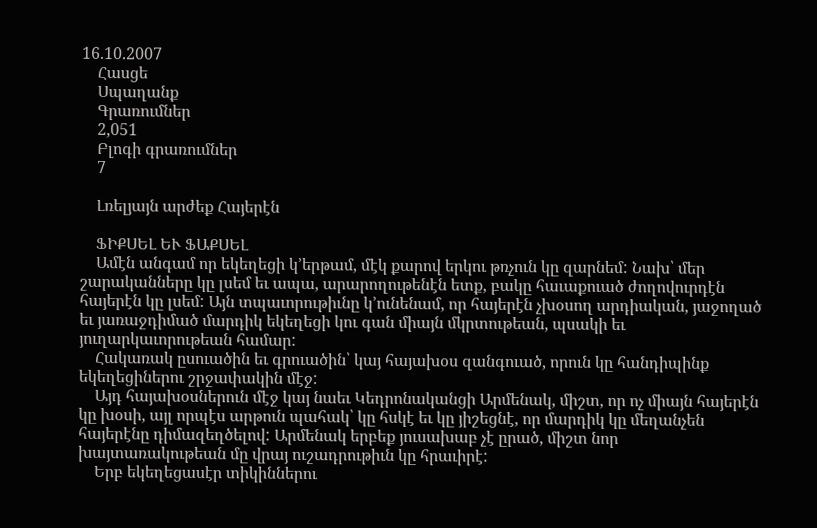16.10.2007
    Հասցե
    Սպաղանք
    Գրառումներ
    2,051
    Բլոգի գրառումներ
    7

    Լռելյայն արժեք Հայերէն

    ՖԻՔՍԵԼ ԵՒ ՖԱՔՍԵԼ
    Ամէն անգամ որ եկեղեցի կ՚երթամ, մէկ քարով երկու թռչուն կը զարնեմ: Նախ՝ մեր շարականները կը լսեմ եւ ապա, արարողութենէն ետք, բակը հաւաքուած ժողովուրդէն հայերէն կը լսեմ: Այն տպաւորութիւնը կ՚ունենամ, որ հայերէն չխօսող արդիական, յաջողած եւ յառաջդիմած մարդիկ եկեղեցի կու գան միայն մկրտութեան, պսակի եւ յուղարկաւորութեան համար:
    Հակառակ ըսուածին եւ գրուածին՝ կայ հայախօս զանգուած, որուն կը հանդիպինք եկեղեցիներու շրջափակին մէջ:
    Այդ հայախօսներուն մէջ կայ նաեւ Կեդրոնականցի Արմենակ, միշտ, որ ոչ միայն հայերէն կը խօսի, այլ որպէս արթուն պահակ՝ կը հսկէ եւ կը յիշեցնէ, որ մարդիկ կը մեղանչեն հայերէնը դիմազեղծելով: Արմենակ երբեք յուսախաբ չէ ըրած, միշտ նոր խայտառակութեան մը վրայ ուշադրութիւն կը հրաւիրէ:
    Երբ եկեղեցասէր տիկիններու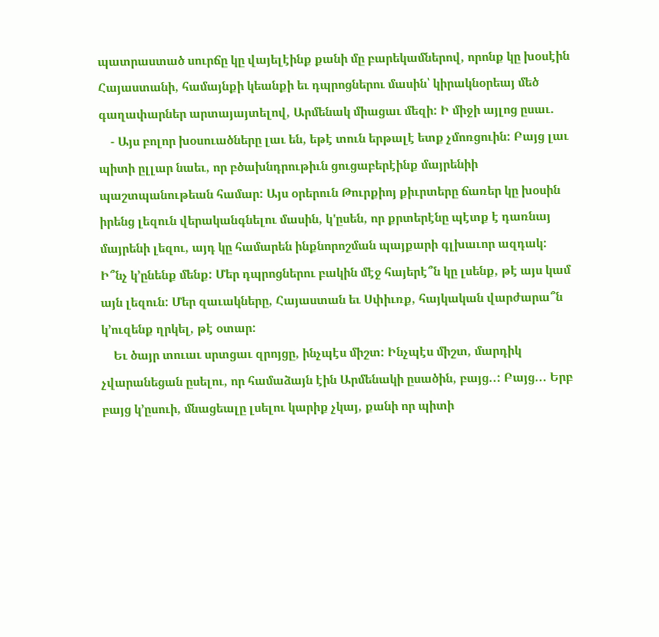պատրաստած սուրճը կը վայելէինք քանի մը բարեկամներով, որոնք կը խօսէին Հայաստանի, համայնքի կեանքի եւ դպրոցներու մասին՝ կիրակնօրեայ մեծ գաղափարներ արտայայտելով, Արմենակ միացաւ մեզի: Ի միջի այլոց ըսաւ.
    - Այս բոլոր խօսուածները լաւ են, եթէ տուն երթալէ ետք չմոռցուին: Բայց լաւ պիտի ըլլար նաեւ, որ բծախնդրութիւն ցուցաբերէինք մայրենիի պաշտպանութեան համար: Այս օրերուն Թուրքիոյ քիւրտերը ճառեր կը խօսին իրենց լեզուն վերականգնելու մասին, կ'ըսեն, որ քրտերէնը պէտք է դառնայ մայրենի լեզու, այդ կը համարեն ինքնորոշման պայքարի գլխաւոր ազդակ: Ի՞նչ կ՚ընենք մենք: Մեր դպրոցներու բակին մէջ հայերէ՞ն կը լսենք, թէ այս կամ այն լեզուն: Մեր զաւակները, Հայաստան եւ Սփիւռք, հայկական վարժարա՞ն կ՚ուզենք ղրկել, թէ օտար:
    Եւ ծայր տուաւ սրտցաւ զրոյցը, ինչպէս միշտ: Ինչպէս միշտ, մարդիկ չվարանեցան ըսելու, որ համաձայն էին Արմենակի ըսածին, բայց..: Բայց... Երբ բայց կ՚ըսուի, մնացեալը լսելու կարիք չկայ, քանի որ պիտի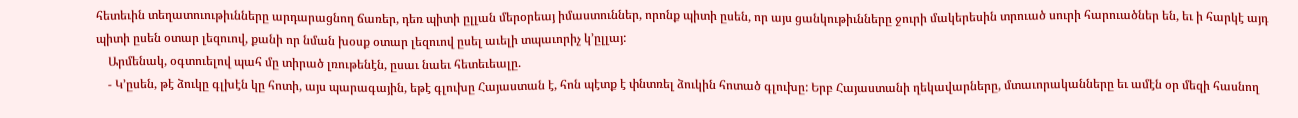հետեւին տեղատուութիւնները արդարացնող ճառեր, դեռ պիտի ըլլան մերօրեայ իմաստուններ, որոնք պիտի ըսեն, որ այս ցանկութիւնները ջուրի մակերեսին տրուած սուրի հարուածներ են, եւ ի հարկէ այդ պիտի ըսեն օտար լեզուով, քանի որ նման խօսք օտար լեզուով ըսել աւելի տպաւորիչ կ՚ըլլայ:
    Արմենակ, օգտուելով պահ մը տիրած լռութենէն, ըսաւ նաեւ հետեւեալը.
    - Կ՚ըսեն, թէ ձուկը գլխէն կը հոտի, այս պարագային, եթէ գլուխը Հայաստան է, հոն պէտք է փնտռել ձուկին հոտած գլուխը: Երբ Հայաստանի ղեկավարները, մտաւորականները եւ ամէն օր մեզի հասնող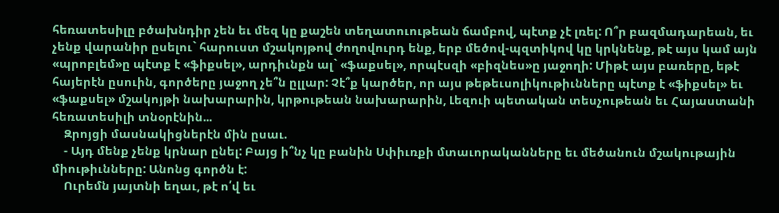հեռատեսիլը բծախնդիր չեն եւ մեզ կը քաշեն տեղատուութեան ճամբով, պէտք չէ լռել: Ո՞ր բազմադարեան, եւ չենք վարանիր ըսելու` հարուստ մշակոյթով ժողովուրդ ենք, երբ մեծով-պզտիկով կը կրկնենք, թէ այս կամ այն «պրոբլեմ»ը պէտք է «ֆիքսել», արդիւնքն ալ` «ֆաքսել», որպէսզի «բիզնես»ը յաջողի: Միթէ այս բառերը, եթէ հայերէն ըսուին, գործերը յաջող չե՞ն ըլլար: Չէ՞ք կարծեր, որ այս թեթեւսոլիկութիւնները պէտք է «ֆիքսել» եւ «ֆաքսել» մշակոյթի նախարարին, կրթութեան նախարարին, Լեզուի պետական տեսչութեան եւ Հայաստանի հեռատեսիլի տնօրէնին...
    Զրոյցի մասնակիցներէն մին ըսաւ.
    - Այդ մենք չենք կրնար ընել: Բայց ի՞նչ կը բանին Սփիւռքի մտաւորականները եւ մեծանուն մշակութային միութիւնները: Անոնց գործն է:
    Ուրեմն յայտնի եղաւ, թէ ո՛վ եւ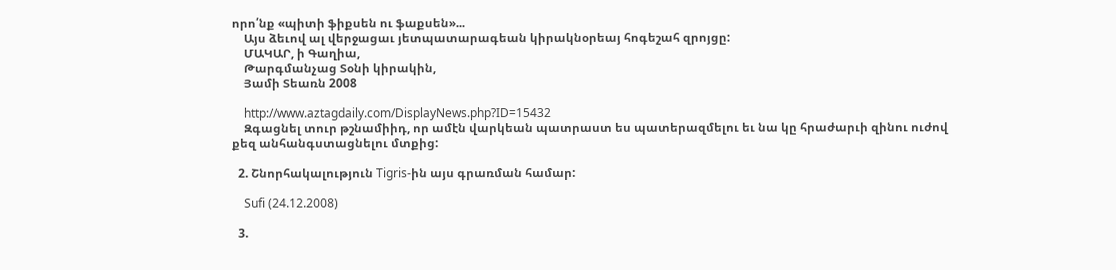որո՛նք «պիտի ֆիքսեն ու ֆաքսեն»...
    Այս ձեւով ալ վերջացաւ յետպատարագեան կիրակնօրեայ հոգեշահ զրոյցը:
    ՄԱԿԱՐ, ի Գաղիա,
    Թարգմանչաց Տօնի կիրակին,
    Յամի Տեառն 2008

    http://www.aztagdaily.com/DisplayNews.php?ID=15432
    Զգացնել տուր թշնամիիդ, որ ամէն վարկեան պատրաստ ես պատերազմելու եւ նա կը հրաժարւի զինու ուժով քեզ անհանգստացնելու մտքից:

  2. Շնորհակալություն Tigris-ին այս գրառման համար:

    Sufi (24.12.2008)

  3.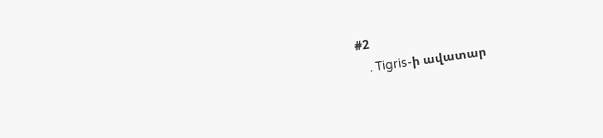#2
    . Tigris-ի ավատար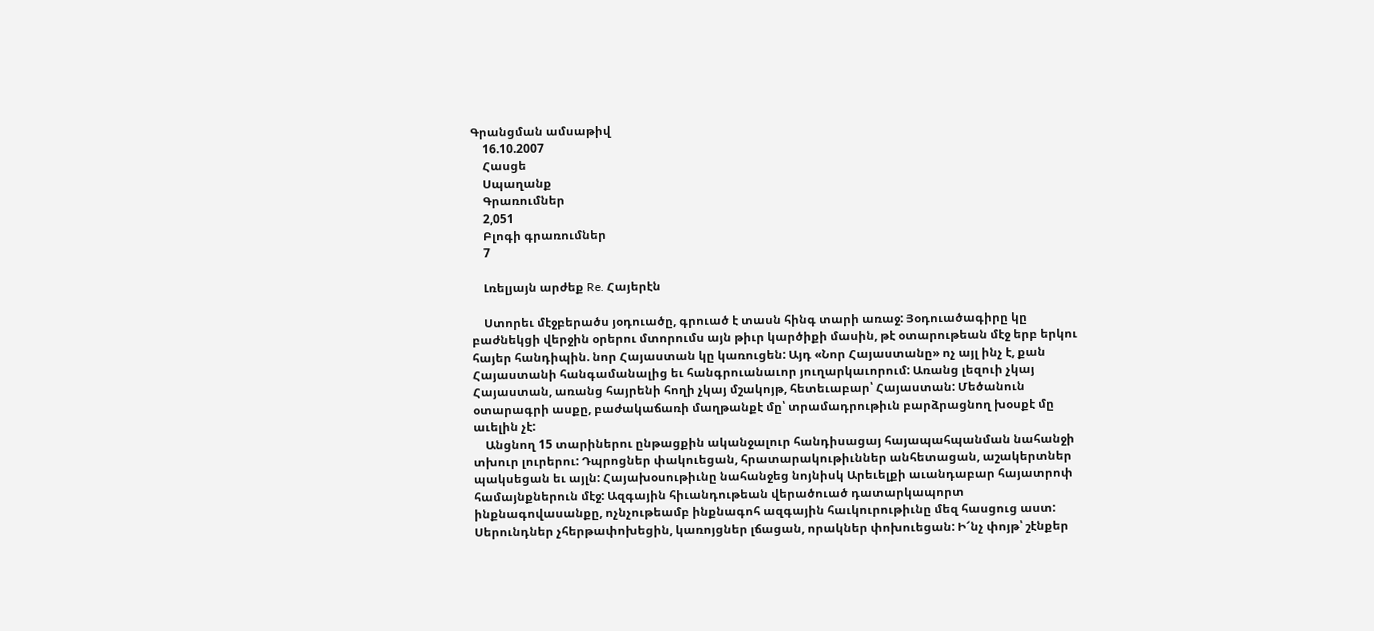Գրանցման ամսաթիվ
    16.10.2007
    Հասցե
    Սպաղանք
    Գրառումներ
    2,051
    Բլոգի գրառումներ
    7

    Լռելյայն արժեք Re. Հայերէն

    Ստորեւ մէջբերածս յօդուածը, գրուած է տասն հինգ տարի առաջ: Յօդուածագիրը կը բաժնեկցի վերջին օրերու մտորումս այն թիւր կարծիքի մասին, թէ օտարութեան մէջ երբ երկու հայեր հանդիպին. նոր Հայաստան կը կառուցեն: Այդ «Նոր Հայաստանը» ոչ այլ ինչ է, քան Հայաստանի հանգամանալից եւ հանգրուանաւոր յուղարկաւորում: Առանց լեզուի չկայ Հայաստան, առանց հայրենի հողի չկայ մշակոյթ, հետեւաբար՝ Հայաստան: Մեծանուն օտարագրի ասքը, բաժակաճառի մաղթանքէ մը՝ տրամադրութիւն բարձրացնող խօսքէ մը աւելին չէ:
    Անցնող 15 տարիներու ընթացքին ականջալուր հանդիսացայ հայապահպանման նահանջի տխուր լուրերու: Դպրոցներ փակուեցան, հրատարակութիւններ անհետացան, աշակերտներ պակսեցան եւ այլն: Հայախօսութիւնը նահանջեց նոյնիսկ Արեւելքի աւանդաբար հայատրոփ համայնքներուն մէջ: Ազգային հիւանդութեան վերածուած դատարկապորտ ինքնագովասանքը, ոչնչութեամբ ինքնագոհ ազգային հաւկուրութիւնը մեզ հասցուց աստ: Սերունդներ չհերթափոխեցին, կառոյցներ լճացան, որակներ փոխուեցան: Ի՜նչ փոյթ՝ շէնքեր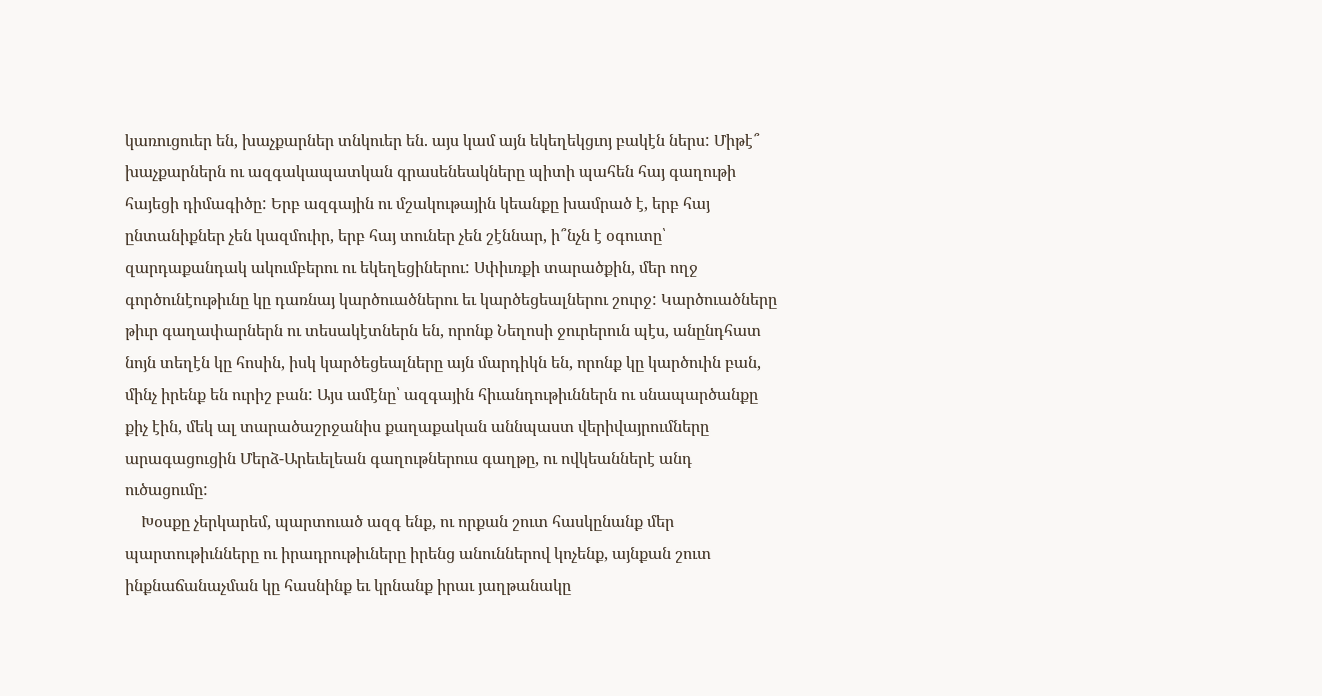կառուցուեր են, խաչքարներ տնկուեր են. այս կամ այն եկեղեկցւոյ բակէն ներս: Միթէ՞ խաչքարներն ու ազգակապատկան գրասենեակները պիտի պահեն հայ գաղութի հայեցի դիմագիծը: Երբ ազգային ու մշակութային կեանքը խամրած է, երբ հայ ընտանիքներ չեն կազմուիր, երբ հայ տուներ չեն շէննար, ի՞նչն է օգուտը՝ զարդաքանդակ ակումբերու ու եկեղեցիներու: Սփիւռքի տարածքին, մեր ողջ գործունէութիւնը կը դառնայ կարծուածներու եւ կարծեցեալներու շուրջ: Կարծուածները թիւր գաղափարներն ու տեսակէտներն են, որոնք Նեղոսի ջուրերուն պէս, անընդհատ նոյն տեղէն կը հոսին, իսկ կարծեցեալները այն մարդիկն են, որոնք կը կարծուին բան, մինչ իրենք են ուրիշ բան: Այս ամէնը՝ ազգային հիւանդութիւններն ու սնապարծանքը քիչ էին, մեկ ալ տարածաշրջանիս քաղաքական աննպաստ վերիվայրումները արագացուցին Մերձ-Արեւելեան գաղութներուս գաղթը, ու ովկեաններէ անդ ուծացումը:
    Խօսքը չերկարեմ, պարտուած ազգ ենք, ու որքան շուտ հասկընանք մեր պարտութիւնները ու իրադրութիւները իրենց անուններով կոչենք, այնքան շուտ ինքնաճանաչման կը հասնինք եւ կրնանք իրաւ յաղթանակը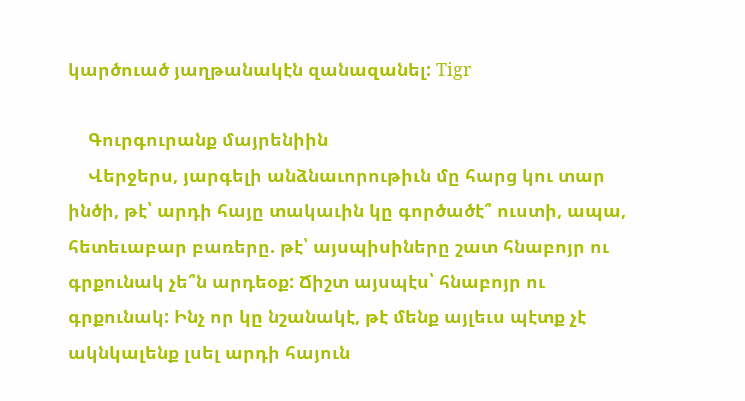կարծուած յաղթանակէն զանազանել: Tigr

    Գուրգուրանք մայրենիին
    Վերջերս, յարգելի անձնաւորութիւն մը հարց կու տար ինծի, թէ՝ արդի հայը տակաւին կը գործածէ՞ ուստի, ապա, հետեւաբար բառերը. թէ՝ այսպիսիները շատ հնաբոյր ու գրքունակ չե՞ն արդեօք: Ճիշտ այսպէս՝ հնաբոյր ու գրքունակ: Ինչ որ կը նշանակէ, թէ մենք այլեւս պէտք չէ ակնկալենք լսել արդի հայուն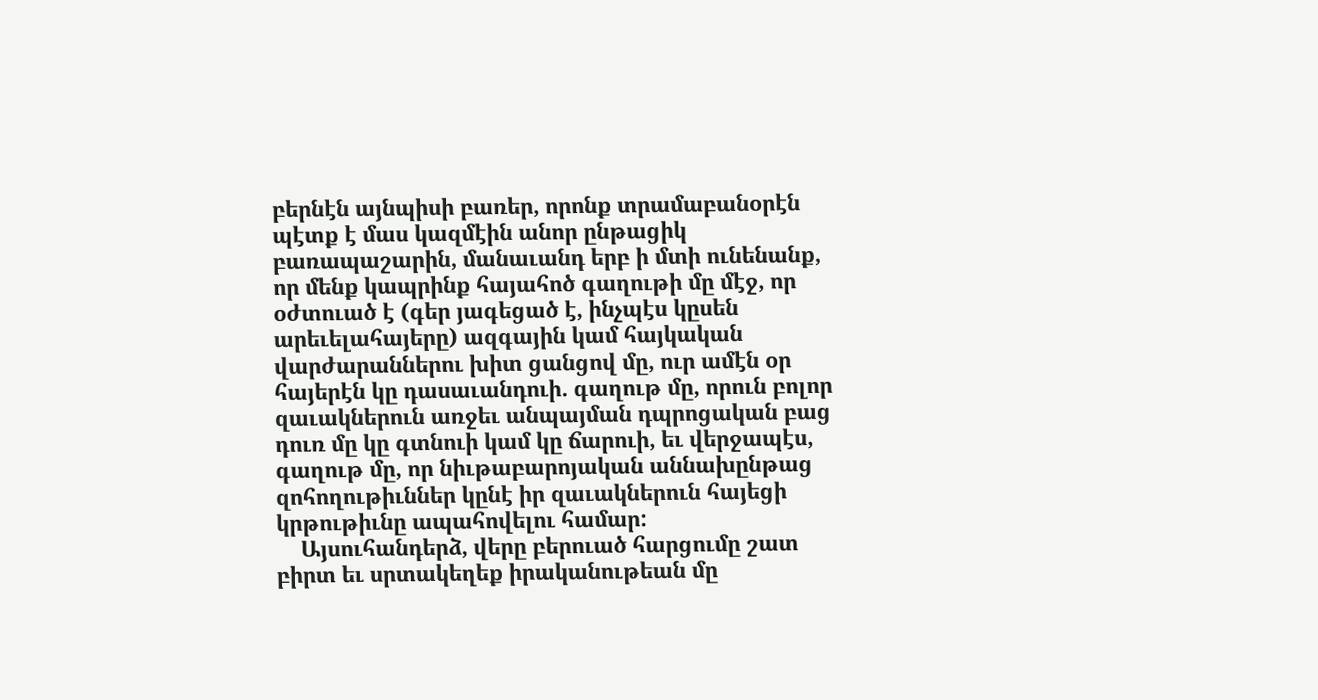բերնէն այնպիսի բառեր, որոնք տրամաբանօրէն պէտք է մաս կազմէին անոր ընթացիկ բառապաշարին, մանաւանդ երբ ի մտի ունենանք, որ մենք կապրինք հայահոծ գաղութի մը մէջ, որ օժտուած է (գեր յագեցած է, ինչպէս կըսեն արեւելահայերը) ազգային կամ հայկական վարժարաններու խիտ ցանցով մը, ուր ամէն օր հայերէն կը դասաւանդուի. գաղութ մը, որուն բոլոր զաւակներուն առջեւ անպայման դպրոցական բաց դուռ մը կը գտնուի կամ կը ճարուի, եւ վերջապէս, գաղութ մը, որ նիւթաբարոյական աննախընթաց զոհողութիւններ կընէ իր զաւակներուն հայեցի կրթութիւնը ապահովելու համար:
    Այսուհանդերձ, վերը բերուած հարցումը շատ բիրտ եւ սրտակեղեք իրականութեան մը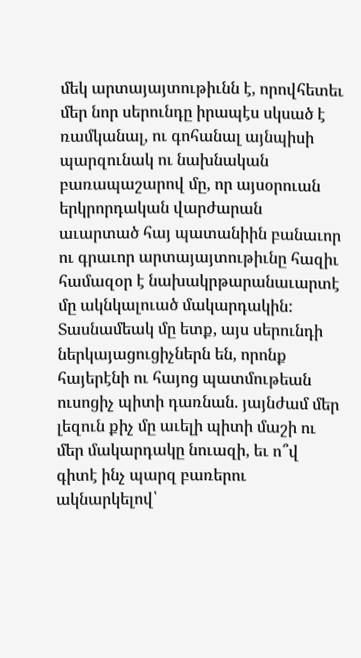մեկ արտայայտութիւնն է, որովհետեւ մեր նոր սերունդը իրապէս սկսած է ռամկանալ, ու գոհանալ այնպիսի պարզունակ ու նախնական բառապաշարով մը, որ այսօրուան երկրորդական վարժարան աւարտած հայ պատանիին բանաւոր ու գրաւոր արտայայտութիւնը հազիւ համազօր է նախակրթարանաւարտէ մը ակնկալուած մակարդակին: Տասնամեակ մը ետք, այս սերունդի ներկայացուցիչներն են, որոնք հայերէնի ու հայոց պատմութեան ուսոցիչ պիտի դառնան. յայնժամ մեր լեզուն քիչ մը աւելի պիտի մաշի ու մեր մակարդակը նուազի, եւ ո՞վ գիտէ ինչ պարզ բառերու ակնարկելով՝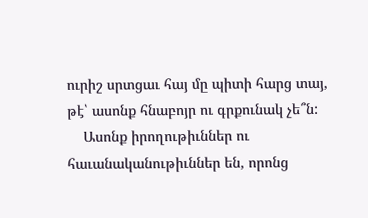ուրիշ սրտցաւ հայ մը պիտի հարց տայ, թէ՝ ասոնք հնաբոյր ու գրքունակ չե՞ն:
    Ասոնք իրողութիւններ ու հաւանականութիւններ են, որոնց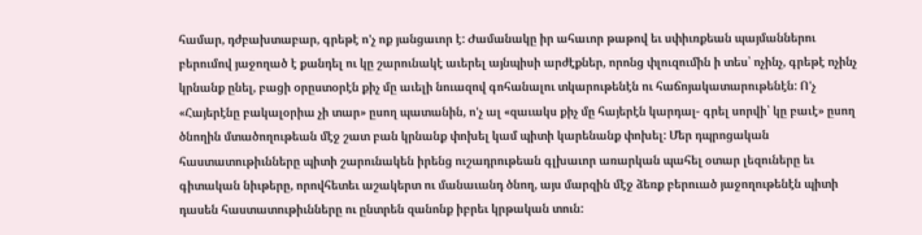համար, դժբախտաբար, գրեթէ ո'չ ոք յանցաւոր է: Ժամանակը իր ահաւոր թաթով եւ սփիւռքեան պայմաններու բերումով յաջողած է քանդել ու կը շարունակէ աւերել այնպիսի արժէքներ, որոնց փլուզումին ի տես՝ ոչինչ, գրեթէ ոչինչ կրնանք ընել, բացի օրըստօրէն քիչ մը աւելի նուազով գոհանալու տկարութենէն ու հաճոյակատարութենէն: Ո'չ «Հայերէնը բակալօրիա չի տար» ըսող պատանին, ո'չ ալ «զաւակս քիչ մը հայերէն կարդալ- գրել սորվի՝ կը բաւէ» ըսող ծնողին մտածողութեան մէջ շատ բան կրնանք փոխել կամ պիտի կարենանք փոխել: Մեր դպրոցական հաստատութիւնները պիտի շարունակեն իրենց ուշադրութեան գլխաւոր առարկան պահել օտար լեզուները եւ գիտական նիւթերը, որովհետեւ աշակերտ ու մանաւանդ ծնող, այս մարզին մէջ ձեռք բերուած յաջողութենէն պիտի դասեն հաստատութիւնները ու ընտրեն զանոնք իբրեւ կրթական տուն: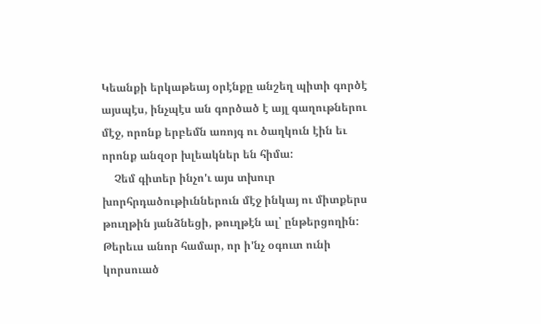Կեանքի երկաթեայ օրէնքը անշեղ պիտի գործէ այսպէս, ինչպէս ան գործած է այլ գաղութներու մէջ, որոնք երբեմն առոյգ ու ծաղկուն էին եւ որոնք անզօր խլեակներ են հիմա:
    Չեմ գիտեր ինչո'ւ այս տխուր խորհրդածութիւններուն մէջ ինկայ ու միտքերս թուղթին յանձնեցի, թուղթէն ալ՝ ընթերցողին: Թերեւս անոր համար, որ ի'նչ օգուտ ունի կորսուած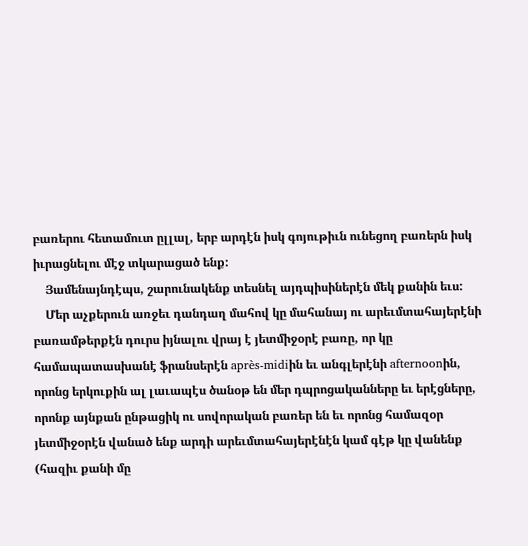բառերու հետամուտ ըլլալ, երբ արդէն իսկ գոյութիւն ունեցող բառերն իսկ իւրացնելու մէջ տկարացած ենք:
    Յամենայնդէպս, շարունակենք տեսնել այդպիսիներէն մեկ քանին եւս:
    Մեր աչքերուն առջեւ դանդաղ մահով կը մահանայ ու արեւմտահայերէնի բառամթերքէն դուրս իյնալու վրայ է յետմիջօրէ բառը, որ կը համապատասխանէ ֆրանսերէն après-midiին եւ անգլերէնի afternoonին, որոնց երկուքին ալ լաւապէս ծանօթ են մեր դպրոցականները եւ երէցները, որոնք այնքան ընթացիկ ու սովորական բառեր են եւ որոնց համազօր յետմիջօրէն վանած ենք արդի արեւմտահայերէնէն կամ գէթ կը վանենք (հազիւ քանի մը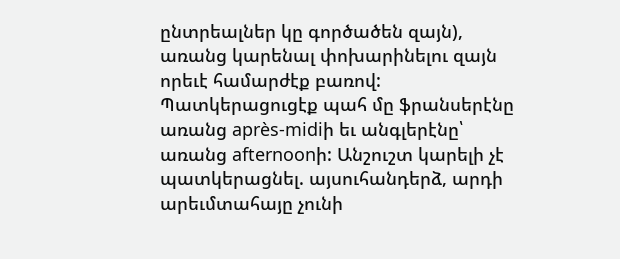ընտրեալներ կը գործածեն զայն), առանց կարենալ փոխարինելու զայն որեւէ համարժէք բառով: Պատկերացուցէք պահ մը ֆրանսերէնը առանց après-midiի եւ անգլերէնը՝ առանց afternoonի: Անշուշտ կարելի չէ պատկերացնել. այսուհանդերձ, արդի արեւմտահայը չունի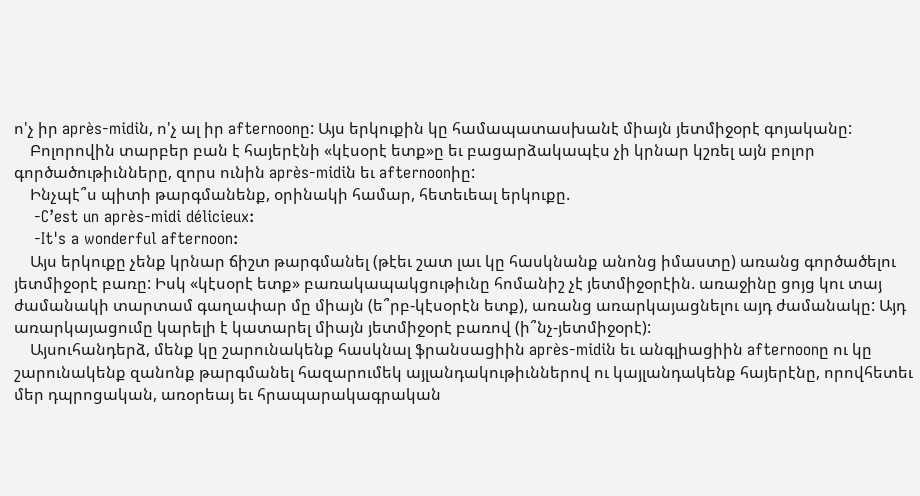ո'չ իր après-midiն, ո'չ ալ իր afternoonը: Այս երկուքին կը համապատասխանէ միայն յետմիջօրէ գոյականը:
    Բոլորովին տարբեր բան է հայերէնի «կէսօրէ ետք»ը եւ բացարձակապէս չի կրնար կշռել այն բոլոր գործածութիւնները, զորս ունին après-midiն եւ afternoonիը:
    Ինչպէ՞ս պիտի թարգմանենք, օրինակի համար, հետեւեալ երկուքը.
    -C’est un après-midi délicieux:
    -It's a wonderful afternoon:
    Այս երկուքը չենք կրնար ճիշտ թարգմանել (թէեւ շատ լաւ կը հասկնանք անոնց իմաստը) առանց գործածելու յետմիջօրէ բառը: Իսկ «կէսօրէ ետք» բառակապակցութիւնը հոմանիշ չէ յետմիջօրէին. առաջինը ցոյց կու տայ ժամանակի տարտամ գաղափար մը միայն (ե՞րբ-կէսօրէն ետք), առանց առարկայացնելու այդ ժամանակը: Այդ առարկայացումը կարելի է կատարել միայն յետմիջօրէ բառով (ի՞նչ-յետմիջօրէ):
    Այսուհանդերձ, մենք կը շարունակենք հասկնալ ֆրանսացիին après-midiն եւ անգլիացիին afternoonը ու կը շարունակենք զանոնք թարգմանել հազարումեկ այլանդակութիւններով ու կայլանդակենք հայերէնը, որովհետեւ մեր դպրոցական, առօրեայ եւ հրապարակագրական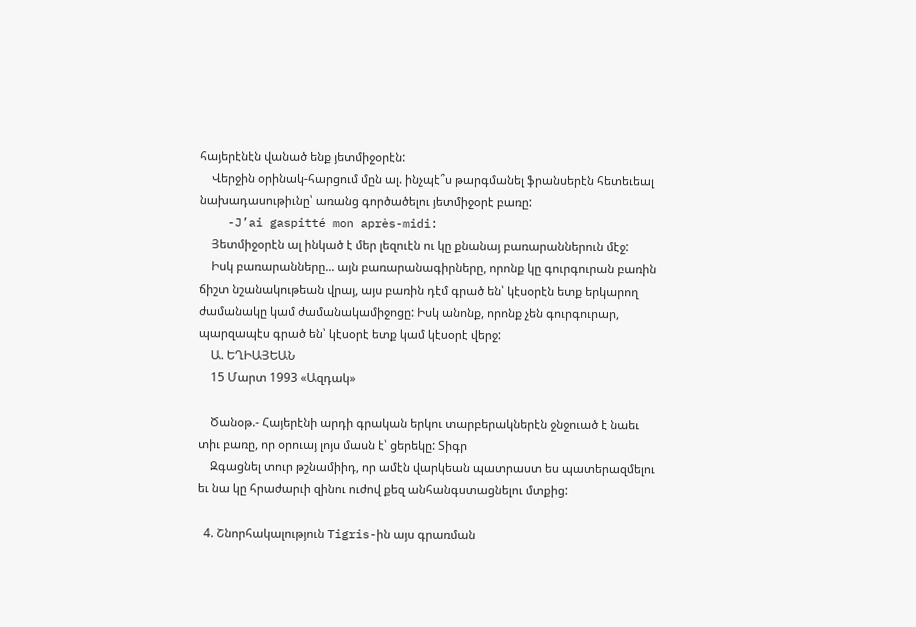հայերէնէն վանած ենք յետմիջօրէն:
    Վերջին օրինակ-հարցում մըն ալ. ինչպէ՞ս թարգմանել ֆրանսերէն հետեւեալ նախադասութիւնը՝ առանց գործածելու յետմիջօրէ բառը:
    -J’ai gaspitté mon après-midi:
    Յետմիջօրէն ալ ինկած է մեր լեզուէն ու կը քնանայ բառարաններուն մէջ:
    Իսկ բառարանները... այն բառարանագիրները, որոնք կը գուրգուրան բառին ճիշտ նշանակութեան վրայ, այս բառին դէմ գրած են՝ կէսօրէն ետք երկարող ժամանակը կամ ժամանակամիջոցը: Իսկ անոնք, որոնք չեն գուրգուրար, պարզապէս գրած են՝ կէսօրէ ետք կամ կէսօրէ վերջ:
    Ա. ԵՂԻԱՅԵԱՆ
    15 Մարտ 1993 «Ազդակ»

    Ծանօթ.- Հայերէնի արդի գրական երկու տարբերակներէն ջնջուած է նաեւ տիւ բառը, որ օրուայ լոյս մասն է՝ ցերեկը: Տիգր
    Զգացնել տուր թշնամիիդ, որ ամէն վարկեան պատրաստ ես պատերազմելու եւ նա կը հրաժարւի զինու ուժով քեզ անհանգստացնելու մտքից:

  4. Շնորհակալություն Tigris-ին այս գրառման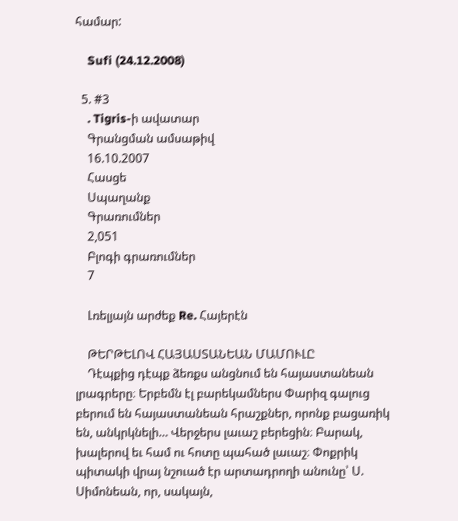համար:

    Sufi (24.12.2008)

  5. #3
    . Tigris-ի ավատար
    Գրանցման ամսաթիվ
    16.10.2007
    Հասցե
    Սպաղանք
    Գրառումներ
    2,051
    Բլոգի գրառումներ
    7

    Լռելյայն արժեք Re. Հայերէն

    ԹԵՐԹԵԼՈՎ ՀԱՅԱՍՏԱՆԵԱՆ ՄԱՄՈՒԼԸ
    Դէպքից դէպք ձեռքս անցնում են հայաստանեան լրագրերը։ Երբեմն էլ բարեկամներս Փարիզ գալուց բերում են հայաստանեան հրաշքներ, որոնք բացառիկ են, անկրկնելի… Վերջերս լաւաշ բերեցին։ Բարակ, խալերով եւ համ ու հոտը պահած լաւաշ։ Փոքրիկ պիտակի վրայ նշուած էր արտադրողի անունը՝ Ս. Սիմոնեան, որ, սակայն,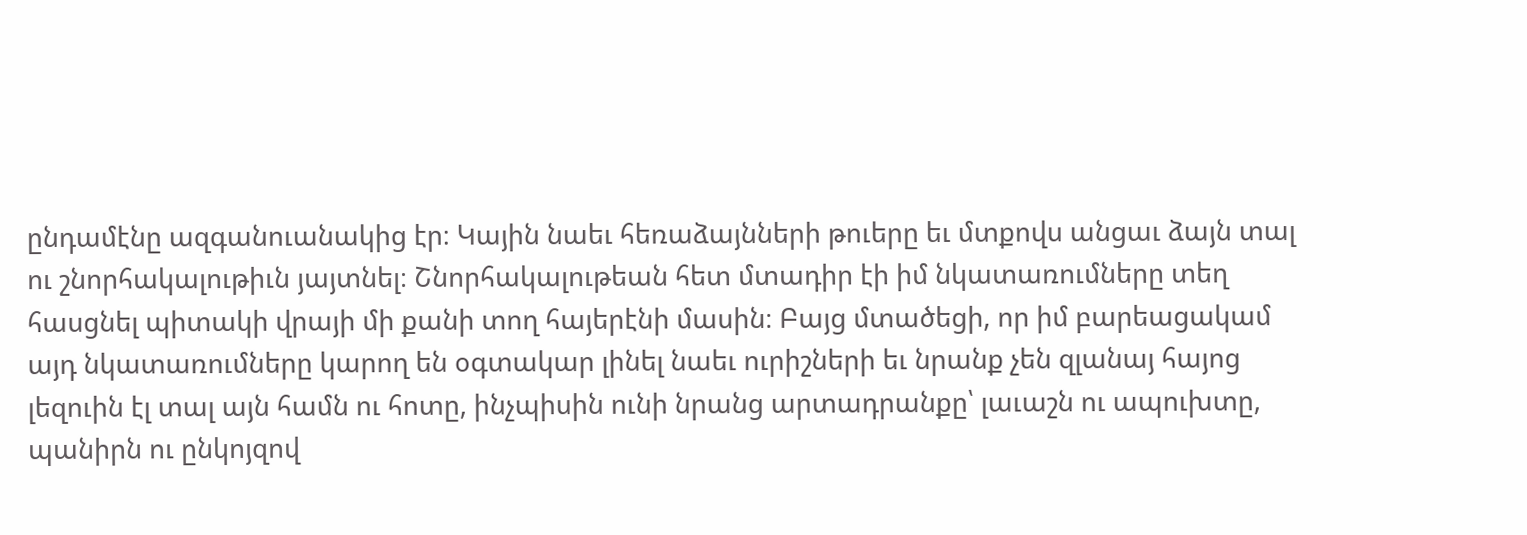ընդամէնը ազգանուանակից էր։ Կային նաեւ հեռաձայնների թուերը եւ մտքովս անցաւ ձայն տալ ու շնորհակալութիւն յայտնել։ Շնորհակալութեան հետ մտադիր էի իմ նկատառումները տեղ հասցնել պիտակի վրայի մի քանի տող հայերէնի մասին։ Բայց մտածեցի, որ իմ բարեացակամ այդ նկատառումները կարող են օգտակար լինել նաեւ ուրիշների եւ նրանք չեն զլանայ հայոց լեզուին էլ տալ այն համն ու հոտը, ինչպիսին ունի նրանց արտադրանքը՝ լաւաշն ու ապուխտը, պանիրն ու ընկոյզով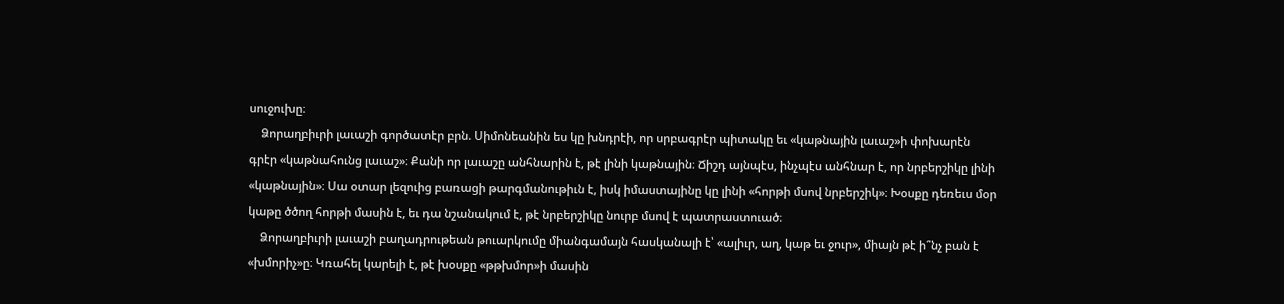սուջուխը։
    Ձորաղբիւրի լաւաշի գործատէր բրն. Սիմոնեանին ես կը խնդրէի, որ սրբագրէր պիտակը եւ «կաթնային լաւաշ»ի փոխարէն գրէր «կաթնահունց լաւաշ»։ Քանի որ լաւաշը անհնարին է, թէ լինի կաթնային։ Ճիշդ այնպէս, ինչպէս անհնար է, որ նրբերշիկը լինի «կաթնային»։ Սա օտար լեզուից բառացի թարգմանութիւն է, իսկ իմաստայինը կը լինի «հորթի մսով նրբերշիկ»։ Խօսքը դեռեւս մօր կաթը ծծող հորթի մասին է, եւ դա նշանակում է, թէ նրբերշիկը նուրբ մսով է պատրաստուած։
    Ձորաղբիւրի լաւաշի բաղադրութեան թուարկումը միանգամայն հասկանալի է՝ «ալիւր, աղ, կաթ եւ ջուր», միայն թէ ի՞նչ բան է «խմորիչ»ը։ Կռահել կարելի է, թէ խօսքը «թթխմոր»ի մասին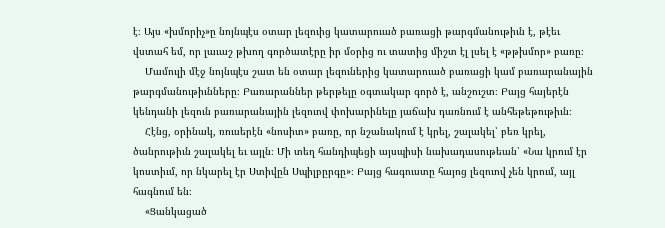է։ Այս «խմորիչ»ը նոյնպէս օտար լեզուից կատարուած բառացի թարգմանութիւն է, թէեւ վստահ եմ, որ լաւաշ թխող գործատէրը իր մօրից ու տատից միշտ էլ լսել է «թթխմոր» բառը։
    Մամուլի մէջ նոյնպէս շատ են օտար լեզուներից կատարուած բառացի կամ բառարանային թարգմանութիւնները։ Բառարաններ թերթելը օգտակար գործ է, անշուշտ։ Բայց հայերէն կենդանի լեզուն բառարանային լեզուով փոխարինելը յաճախ դառնում է անհեթեթութիւն։
    Հէնց, օրինակ, ռուսերէն «նոսիտ» բառը, որ նշանակում է կրել, շալակել՝ բեռ կրել, ծանրութիւն շալակել եւ այլն։ Մի տեղ հանդիպեցի այսպիսի նախադասութեան՝ «Նա կրում էր կոստիւմ, որ նկարել էր Ստիվըն Սպիլբըրգը»։ Բայց հագուստը հայոց լեզուով չեն կրում, այլ հագնում են։
    «Ցանկացած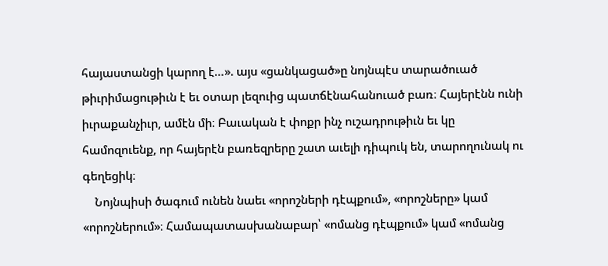հայաստանցի կարող է…». այս «ցանկացած»ը նոյնպէս տարածուած թիւրիմացութիւն է եւ օտար լեզուից պատճէնահանուած բառ։ Հայերէնն ունի իւրաքանչիւր, ամէն մի։ Բաւական է փոքր ինչ ուշադրութիւն եւ կը համոզուենք, որ հայերէն բառեզրերը շատ աւելի դիպուկ են, տարողունակ ու գեղեցիկ։
    Նոյնպիսի ծագում ունեն նաեւ «որոշների դէպքում», «որոշները» կամ «որոշներում»։ Համապատասխանաբար՝ «ոմանց դէպքում» կամ «ոմանց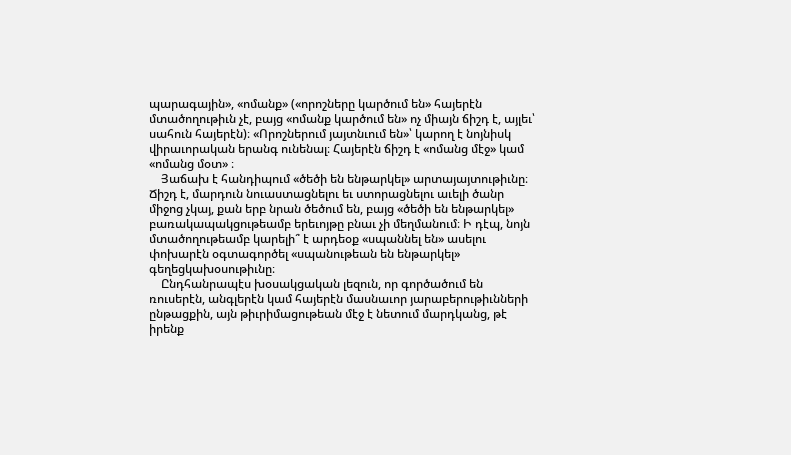պարագային», «ոմանք» («որոշները կարծում են» հայերէն մտածողութիւն չէ, բայց «ոմանք կարծում են» ոչ միայն ճիշդ է, այլեւ՝ սահուն հայերէն)։ «Որոշներում յայտնւում են»՝ կարող է նոյնիսկ վիրաւորական երանգ ունենալ։ Հայերէն ճիշդ է «ոմանց մէջ» կամ «ոմանց մօտ» ։
    Յաճախ է հանդիպում «ծեծի են ենթարկել» արտայայտութիւնը։ Ճիշդ է, մարդուն նուաստացնելու եւ ստորացնելու աւելի ծանր միջոց չկայ, քան երբ նրան ծեծում են, բայց «ծեծի են ենթարկել» բառակապակցութեամբ երեւոյթը բնաւ չի մեղմանում։ Ի դէպ, նոյն մտածողութեամբ կարելի՞ է արդեօք «սպաննել են» ասելու փոխարէն օգտագործել «սպանութեան են ենթարկել» գեղեցկախօսութիւնը։
    Ընդհանրապէս խօսակցական լեզուն, որ գործածում են ռուսերէն, անգլերէն կամ հայերէն մասնաւոր յարաբերութիւնների ընթացքին, այն թիւրիմացութեան մէջ է նետում մարդկանց, թէ իրենք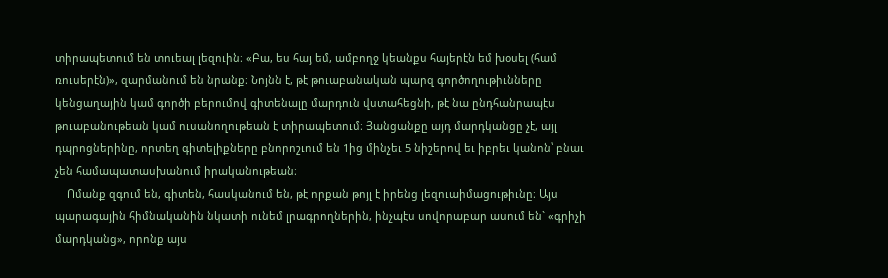տիրապետում են տուեալ լեզուին։ «Բա, ես հայ եմ, ամբողջ կեանքս հայերէն եմ խօսել (համ ռուսերէն)», զարմանում են նրանք։ Նոյնն է, թէ թուաբանական պարզ գործողութիւնները կենցաղային կամ գործի բերումով գիտենալը մարդուն վստահեցնի, թէ նա ընդհանրապէս թուաբանութեան կամ ուսանողութեան է տիրապետում։ Յանցանքը այդ մարդկանցը չէ, այլ դպրոցներինը, որտեղ գիտելիքները բնորոշւում են 1ից մինչեւ 5 նիշերով եւ իբրեւ կանոն՝ բնաւ չեն համապատասխանում իրականութեան։
    Ոմանք զգում են, գիտեն, հասկանում են, թէ որքան թոյլ է իրենց լեզուաիմացութիւնը։ Այս պարագային հիմնականին նկատի ունեմ լրագրողներին, ինչպէս սովորաբար ասում են` «գրիչի մարդկանց», որոնք այս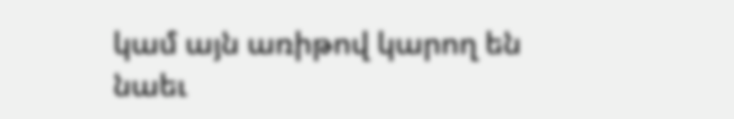կամ այն առիթով կարող են նաեւ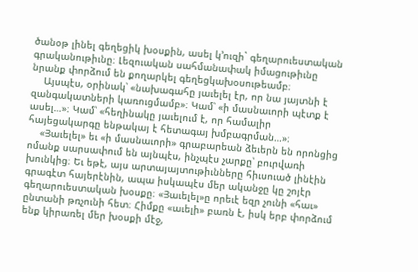ծանօթ լինել գեղեցիկ խօսքին, ասել կ’ուզի` գեղարուեստական գրականութիւնը։ Լեզուական սահմանափակ իմացութիւնը նրանք փորձում են քողարկել գեղեցկախօսութեամբ։
    Այսպէս, օրինակ՝ «նախագահը յաւելել էր, որ նա յայտնի է զանգակատների կառուցմամբ»։ Կամ՝ «ի մասնաւորի պէտք է ասել…»։ Կամ՝ «հեղինակը յաւելում է, որ համալիր հայեցակարգը ենթակայ է հետագայ խմբագրման…»։
    «Յաւելել» եւ «ի մասնաւորի» գրաբարեան ձեւերն են որոնցից ոմանք սարսափում են այնպէս, ինչպէս չարքը՝ բուրվառի խունկից։ Եւ եթէ, այս արտայայտութիւնները հիւսուած լինէին գրագէտ հայերէնին, ապա իսկապէս մեր ականջը կը շոյէր գեղարուեստական խօսքը։ «Յաւելել»ը որեւէ եզր չունի «հաւ» ընտանի թռչունի հետ։ Հիմքը «աւելի» բառն է, իսկ երբ փորձում ենք կիրառել մեր խօսքի մէջ,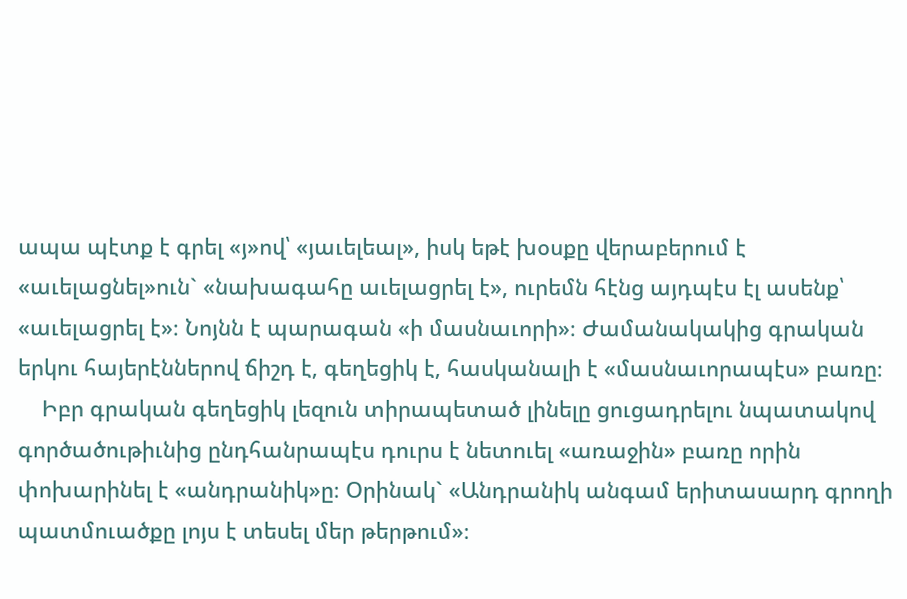ապա պէտք է գրել «յ»ով՝ «յաւելեալ», իսկ եթէ խօսքը վերաբերում է «աւելացնել»ուն` «նախագահը աւելացրել է», ուրեմն հէնց այդպէս էլ ասենք՝ «աւելացրել է»։ Նոյնն է պարագան «ի մասնաւորի»։ Ժամանակակից գրական երկու հայերէններով ճիշդ է, գեղեցիկ է, հասկանալի է «մասնաւորապէս» բառը։
    Իբր գրական գեղեցիկ լեզուն տիրապետած լինելը ցուցադրելու նպատակով գործածութիւնից ընդհանրապէս դուրս է նետուել «առաջին» բառը որին փոխարինել է «անդրանիկ»ը։ Օրինակ` «Անդրանիկ անգամ երիտասարդ գրողի պատմուածքը լոյս է տեսել մեր թերթում»։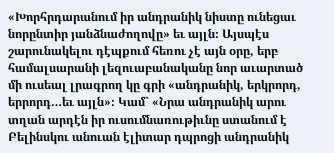«Խորհրդարանում իր անդրանիկ նիստը ունեցաւ նորընտիր յանձնաժողովը» եւ այլն։ Այսպէս շարունակելու դէպքում հեռու չէ այն օրը, երբ համալսարանի լեզուաբանականը նոր աւարտած մի ուսեալ լրագրող կը գրի «անդրանիկ, երկրորդ, երրորդ…եւ այլն»։ Կամ` «Նրա անդրանիկ արու տղան արդէն իր ուսումնառութիւնը ստանում է Բելինսկու անուան էլիտար դպրոցի անդրանիկ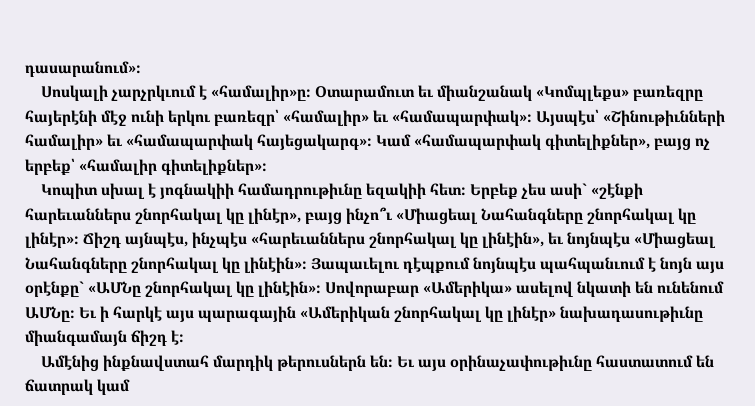դասարանում»։
    Սոսկալի չարչրկւում է «համալիր»ը։ Օտարամուտ եւ միանշանակ «Կոմպլեքս» բառեզրը հայերէնի մէջ ունի երկու բառեզր՝ «համալիր» եւ «համապարփակ»։ Այսպէս՝ «Շինութիւնների համալիր» եւ «համապարփակ հայեցակարգ»։ Կամ «համապարփակ գիտելիքներ», բայց ոչ երբեք՝ «համալիր գիտելիքներ»։
    Կոպիտ սխալ է յոգնակիի համադրութիւնը եզակիի հետ։ Երբեք չես ասի` «շէնքի հարեւաններս շնորհակալ կը լինէր», բայց ինչո՞ւ «Միացեալ Նահանգները շնորհակալ կը լինէր»։ Ճիշդ այնպէս, ինչպէս «հարեւաններս շնորհակալ կը լինէին», եւ նոյնպէս «Միացեալ Նահանգները շնորհակալ կը լինէին»։ Յապաւելու դէպքում նոյնպէս պահպանւում է նոյն այս օրէնքը` «ԱՄՆը շնորհակալ կը լինէին»։ Սովորաբար «Ամերիկա» ասելով նկատի են ունենում ԱՄՆը։ Եւ ի հարկէ այս պարագային «Ամերիկան շնորհակալ կը լինէր» նախադասութիւնը միանգամայն ճիշդ է։
    Ամէնից ինքնավստահ մարդիկ թերուսներն են։ Եւ այս օրինաչափութիւնը հաստատում են ճատրակ կամ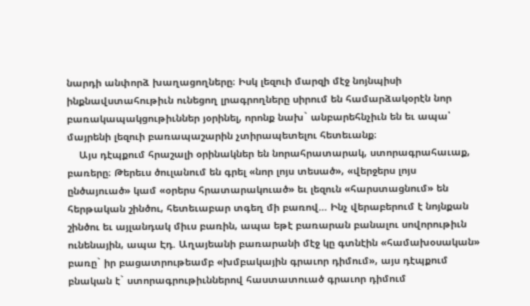նարդի անփորձ խաղացողները։ Իսկ լեզուի մարզի մէջ նոյնպիսի ինքնավստահութիւն ունեցող լրագրողները սիրում են համարձակօրէն նոր բառակապակցութիւններ յօրինել, որոնք նախ` անբարեհնչիւն են եւ ապա՝ մայրենի լեզուի բառապաշարին չտիրապետելու հետեւանք։
    Այս դէպքում հրաշալի օրինակներ են նորահրատարակ, ստորագրահաւաք, բառերը։ Թերեւս ծուլանում են գրել «նոր լոյս տեսած», «վերջերս լոյս ընծայուած» կամ «օրերս հրատարակուած» եւ լեզուն «հարստացնում» են հերթական շինծու, հետեւաբար տգեղ մի բառով… Ինչ վերաբերում է նոյնքան շինծու եւ այլանդակ միւս բառին, ապա եթէ բառարան բանալու սովորութիւն ունենային, ապա Էդ. Աղայեանի բառարանի մէջ կը գտնէին «համախօսական» բառը` իր բացատրութեամբ «խմբակային գրաւոր դիմում», այս դէպքում բնական է` ստորագրութիւններով հաստատուած գրաւոր դիմում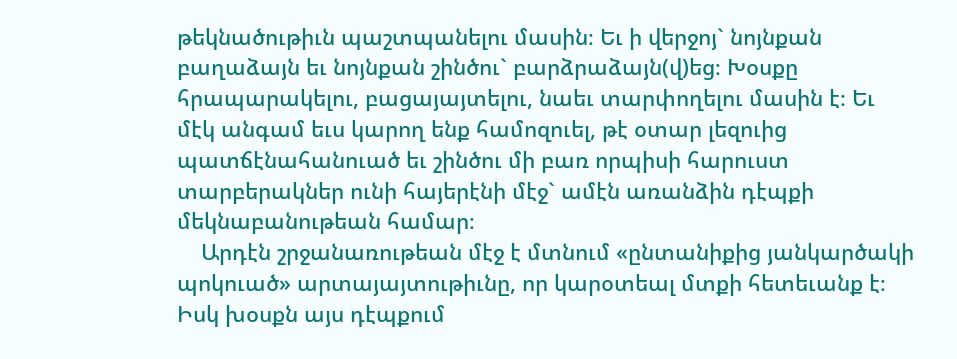թեկնածութիւն պաշտպանելու մասին։ Եւ ի վերջոյ` նոյնքան բաղաձայն եւ նոյնքան շինծու` բարձրաձայն(վ)եց։ Խօսքը հրապարակելու, բացայայտելու, նաեւ տարփողելու մասին է։ Եւ մէկ անգամ եւս կարող ենք համոզուել, թէ օտար լեզուից պատճէնահանուած եւ շինծու մի բառ որպիսի հարուստ տարբերակներ ունի հայերէնի մէջ` ամէն առանձին դէպքի մեկնաբանութեան համար։
    Արդէն շրջանառութեան մէջ է մտնում «ընտանիքից յանկարծակի պոկուած» արտայայտութիւնը, որ կարօտեալ մտքի հետեւանք է։ Իսկ խօսքն այս դէպքում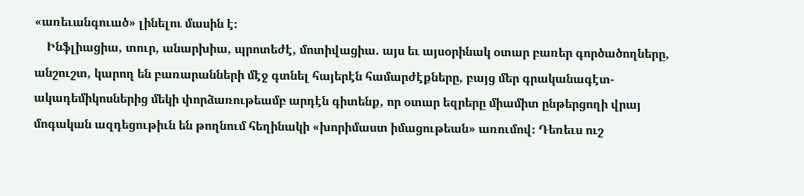«առեւանգուած» լինելու մասին է։
    Ինֆլիացիա, տուր, անարխիա, պրոտեժէ, մոտիվացիա. այս եւ այսօրինակ օտար բառեր գործածողները, անշուշտ, կարող են բառարանների մէջ գտնել հայերէն համարժէքները, բայց մեր գրականագէտ-ակադեմիկոսներից մեկի փորձառութեամբ արդէն գիտենք, որ օտար եզրերը միամիտ ընթերցողի վրայ մոգական ազդեցութիւն են թողնում հեղինակի «խորիմաստ իմացութեան» առումով։ Դեռեւս ուշ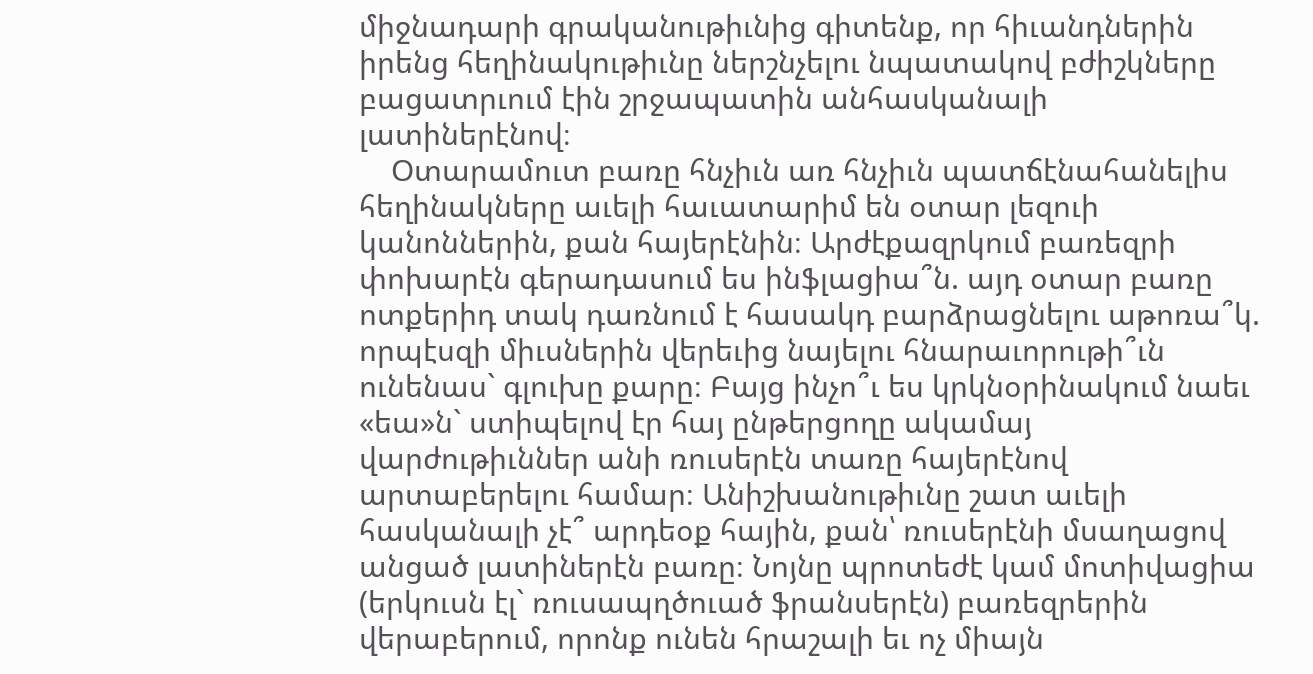միջնադարի գրականութիւնից գիտենք, որ հիւանդներին իրենց հեղինակութիւնը ներշնչելու նպատակով բժիշկները բացատրւում էին շրջապատին անհասկանալի լատիներէնով։
    Օտարամուտ բառը հնչիւն առ հնչիւն պատճէնահանելիս հեղինակները աւելի հաւատարիմ են օտար լեզուի կանոններին, քան հայերէնին։ Արժէքազրկում բառեզրի փոխարէն գերադասում ես ինֆլացիա՞ն. այդ օտար բառը ոտքերիդ տակ դառնում է հասակդ բարձրացնելու աթոռա՞կ. որպէսզի միւսներին վերեւից նայելու հնարաւորութի՞ւն ունենաս` գլուխը քարը։ Բայց ինչո՞ւ ես կրկնօրինակում նաեւ «եա»ն` ստիպելով էր հայ ընթերցողը ակամայ վարժութիւններ անի ռուսերէն տառը հայերէնով արտաբերելու համար։ Անիշխանութիւնը շատ աւելի հասկանալի չէ՞ արդեօք հային, քան՝ ռուսերէնի մսաղացով անցած լատիներէն բառը։ Նոյնը պրոտեժէ կամ մոտիվացիա (երկուսն էլ` ռուսապղծուած ֆրանսերէն) բառեզրերին վերաբերում, որոնք ունեն հրաշալի եւ ոչ միայն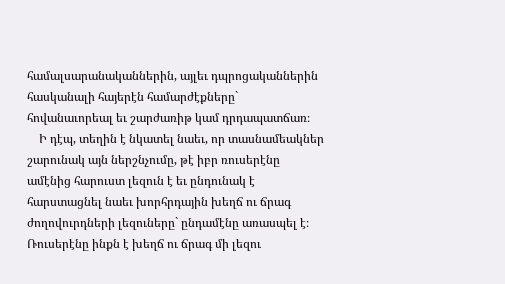համալսարանականներին, այլեւ դպրոցականներին հասկանալի հայերէն համարժէքները` հովանաւորեալ եւ շարժառիթ կամ դրդապատճառ։
    Ի դէպ, տեղին է նկատել նաեւ, որ տասնամեակներ շարունակ այն ներշնչումը, թէ իբր ռուսերէնը ամէնից հարուստ լեզուն է եւ ընդունակ է հարստացնել նաեւ խորհրդային խեղճ ու ճրագ ժողովուրդների լեզուները` ընդամէնը առասպել է։ Ռուսերէնը ինքն է խեղճ ու ճրագ մի լեզու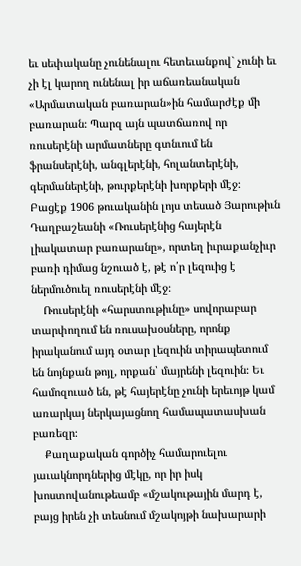եւ սեփականը չունենալու հետեւանքով` չունի եւ չի էլ կարող ունենալ իր աճառեանական «Արմատական բառարան»ին համարժէք մի բառարան։ Պարզ այն պատճառով որ ռուսերէնի արմատները գտնւում են ֆրանսերէնի, անգլերէնի, հոլանտերէնի, գերմաներէնի, թուրքերէնի խորքերի մէջ։ Բացէք 1906 թուականին լոյս տեսած Յարութիւն Դաղբաշեանի «Ռուսերէնից հայերէն լիակատար բառարանը», որտեղ իւրաքանչիւր բառի դիմաց նշուած է, թէ ո՛ր լեզուից է ներմուծուել ռուսերէնի մէջ։
    Ռուսերէնի «հարստութիւնը» սովորաբար տարփողում են ռուսախօսները, որոնք իրականում այդ օտար լեզուին տիրապետում են նոյնքան թոյլ, որքան՝ մայրենի լեզուին։ Եւ համոզուած են, թէ հայերէնը չունի երեւոյթ կամ առարկայ ներկայացնող համապատասխան բառեզր։
    Քաղաքական գործիչ համարուելու յաւակնորդներից մէկը, որ իր իսկ խոստովանութեամբ «մշակութային մարդ է, բայց իրեն չի տեսնում մշակոյթի նախարարի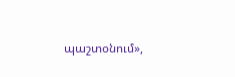պաշտօնում»,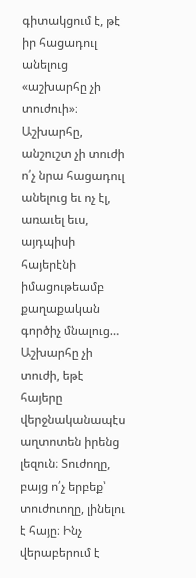գիտակցում է, թէ իր հացադուլ անելուց «աշխարհը չի տուժուի»։ Աշխարհը, անշուշտ չի տուժի ո՛չ նրա հացադուլ անելուց եւ ոչ էլ, առաւել եւս, այդպիսի հայերէնի իմացութեամբ քաղաքական գործիչ մնալուց… Աշխարհը չի տուժի, եթէ հայերը վերջնականապէս աղտոտեն իրենց լեզուն։ Տուժողը, բայց ո՛չ երբեք՝ տուժուողը, լինելու է հայը։ Ինչ վերաբերում է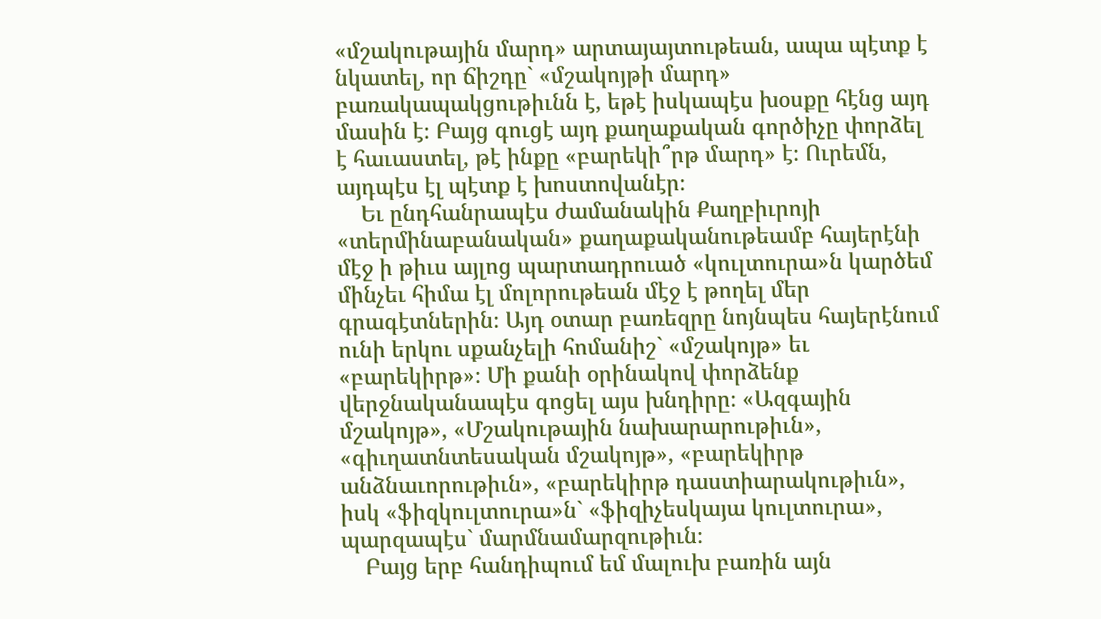«մշակութային մարդ» արտայայտութեան, ապա պէտք է նկատել, որ ճիշդը` «մշակոյթի մարդ» բառակապակցութիւնն է, եթէ իսկապէս խօսքը հէնց այդ մասին է։ Բայց գուցէ այդ քաղաքական գործիչը փորձել է հաւաստել, թէ ինքը «բարեկի՞րթ մարդ» է։ Ուրեմն, այդպէս էլ պէտք է խոստովանէր։
    Եւ ընդհանրապէս ժամանակին Քաղբիւրոյի «տերմինաբանական» քաղաքականութեամբ հայերէնի մէջ ի թիւս այլոց պարտադրուած «կուլտուրա»ն կարծեմ մինչեւ հիմա էլ մոլորութեան մէջ է թողել մեր գրագէտներին։ Այդ օտար բառեզրը նոյնպես հայերէնում ունի երկու սքանչելի հոմանիշ` «մշակոյթ» եւ «բարեկիրթ»։ Մի քանի օրինակով փորձենք վերջնականապէս գոցել այս խնդիրը։ «Ազգային մշակոյթ», «Մշակութային նախարարութիւն», «գիւղատնտեսական մշակոյթ», «բարեկիրթ անձնաւորութիւն», «բարեկիրթ դաստիարակութիւն», իսկ «ֆիզկուլտուրա»ն` «ֆիզիչեսկայա կուլտուրա», պարզապէս` մարմնամարզութիւն։
    Բայց երբ հանդիպում եմ մալուխ բառին այն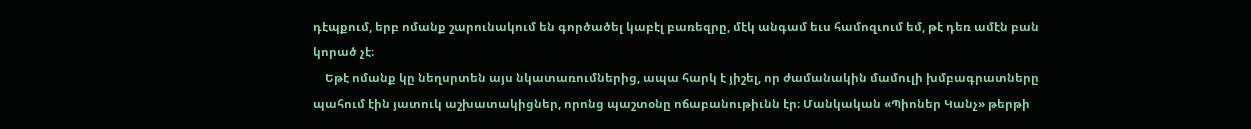դէպքում, երբ ոմանք շարունակում են գործածել կաբէլ բառեզրը, մէկ անգամ եւս համոզւում եմ, թէ դեռ ամէն բան կորած չէ։
    Եթէ ոմանք կը նեղսրտեն այս նկատառումներից, ապա հարկ է յիշել, որ ժամանակին մամուլի խմբագրատները պահում էին յատուկ աշխատակիցներ, որոնց պաշտօնը ոճաբանութիւնն էր։ Մանկական «Պիոներ Կանչ» թերթի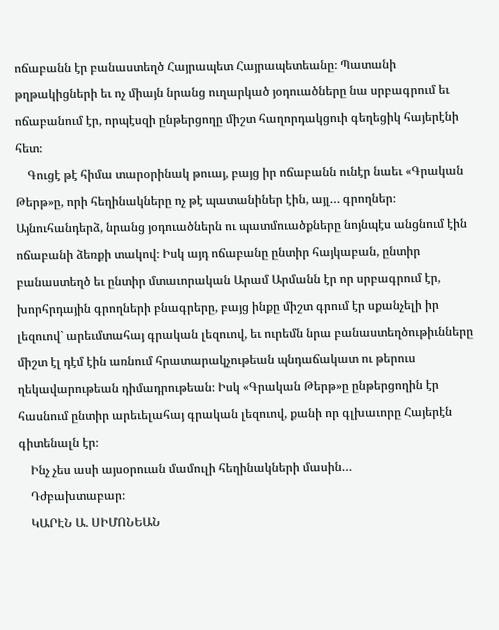ոճաբանն էր բանաստեղծ Հայրապետ Հայրապետեանը։ Պատանի թղթակիցների եւ ոչ միայն նրանց ուղարկած յօդուածները նա սրբագրում եւ ոճաբանում էր, որպէսզի ընթերցողը միշտ հաղորդակցուի գեղեցիկ հայերէնի հետ։
    Գուցէ թէ հիմա տարօրինակ թուայ, բայց իր ոճաբանն ունէր նաեւ «Գրական Թերթ»ը, որի հեղինակները ոչ թէ պատանիներ էին, այլ… գրողներ։ Այնուհանդերձ, նրանց յօդուածներն ու պատմուածքները նոյնպէս անցնում էին ոճաբանի ձեռքի տակով։ Իսկ այդ ոճաբանը ընտիր հայկաբան, ընտիր բանաստեղծ եւ ընտիր մտաւորական Արամ Արմանն էր որ սրբագրում էր, խորհրդային գրողների բնագրերը, բայց ինքը միշտ գրում էր սքանչելի իր լեզուով` արեւմտահայ գրական լեզուով, եւ ուրեմն նրա բանաստեղծութիւնները միշտ էլ դէմ էին առնում հրատարակչութեան պնդաճակատ ու թերուս ղեկավարութեան դիմադրութեան։ Իսկ «Գրական Թերթ»ը ընթերցողին էր հասնում ընտիր արեւելահայ գրական լեզուով, քանի որ գլխաւորը Հայերէն գիտենալն էր։
    Ինչ չես ասի այսօրուան մամուլի հեղինակների մասին…
    Դժբախտաբար։
    ԿԱՐԷՆ Ա. ՍԻՄՈՆԵԱՆ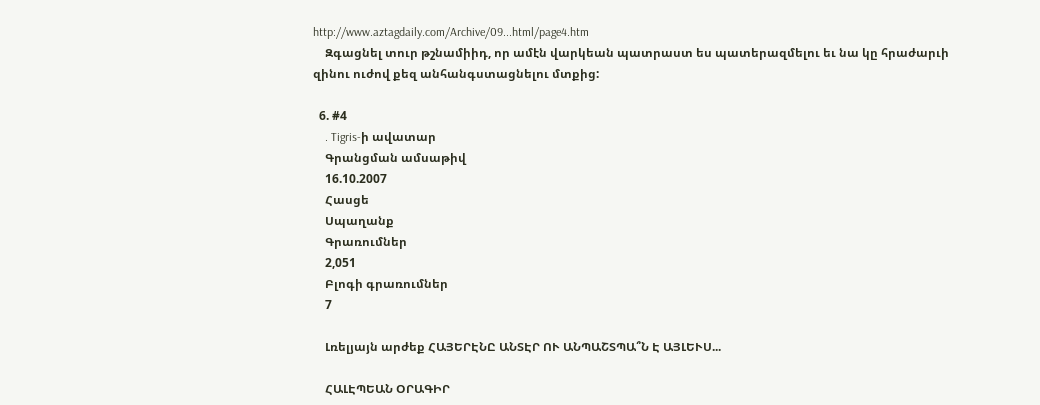http://www.aztagdaily.com/Archive/09...html/page4.htm
    Զգացնել տուր թշնամիիդ, որ ամէն վարկեան պատրաստ ես պատերազմելու եւ նա կը հրաժարւի զինու ուժով քեզ անհանգստացնելու մտքից:

  6. #4
    . Tigris-ի ավատար
    Գրանցման ամսաթիվ
    16.10.2007
    Հասցե
    Սպաղանք
    Գրառումներ
    2,051
    Բլոգի գրառումներ
    7

    Լռելյայն արժեք ՀԱՅԵՐԷՆԸ ԱՆՏԷՐ ՈՒ ԱՆՊԱՇՏՊԱ՞Ն Է ԱՅԼԵՒՍ...

    ՀԱԼԷՊԵԱՆ ՕՐԱԳԻՐ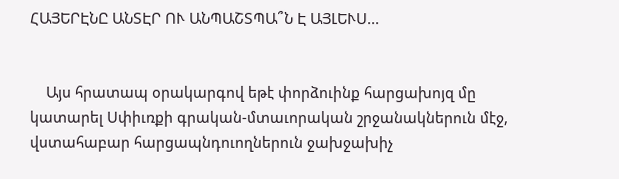ՀԱՅԵՐԷՆԸ ԱՆՏԷՐ ՈՒ ԱՆՊԱՇՏՊԱ՞Ն Է ԱՅԼԵՒՍ...


    Այս հրատապ օրակարգով եթէ փորձուինք հարցախոյզ մը կատարել Սփիւռքի գրական-մտաւորական շրջանակներուն մէջ, վստահաբար հարցապնդուողներուն ջախջախիչ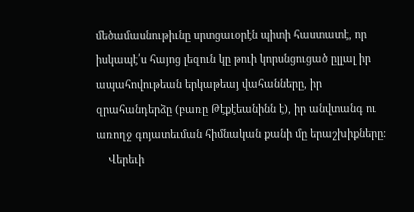մեծամասնութիւնը սրտցաւօրէն պիտի հաստատէ, որ իսկապէ՛ս հայոց լեզուն կը թուի կորսնցուցած ըլլալ իր ապահովութեան երկաթեայ վահանները, իր զրահանդերձը (բառը Թէքէեանինն է), իր անվտանգ ու առողջ գոյատեւման հիմնական քանի մը երաշխիքները։
    Վերեւի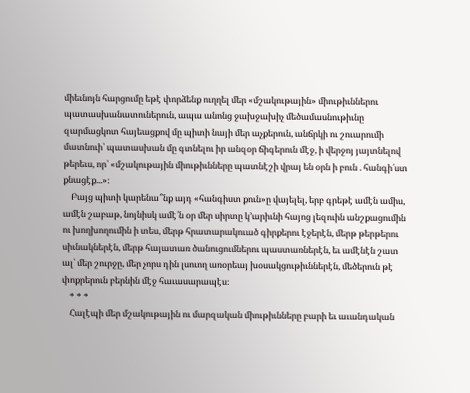միեւնոյն հարցումը եթէ փորձենք ուղղել մեր «մշակութային» միութիւններու պատասխանատուներուն, ապա անոնց ջախջախիչ մեծամասնութիւնը զարմացկոտ հայեացքով մը պիտի նայի մեր աչքերուն, անճրկի ու շուարումի մատնուի՝ պատասխան մը գտնելու իր անզօր ճիգերուն մէջ, ի վերջոյ յայտնելով թերեւս, որ՝ «մշակութային միութիւնները պատնէշի վրայ են օրն ի բուն . հանգի՛ստ քնացէք...»։
    Բայց պիտի կարենա՞նք այդ «հանգիստ քուն»ը վայելել, երբ գրեթէ ամէն ամիս, ամէն շաբաթ, նոյնիսկ ամէ՛ն օր մեր սիրտը կ՚արիւնի հայոց լեզուին անշքացումին ու խողխողումին ի տես, մերթ հրատարակուած գիրքերու էջերէն, մերթ թերթերու սիւնակներէն, մերթ հայատառ ծանուցումներու պաստառներէն, եւ ամէնէն շատ ալ՝ մեր շուրջը, մեր չորս դին լսուող առօրեայ խօսակցութիւններէն, մեծերուն թէ փոքրերուն բերնին մէջ հաւասարապէս։
    * * *
    Հալէպի մեր մշակութային ու մարզական միութիւնները բարի եւ աւանդական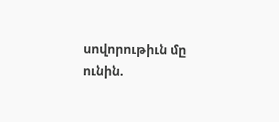սովորութիւն մը ունին.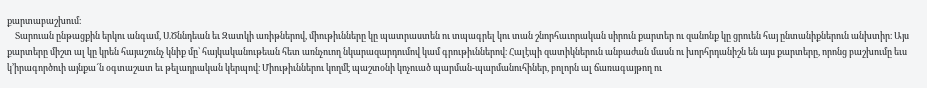քարտաբաշխում։
    Տարուան ընթացքին երկու անգամ, Ս.Ծննդեան եւ Զատկի առիթներով, միութիւնները կը պատրաստեն ու տպագրել կու տան շնորհաւորական սիրուն քարտեր ու զանոնք կը ցրուեն հայ ընտանիքներուն անխտիր։ Այս քարտերը միշտ ալ կը կրեն հայաշունչ կնիք մը՝ հայկականութեան հետ առնչուող նկարազարդումով կամ գրութիւններով։ Հալէպի զատիկներուն անբաժան մասն ու խորհրդանիշն են այս քարտերը, որոնց բաշխումը եւս կ՚իրագործուի այնքա՜ն օգտաշատ եւ թելադրական կերպով։ Միութիւններու կողմէ պաշտօնի կոչուած պարման-պարմանուհիներ, բոլորն ալ ճառագայթող ու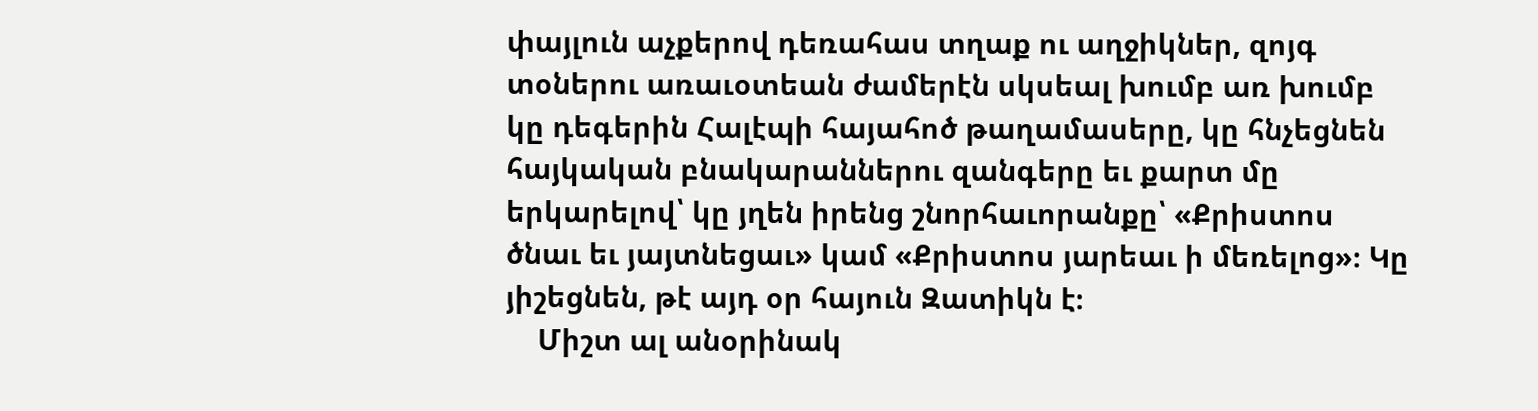փայլուն աչքերով դեռահաս տղաք ու աղջիկներ, զոյգ տօներու առաւօտեան ժամերէն սկսեալ խումբ առ խումբ կը դեգերին Հալէպի հայահոծ թաղամասերը, կը հնչեցնեն հայկական բնակարաններու զանգերը եւ քարտ մը երկարելով՝ կը յղեն իրենց շնորհաւորանքը՝ «Քրիստոս ծնաւ եւ յայտնեցաւ» կամ «Քրիստոս յարեաւ ի մեռելոց»։ Կը յիշեցնեն, թէ այդ օր հայուն Զատիկն է։
    Միշտ ալ անօրինակ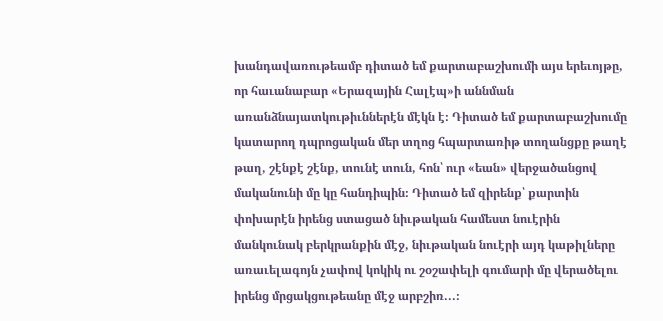խանդավառութեամբ դիտած եմ քարտաբաշխումի այս երեւոյթը, որ հաւանաբար «Երազային Հալէպ»ի աննման առանձնայատկութիւններէն մէկն է։ Դիտած եմ քարտաբաշխումը կատարող դպրոցական մեր տղոց հպարտառիթ տողանցքը թաղէ թաղ, շէնքէ շէնք, տունէ տուն, հոն՝ ուր «եան» վերջածանցով մականունի մը կը հանդիպին։ Դիտած եմ զիրենք՝ քարտին փոխարէն իրենց ստացած նիւթական համեստ նուէրին մանկունակ բերկրանքին մէջ, նիւթական նուէրի այդ կաթիլները առաւելագոյն չափով կոկիկ ու շօշափելի գումարի մը վերածելու իրենց մրցակցութեանը մէջ արբշիռ...։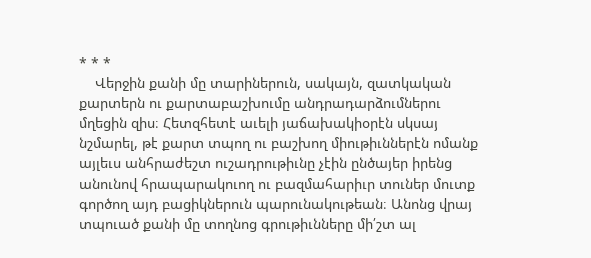* * *
    Վերջին քանի մը տարիներուն, սակայն, զատկական քարտերն ու քարտաբաշխումը անդրադարձումներու մղեցին զիս։ Հետզհետէ աւելի յաճախակիօրէն սկսայ նշմարել, թէ քարտ տպող ու բաշխող միութիւններէն ոմանք այլեւս անհրաժեշտ ուշադրութիւնը չէին ընծայեր իրենց անունով հրապարակուող ու բազմահարիւր տուներ մուտք գործող այդ բացիկներուն պարունակութեան։ Անոնց վրայ տպուած քանի մը տողնոց գրութիւնները մի՛շտ ալ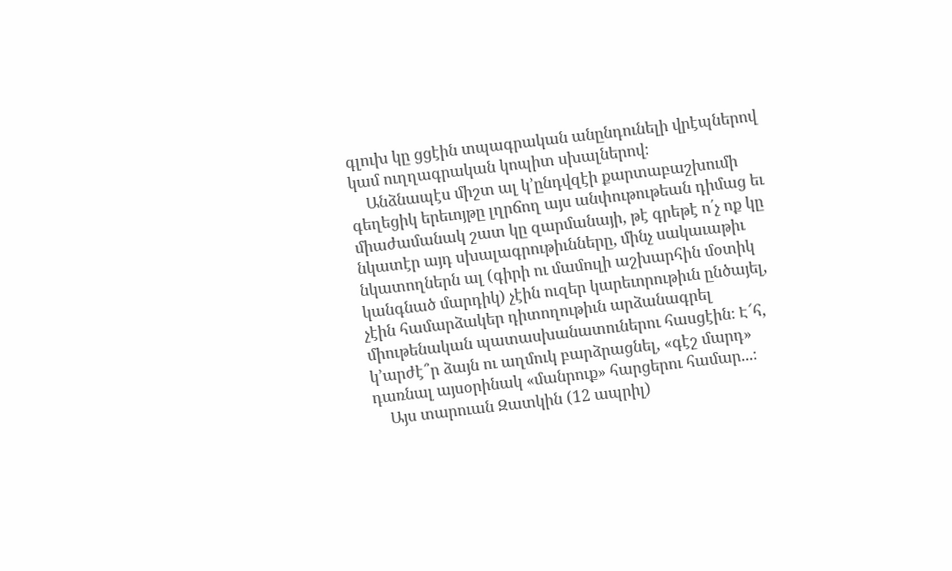գլուխ կը ցցէին տպագրական անընդունելի վրէպներով կամ ուղղագրական կոպիտ սխալներով։
    Անձնապէս միշտ ալ կ՚ընդվզէի քարտաբաշխումի գեղեցիկ երեւոյթը լղրճող այս անփութութեան դիմաց եւ միաժամանակ շատ կը զարմանայի, թէ գրեթէ ո՛չ ոք կը նկատէր այդ սխալագրութիւնները, մինչ սակաւաթիւ նկատողներն ալ (գիրի ու մամուլի աշխարհին մօտիկ կանգնած մարդիկ) չէին ուզեր կարեւորութիւն ընծայել, չէին համարձակեր դիտողութիւն արձանագրել միութենական պատասխանատուներու հասցէին։ Է՜հ, կ՚արժէ՞ր ձայն ու աղմուկ բարձրացնել, «գէշ մարդ» դառնալ այսօրինակ «մանրուք» հարցերու համար...։
    Այս տարուան Զատկին (12 ապրիլ)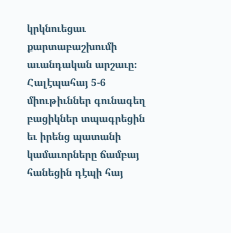կրկնուեցաւ քարտաբաշխումի աւանդական արշաւը։ Հալէպահայ 5-6 միութիւններ գունագեղ բացիկներ տպագրեցին եւ իրենց պատանի կամաւորները ճամբայ հանեցին դէպի հայ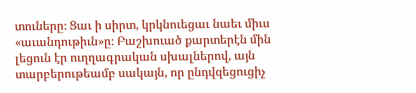տուները։ Ցաւ ի սիրտ, կրկնուեցաւ նաեւ միւս «աւանդութիւն»ը։ Բաշխուած քարտերէն մին լեցուն էր ուղղագրական սխալներով, այն տարբերութեամբ սակայն, որ ընդվզեցուցիչ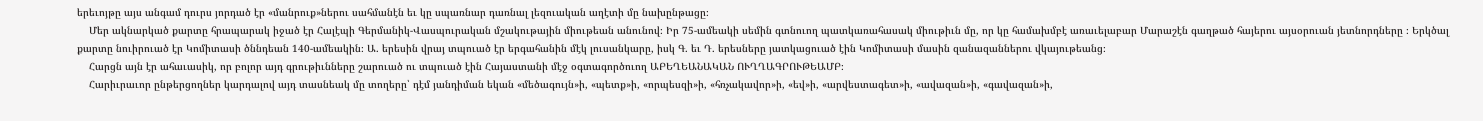երեւոյթը այս անգամ դուրս յորդած էր «մանրուք»ներու սահմանէն եւ կը սպառնար դառնալ լեզուական աղէտի մը նախընթացը։
    Մեր ակնարկած քարտը հրապարակ իջած էր Հալէպի Գերմանիկ-Վասպուրական մշակութային միութեան անունով։ Իր 75-ամեակի սեմին գտնուող պատկառահասակ միութիւն մը, որ կը համախմբէ առաւելաբար Մարաշէն գաղթած հայերու այսօրուան յետնորդները ։ Երկծալ քարտը նուիրուած էր Կոմիտասի ծննդեան 140-ամեակին։ Ա. երեսին վրայ տպուած էր երգահանին մէկ լուսանկարը, իսկ Գ. եւ Դ. երեսները յատկացուած էին Կոմիտասի մասին զանազաններու վկայութեանց։
    Հարցն այն էր ահաւասիկ, որ բոլոր այդ գրութիւնները շարուած ու տպուած էին Հայաստանի մէջ օգտագործուող ԱԲԵՂԵԱՆԱԿԱՆ ՈՒՂՂԱԳՐՈՒԹԵԱՄԲ։
    Հարիւրաւոր ընթերցողներ կարդալով այդ տասնեակ մը տողերը՝ դէմ յանդիման եկան «մեծագույն»ի, «պետք»ի, «որպեսզի»ի, «հռչակավոր»ի, «եվ»ի, «արվեստագետ»ի, «ավազան»ի, «գավազան»ի,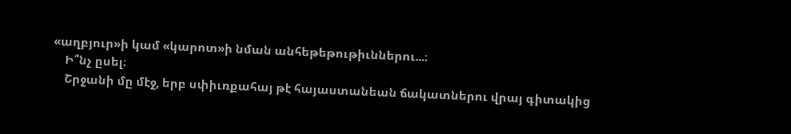«աղբյուր»ի կամ «կարոտ»ի նման անհեթեթութիւններու...։
    Ի՞նչ ըսել։
    Շրջանի մը մէջ, երբ սփիւռքահայ թէ հայաստանեան ճակատներու վրայ գիտակից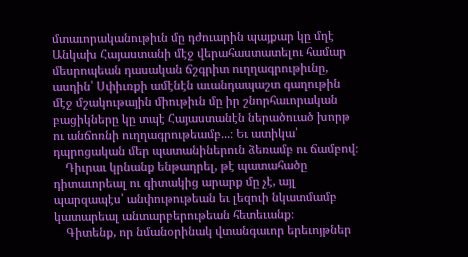մտաւորականութիւն մը դժուարին պայքար կը մղէ Անկախ Հայաստանի մէջ վերահաստատելու համար մեսրոպեան դասական ճշգրիտ ուղղագրութիւնը, ասդին՝ Սփիւռքի ամէնէն աւանդապաշտ գաղութին մէջ մշակութային միութիւն մը իր շնորհաւորական բացիկները կը տպէ Հայաստանէն ներածուած խորթ ու անճոռնի ուղղագրութեամբ...։ Եւ ատիկա՝ դպրոցական մեր պատանիներուն ձեռամբ ու ճամբով։
    Դիւրաւ կրնանք ենթադրել, թէ պատահածը դիտաւորեալ ու գիտակից արարք մը չէ, այլ պարզապէս՝ անփութութեան եւ լեզուի նկատմամբ կատարեալ անտարբերութեան հետեւանք։
    Գիտենք, որ նմանօրինակ վտանգաւոր երեւոյթներ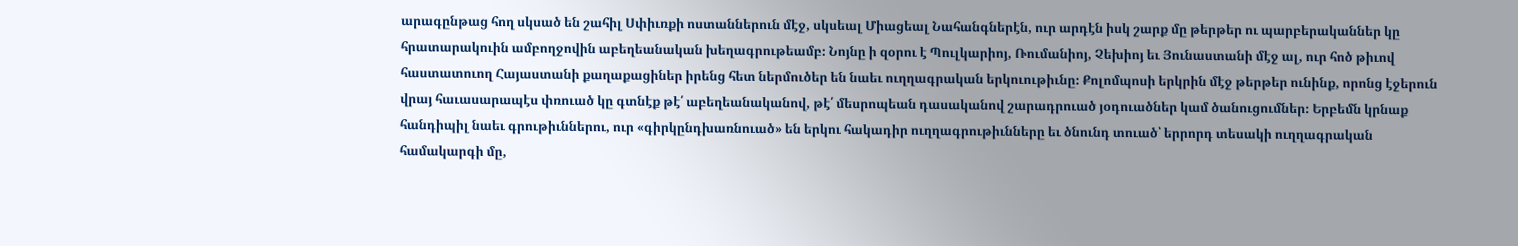արագընթաց հող սկսած են շահիլ Սփիւռքի ոստաններուն մէջ, սկսեալ Միացեալ Նահանգներէն, ուր արդէն իսկ շարք մը թերթեր ու պարբերականներ կը հրատարակուին ամբողջովին աբեղեանական խեղագրութեամբ։ Նոյնը ի զօրու է Պուլկարիոյ, Ռումանիոյ, Չեխիոյ եւ Յունաստանի մէջ ալ, ուր հոծ թիւով հաստատուող Հայաստանի քաղաքացիներ իրենց հետ ներմուծեր են նաեւ ուղղագրական երկուութիւնը։ Քոլոմպոսի երկրին մէջ թերթեր ունինք, որոնց էջերուն վրայ հաւասարապէս փռուած կը գտնէք թէ՛ աբեղեանականով, թէ՛ մեսրոպեան դասականով շարադրուած յօդուածներ կամ ծանուցումներ։ Երբեմն կրնաք հանդիպիլ նաեւ գրութիւններու, ուր «գիրկընդխառնուած» են երկու հակադիր ուղղագրութիւնները եւ ծնունդ տուած՝ երրորդ տեսակի ուղղագրական համակարգի մը,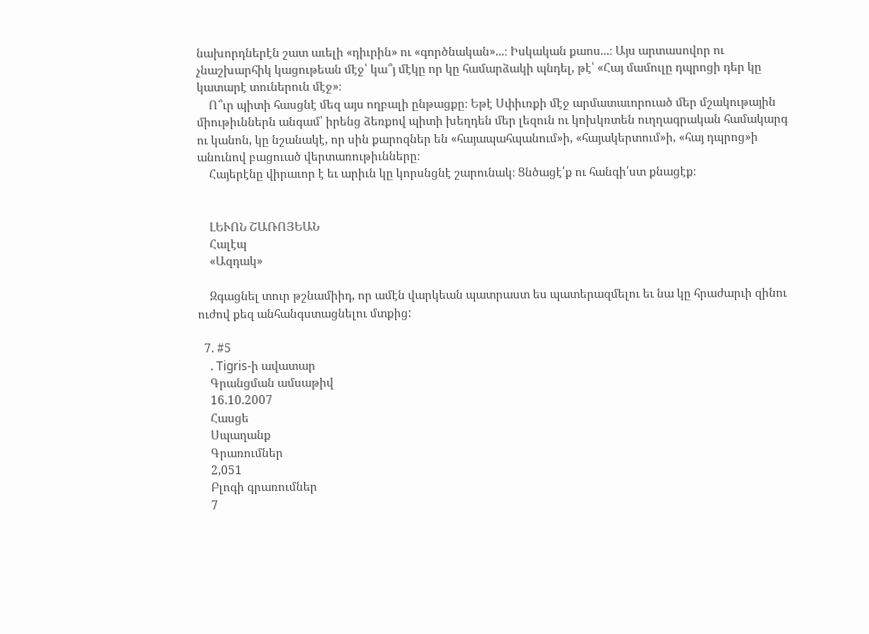նախորդներէն շատ աւելի «դիւրին» ու «գործնական»...։ Իսկական քաոս...։ Այս արտասովոր ու չնաշխարհիկ կացութեան մէջ՝ կա՞յ մէկը որ կը համարձակի պնդել, թէ՝ «Հայ մամուլը դպրոցի դեր կը կատարէ տուներուն մէջ»։
    Ո՞ւր պիտի հասցնէ մեզ այս ողբալի ընթացքը։ Եթէ Սփիւռքի մէջ արմատաւորուած մեր մշակութային միութիւններն անգամ՝ իրենց ձեռքով պիտի խեղդեն մեր լեզուն ու կոխկռտեն ուղղագրական համակարգ ու կանոն, կը նշանակէ, որ սին քարոզներ են «հայապահպանում»ի, «հայակերտում»ի, «հայ դպրոց»ի անունով բացուած վերտառութիւնները։
    Հայերէնը վիրաւոր է եւ արիւն կը կորսնցնէ շարունակ։ Ցնծացէ՛ք ու հանգի՛ստ քնացէք։


    ԼԵՒՈՆ ՇԱՌՈՅԵԱՆ
    Հալէպ
    «Ազդակ»

    Զգացնել տուր թշնամիիդ, որ ամէն վարկեան պատրաստ ես պատերազմելու եւ նա կը հրաժարւի զինու ուժով քեզ անհանգստացնելու մտքից:

  7. #5
    . Tigris-ի ավատար
    Գրանցման ամսաթիվ
    16.10.2007
    Հասցե
    Սպաղանք
    Գրառումներ
    2,051
    Բլոգի գրառումներ
    7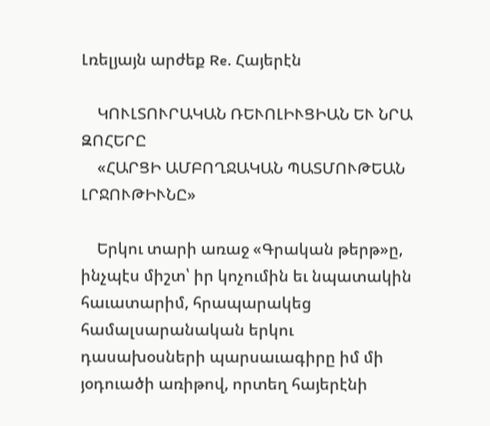Լռելյայն արժեք Re. Հայերէն

    ԿՈՒԼՏՈՒՐԱԿԱՆ ՌԵՒՈԼԻՒՑԻԱՆ ԵՒ ՆՐԱ ԶՈՀԵՐԸ
    «ՀԱՐՑԻ ԱՄԲՈՂՋԱԿԱՆ ՊԱՏՄՈՒԹԵԱՆ ԼՐՋՈՒԹԻՒՆԸ»

    Երկու տարի առաջ «Գրական թերթ»ը, ինչպէս միշտ՝ իր կոչումին եւ նպատակին հաւատարիմ, հրապարակեց համալսարանական երկու դասախօսների պարսաւագիրը իմ մի յօդուածի առիթով, որտեղ հայերէնի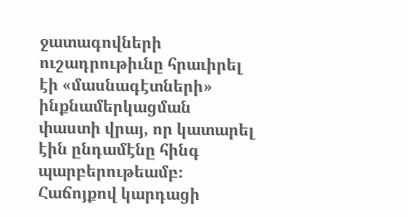ջատագովների ուշադրութիւնը հրաւիրել էի «մասնագէտների» ինքնամերկացման փաստի վրայ, որ կատարել էին ընդամէնը հինգ պարբերութեամբ։ Հաճոյքով կարդացի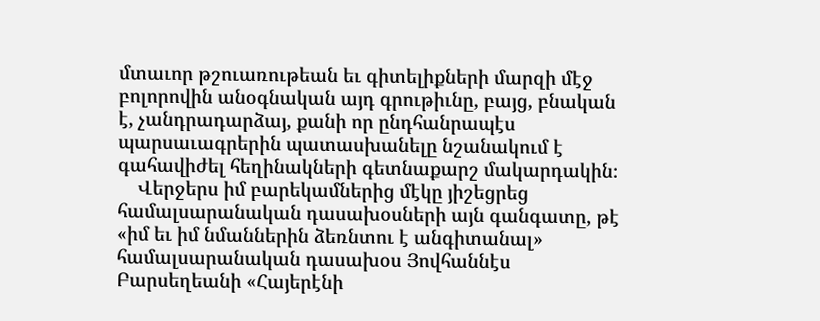մտաւոր թշուառութեան եւ գիտելիքների մարզի մէջ բոլորովին անօգնական այդ գրութիւնը, բայց, բնական է, չանդրադարձայ, քանի որ ընդհանրապէս պարսաւագրերին պատասխանելը նշանակում է գահավիժել հեղինակների գետնաքարշ մակարդակին։
    Վերջերս իմ բարեկամներից մէկը յիշեցրեց համալսարանական դասախօսների այն գանգատը, թէ «իմ եւ իմ նմաններին ձեռնտու է անգիտանալ» համալսարանական դասախօս Յովհաննէս Բարսեղեանի «Հայերէնի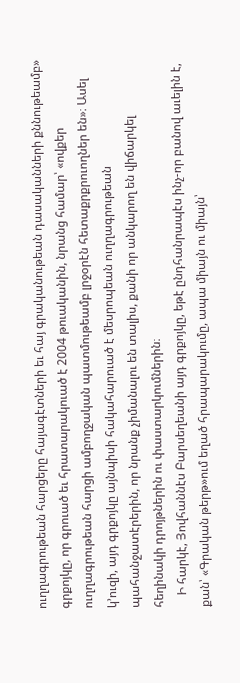ուղղագրութեան հարցերը հայագէտների եւ հայ գրականութեան դասականների քննութեամբ» գրքոյկը, որ գրուած եւ հրատարակուած է 2004 թուականին, նրանց համար՝ «ովքեր ուղղագրութեան հարցի ամբողջական պատմութեամբ լրջօրէն հետաքրքրուողներ են»։ Ասել կ՚ուզի, այդ գրքոյկը այնպիսի հակահարուած է մեսրոպեան ուղղագրութեան պահանջատէրերին, որ նրանք չիմանալու են տալիս, քանի որ անկարող են վիճարկել հեղինակի դրոյթներին ու փաստարկումներին։
    Ի հարկէ, Յովհաննէս Բարսեղեանի այդ գրքոյկը, եթէ ընդհանրապէս ինչ-որ բանով աւելին է, քան՝ «Գրական թերթ»ում եղած հրապարակումը, ապա միայն ու միայն՝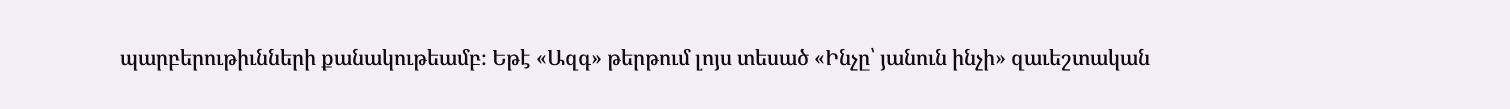պարբերութիւնների քանակութեամբ։ Եթէ «Ազգ» թերթում լոյս տեսած «Ինչը՝ յանուն ինչի» զաւեշտական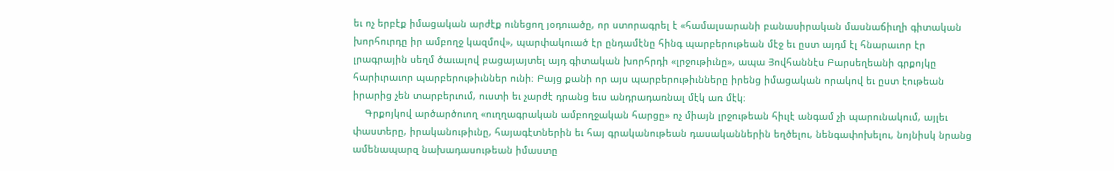եւ ոչ երբէք իմացական արժէք ունեցող յօդուածը, որ ստորագրել է «համալսարանի բանասիրական մասնաճիւղի գիտական խորհուրդը իր ամբողջ կազմով», պարփակուած էր ընդամէնը հինգ պարբերութեան մէջ եւ ըստ այդմ էլ հնարաւոր էր լրագրային սեղմ ծաւալով բացայայտել այդ գիտական խորհրդի «լրջութիւնը», ապա Յովհաննէս Բարսեղեանի գրքոյկը հարիւրաւոր պարբերութիւններ ունի։ Բայց քանի որ այս պարբերութիւնները իրենց իմացական որակով եւ ըստ էութեան իրարից չեն տարբերւում, ուստի եւ չարժէ դրանց եւս անդրադառնալ մէկ առ մէկ։
    Գրքոյկով արծարծուող «ուղղագրական ամբողջական հարցը» ոչ միայն լրջութեան հիւլէ անգամ չի պարունակում, այլեւ փաստերը, իրականութիւնը, հայագէտներին եւ հայ գրականութեան դասականներին եղծելու, նենգափոխելու, նոյնիսկ նրանց ամենապարզ նախադասութեան իմաստը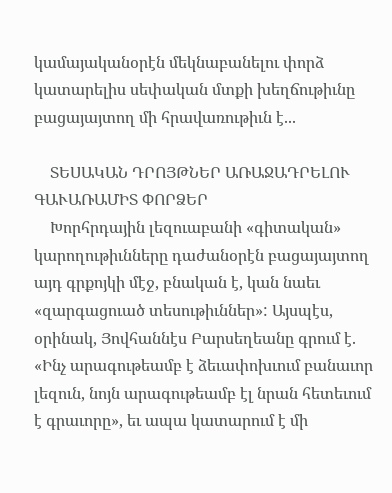կամայականօրէն մեկնաբանելու փորձ կատարելիս սեփական մտքի խեղճութիւնը բացայայտող մի հրավառութիւն է...

    ՏԵՍԱԿԱՆ ԴՐՈՅԹՆԵՐ ԱՌԱՋԱԴՐԵԼՈՒ ԳԱՒԱՌԱՄԻՏ ՓՈՐՁԵՐ
    Խորհրդային լեզուաբանի «գիտական» կարողութիւնները դաժանօրէն բացայայտող այդ գրքոյկի մէջ, բնական է, կան նաեւ «զարգացուած տեսութիւններ»: Այսպէս, օրինակ, Յովհաննէս Բարսեղեանը գրում է. «Ինչ արագութեամբ է ձեւափոխւում բանաւոր լեզուն, նոյն արագութեամբ էլ նրան հետեւում է գրաւորը», եւ ապա կատարում է մի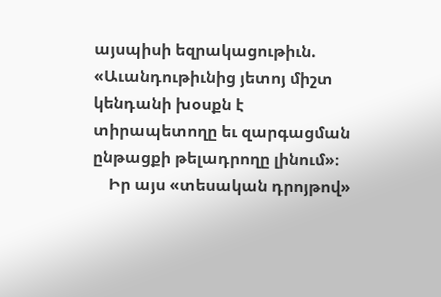այսպիսի եզրակացութիւն. «Աւանդութիւնից յետոյ միշտ կենդանի խօսքն է տիրապետողը եւ զարգացման ընթացքի թելադրողը լինում»։
    Իր այս «տեսական դրոյթով»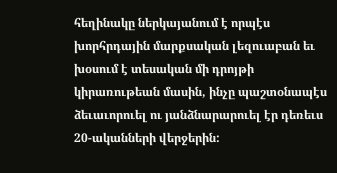հեղինակը ներկայանում է որպէս խորհրդային մարքսական լեզուաբան եւ խօսում է տեսական մի դրոյթի կիրառութեան մասին, ինչը պաշտօնապէս ձեւաւորուել ու յանձնարարուել էր դեռեւս 20-ականների վերջերին: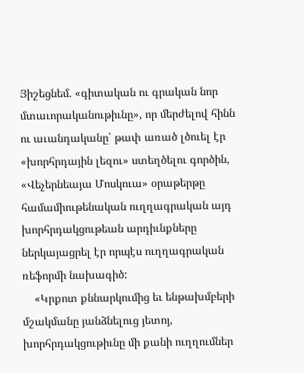Յիշեցնեմ. «գիտական ու գրական նոր մտաւորականութիւնը», որ մերժելով հինն ու աւանդականը՝ թափ առած լծուել էր «խորհրդային լեզու» ստեղծելու գործին, «Վեչերնեայա Մոսկուա» օրաթերթը համամիութենական ուղղագրական այդ խորհրդակցութեան արդիւնքները ներկայացրել էր որպէս ուղղագրական ռեֆորմի նախագիծ:
    «Կրքոտ քննարկումից եւ ենթախմբերի մշակմանը յանձնելուց յետոյ, խորհրդակցութիւնը մի քանի ուղղումներ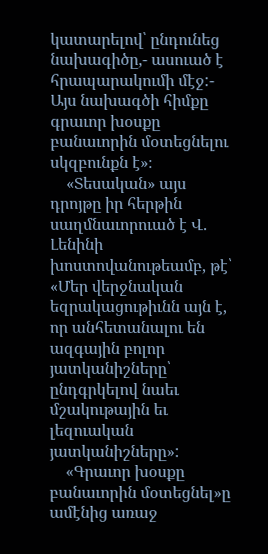կատարելով՝ ընդունեց նախագիծը,- ասուած է հրապարակումի մէջ:- Այս նախագծի հիմքը գրաւոր խօսքը բանաւորին մօտեցնելու սկզբունքն է»։
    «Տեսական» այս դրոյթը իր հերթին սաղմնաւորուած է Վ. Լենինի խոստովանութեամբ, թէ՝ «Մեր վերջնական եզրակացութիւնն այն է, որ անհետանալու են ազգային բոլոր յատկանիշները՝ ընդգրկելով նաեւ մշակութային եւ լեզուական յատկանիշները»:
    «Գրաւոր խօսքը բանաւորին մօտեցնել»ը ամէնից առաջ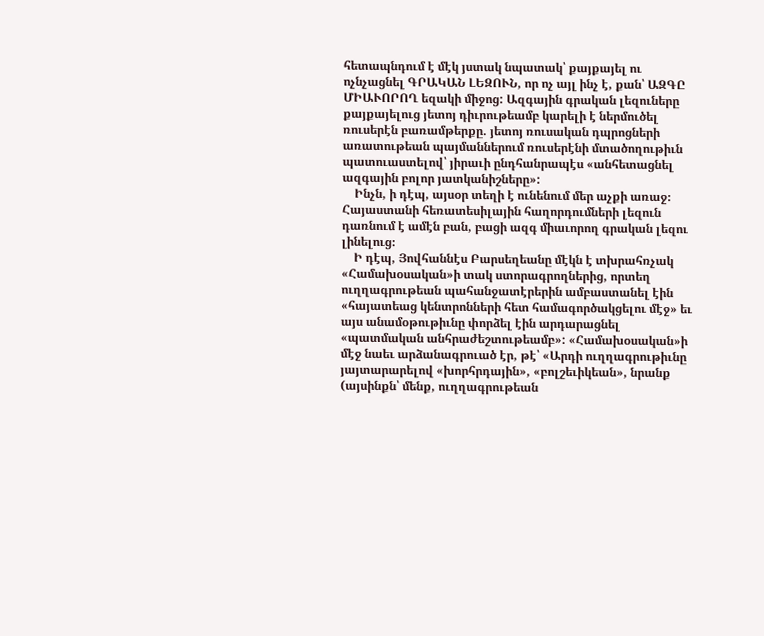հետապնդում է մէկ յստակ նպատակ՝ քայքայել ու ոչնչացնել ԳՐԱԿԱՆ ԼԵԶՈՒՆ, որ ոչ այլ ինչ է, քան՝ ԱԶԳԸ ՄԻԱՒՈՐՈՂ եզակի միջոց: Ազգային գրական լեզուները քայքայելուց յետոյ դիւրութեամբ կարելի է ներմուծել ռուսերէն բառամթերքը. յետոյ ռուսական դպրոցների առատութեան պայմաններում ռուսերէնի մտածողութիւն պատուաստելով՝ յիրաւի ընդհանրապէս «անհետացնել ազգային բոլոր յատկանիշները»:
    Ինչն, ի դէպ, այսօր տեղի է ունենում մեր աչքի առաջ։ Հայաստանի հեռատեսիլային հաղորդումների լեզուն դառնում է ամէն բան, բացի ազգ միաւորող գրական լեզու լինելուց։
    Ի դէպ, Յովհաննէս Բարսեղեանը մէկն է տխրահռչակ «Համախօսական»ի տակ ստորագրողներից, որտեղ ուղղագրութեան պահանջատէրերին ամբաստանել էին «հայատեաց կենտրոնների հետ համագործակցելու մէջ» եւ այս անամօթութիւնը փորձել էին արդարացնել «պատմական անհրաժեշտութեամբ»: «Համախօսական»ի մէջ նաեւ արձանագրուած էր, թէ՝ «Արդի ուղղագրութիւնը յայտարարելով «խորհրդային», «բոլշեւիկեան», նրանք (այսինքն՝ մենք, ուղղագրութեան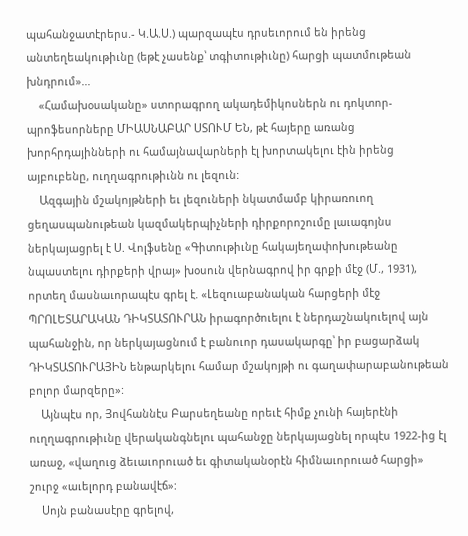պահանջատէրերս.- Կ.Ա.Ս.) պարզապէս դրսեւորում են իրենց անտեղեակութիւնը (եթէ չասենք՝ տգիտութիւնը) հարցի պատմութեան խնդրում»...
    «Համախօսականը» ստորագրող ակադեմիկոսներն ու դոկտոր-պրոֆեսորները ՄԻԱՍՆԱԲԱՐ ՍՏՈՒՄ ԵՆ, թէ հայերը առանց խորհրդայինների ու համայնավարների էլ խորտակելու էին իրենց այբուբենը, ուղղագրութիւնն ու լեզուն:
    Ազգային մշակոյթների եւ լեզուների նկատմամբ կիրառուող ցեղասպանութեան կազմակերպիչների դիրքորոշումը լաւագոյնս ներկայացրել է Ս. Վոլֆսենը «Գիտութիւնը հակայեղափոխութեանը նպաստելու դիրքերի վրայ» խօսուն վերնագրով իր գրքի մէջ (Մ., 1931), որտեղ մասնաւորապէս գրել է. «Լեզուաբանական հարցերի մէջ ՊՐՈԼԵՏԱՐԱԿԱՆ ԴԻԿՏԱՏՈՒՐԱՆ իրագործուելու է ներդաշնակուելով այն պահանջին, որ ներկայացնում է բանուոր դասակարգը՝ իր բացարձակ ԴԻԿՏԱՏՈՒՐԱՅԻՆ ենթարկելու համար մշակոյթի ու գաղափարաբանութեան բոլոր մարզերը»:
    Այնպէս որ, Յովհաննէս Բարսեղեանը որեւէ հիմք չունի հայերէնի ուղղագրութիւնը վերականգնելու պահանջը ներկայացնել որպէս 1922-ից էլ առաջ, «վաղուց ձեւաւորուած եւ գիտականօրէն հիմնաւորուած հարցի» շուրջ «աւելորդ բանավէճ»:
    Սոյն բանասէրը գրելով,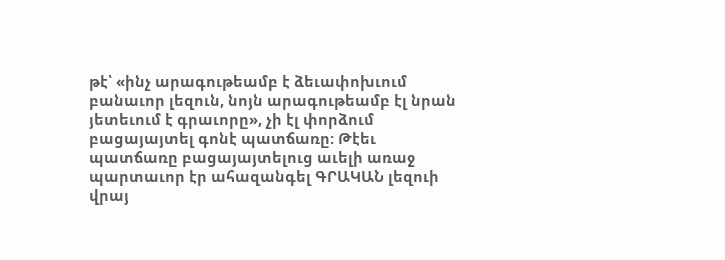թէ՝ «ինչ արագութեամբ է ձեւափոխւում բանաւոր լեզուն, նոյն արագութեամբ էլ նրան յետեւում է գրաւորը», չի էլ փորձում բացայայտել գոնէ պատճառը: Թէեւ պատճառը բացայայտելուց աւելի առաջ պարտաւոր էր ահազանգել ԳՐԱԿԱՆ լեզուի վրայ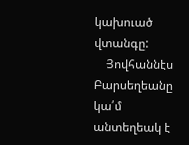կախուած վտանգը:
    Յովհաննէս Բարսեղեանը կա՛մ անտեղեակ է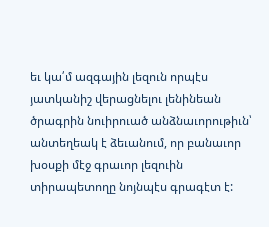եւ կա՛մ ազգային լեզուն որպէս յատկանիշ վերացնելու լենինեան ծրագրին նուիրուած անձնաւորութիւն՝ անտեղեակ է ձեւանում, որ բանաւոր խօսքի մէջ գրաւոր լեզուին տիրապետողը նոյնպէս գրագէտ է: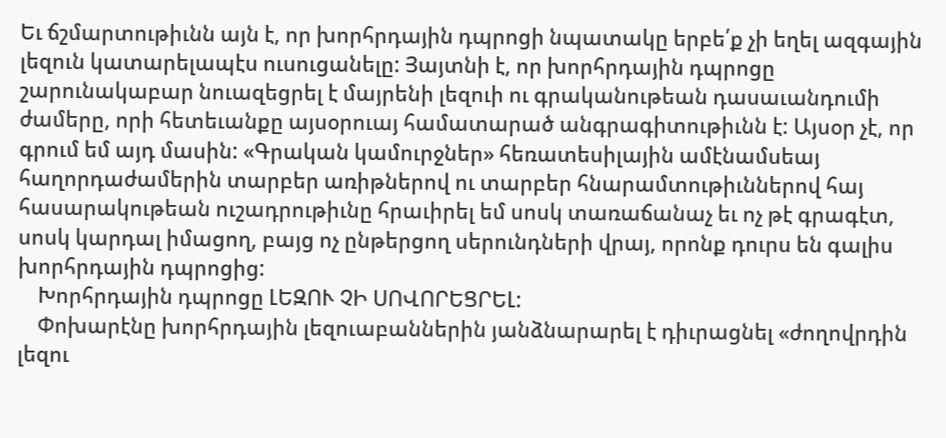Եւ ճշմարտութիւնն այն է, որ խորհրդային դպրոցի նպատակը երբե՛ք չի եղել ազգային լեզուն կատարելապէս ուսուցանելը: Յայտնի է, որ խորհրդային դպրոցը շարունակաբար նուազեցրել է մայրենի լեզուի ու գրականութեան դասաւանդումի ժամերը, որի հետեւանքը այսօրուայ համատարած անգրագիտութիւնն է: Այսօր չէ, որ գրում եմ այդ մասին: «Գրական կամուրջներ» հեռատեսիլային ամէնամսեայ հաղորդաժամերին տարբեր առիթներով ու տարբեր հնարամտութիւններով հայ հասարակութեան ուշադրութիւնը հրաւիրել եմ սոսկ տառաճանաչ եւ ոչ թէ գրագէտ, սոսկ կարդալ իմացող, բայց ոչ ընթերցող սերունդների վրայ, որոնք դուրս են գալիս խորհրդային դպրոցից:
    Խորհրդային դպրոցը ԼԵԶՈՒ ՉԻ ՍՈՎՈՐԵՑՐԵԼ:
    Փոխարէնը խորհրդային լեզուաբաններին յանձնարարել է դիւրացնել «ժողովրդին լեզու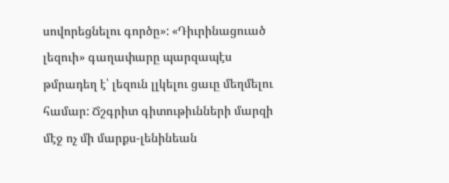սովորեցնելու գործը»: «Դիւրինացուած լեզուի» գաղափարը պարզապէս թմրադեղ է՝ լեզուն լլկելու ցաւը մեղմելու համար: Ճշգրիտ գիտութիւնների մարզի մէջ ոչ մի մարքս-լենինեան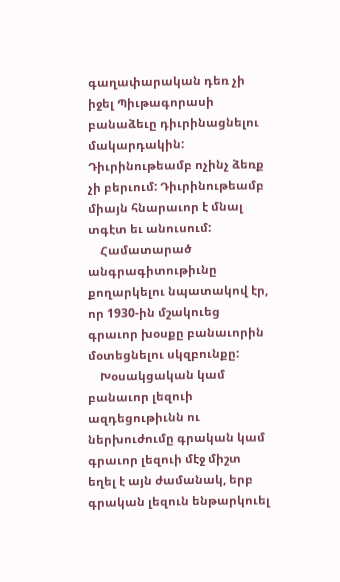գաղափարական դեռ չի իջել Պիւթագորասի բանաձեւը դիւրինացնելու մակարդակին: Դիւրինութեամբ ոչինչ ձեռք չի բերւում: Դիւրինութեամբ միայն հնարաւոր է մնալ տգէտ եւ անուսում:
    Համատարած անգրագիտութիւնը քողարկելու նպատակով էր, որ 1930-ին մշակուեց գրաւոր խօսքը բանաւորին մօտեցնելու սկզբունքը:
    Խօսակցական կամ բանաւոր լեզուի ազդեցութիւնն ու ներխուժումը գրական կամ գրաւոր լեզուի մէջ միշտ եղել է այն ժամանակ, երբ գրական լեզուն ենթարկուել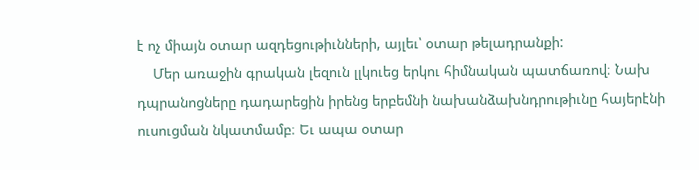է ոչ միայն օտար ազդեցութիւնների, այլեւ՝ օտար թելադրանքի:
    Մեր առաջին գրական լեզուն լլկուեց երկու հիմնական պատճառով։ Նախ դպրանոցները դադարեցին իրենց երբեմնի նախանձախնդրութիւնը հայերէնի ուսուցման նկատմամբ։ Եւ ապա օտար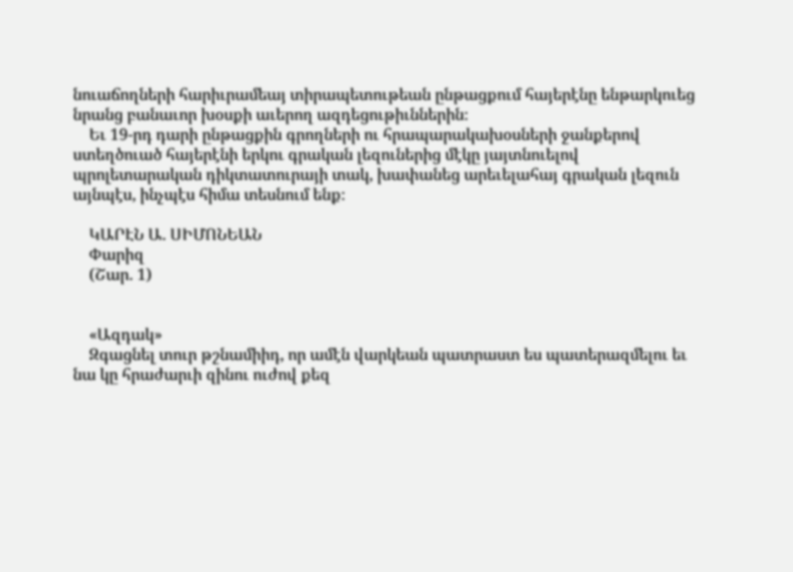նուաճողների հարիւրամեայ տիրապետութեան ընթացքում հայերէնը ենթարկուեց նրանց բանաւոր խօսքի աւերող ազդեցութիւններին։
    Եւ 19-րդ դարի ընթացքին գրողների ու հրապարակախօսների ջանքերով ստեղծուած հայերէնի երկու գրական լեզուներից մէկը յայտնուելով պրոլետարական դիկտատուրայի տակ, խափանեց արեւելահայ գրական լեզուն այնպէս, ինչպէս հիմա տեսնում ենք։

    ԿԱՐԷՆ Ա. ՍԻՄՈՆԵԱՆ
    Փարիզ
    (Շար. 1)


    «Ազդակ»
    Զգացնել տուր թշնամիիդ, որ ամէն վարկեան պատրաստ ես պատերազմելու եւ նա կը հրաժարւի զինու ուժով քեզ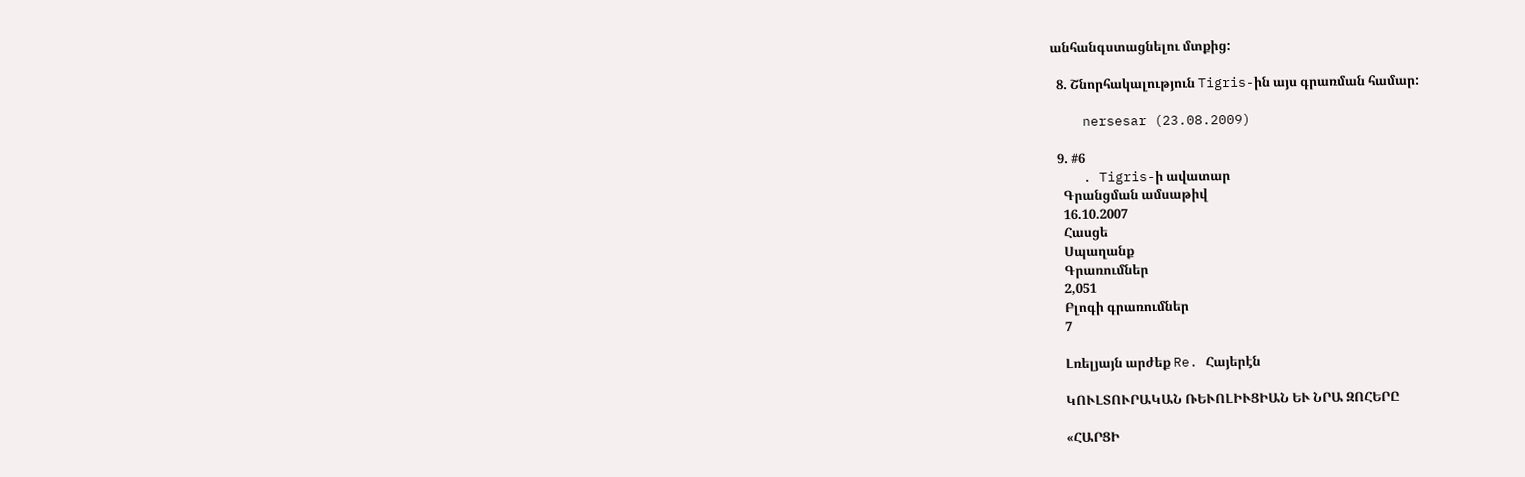անհանգստացնելու մտքից:

  8. Շնորհակալություն Tigris-ին այս գրառման համար:

    nersesar (23.08.2009)

  9. #6
    . Tigris-ի ավատար
    Գրանցման ամսաթիվ
    16.10.2007
    Հասցե
    Սպաղանք
    Գրառումներ
    2,051
    Բլոգի գրառումներ
    7

    Լռելյայն արժեք Re. Հայերէն

    ԿՈՒԼՏՈՒՐԱԿԱՆ ՌԵՒՈԼԻՒՑԻԱՆ ԵՒ ՆՐԱ ԶՈՀԵՐԸ

    «ՀԱՐՑԻ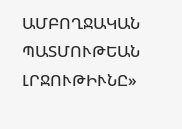ԱՄԲՈՂՋԱԿԱՆ ՊԱՏՄՈՒԹԵԱՆ ԼՐՋՈՒԹԻՒՆԸ»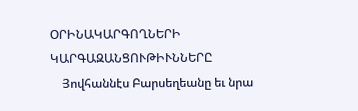ՕՐԻՆԱԿԱՐԳՈՂՆԵՐԻ ԿԱՐԳԱԶԱՆՑՈՒԹԻՒՆՆԵՐԸ
    Յովհաննէս Բարսեղեանը եւ նրա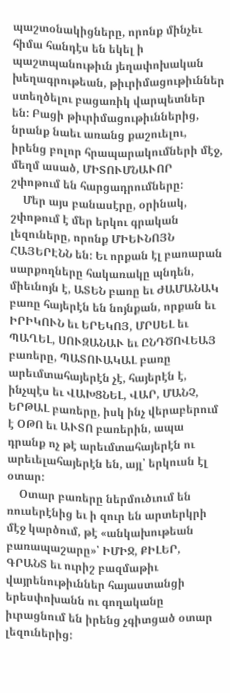պաշտօնակիցները, որոնք մինչեւ հիմա հանդէս են եկել ի պաշտպանութիւն յեղափոխական խեղագրութեան, թիւրիմացութիւններ ստեղծելու բացառիկ վարպետներ են: Բացի թիւրիմացութիւններից, նրանք նաեւ առանց քաշուելու, իրենց բոլոր հրապարակումների մէջ, մեղմ ասած, ՄԻՏՈՒՄՆԱՒՈՐ շփոթում են հարցադրումները:
    Մեր այս բանասէրը, օրինակ, շփոթում է մեր երկու գրական լեզուները, որոնք ՄԻԵՒՆՈՅՆ ՀԱՅԵՐԷՆՆ են: Եւ որքան էլ բառարան սարքողները հակառակը պնդեն, միեւնոյն է, ԱՏԵՆ բառը եւ ԺԱՄԱՆԱԿ բառը հայերէն են նոյնքան, որքան եւ ԻՐԻԿՈՒՆ եւ ԵՐԵԿՈՅ, ՄՐՍԵԼ եւ ՊԱՂԵԼ, ՍՈՒԶԱՆԱՒ եւ ԸՆԴԾՈՎԵԱՅ բառերը, ՊԱՏՈՒԱԿԱԼ բառը արեւմտահայերէն չէ, հայերէն է, ինչպէս եւ ՎԱԽՑՆԵԼ, ՎԱՐ, ՄԱՆՉ, ԵՐԹԱԼ բառերը, իսկ ինչ վերաբերում է ՕԹՈ եւ ԱՒՏՈ բառերին, ապա դրանք ոչ թէ արեւմտահայերէն ու արեւելահայերէն են, այլ՝ երկուսն էլ օտար:
    Օտար բառերը ներմուծւում են ռուսերէնից եւ ի զուր են արտերկրի մէջ կարծում, թէ «անկախութեան բառապաշարը»՝ ԻՄԻՋ, ՔԻԼԵՐ, ԳՐԱՆՏ եւ ուրիշ բազմաթիւ վայրենութիւններ հայաստանցի երեսփոխանն ու գողականը իւրացնում են իրենց չգիտցած օտար լեզուներից: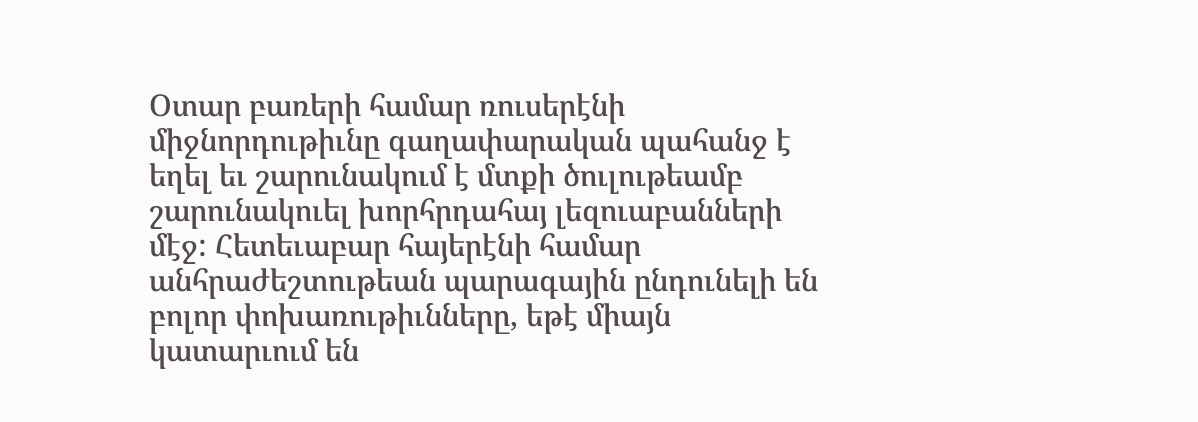Օտար բառերի համար ռուսերէնի միջնորդութիւնը գաղափարական պահանջ է եղել եւ շարունակում է մտքի ծուլութեամբ շարունակուել խորհրդահայ լեզուաբանների մէջ: Հետեւաբար հայերէնի համար անհրաժեշտութեան պարագային ընդունելի են բոլոր փոխառութիւնները, եթէ միայն կատարւում են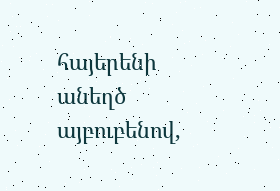հայերենի անեղծ այբուբենով,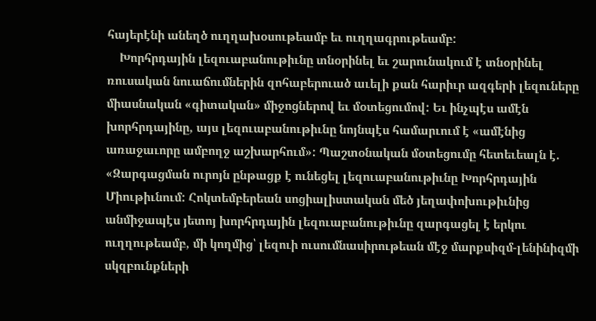հայերէնի անեղծ ուղղախօսութեամբ եւ ուղղագրութեամբ:
    Խորհրդային լեզուաբանութիւնը տնօրինել եւ շարունակում է տնօրինել ռուսական նուաճումներին զոհաբերուած աւելի քան հարիւր ազգերի լեզուները միասնական «գիտական» միջոցներով եւ մօտեցումով: Եւ ինչպէս ամէն խորհրդայինը, այս լեզուաբանութիւնը նոյնպէս համարւում է «ամէնից առաջաւորը ամբողջ աշխարհում»: Պաշտօնական մօտեցումը հետեւեալն է. «Զարգացման ուրոյն ընթացք է ունեցել լեզուաբանութիւնը Խորհրդային Միութիւնում: Հոկտեմբերեան սոցիալիստական մեծ յեղափոխութիւնից անմիջապէս յետոյ խորհրդային լեզուաբանութիւնը զարգացել է երկու ուղղութեամբ, մի կողմից՝ լեզուի ուսումնասիրութեան մէջ մարքսիզմ-լենինիզմի սկզբունքների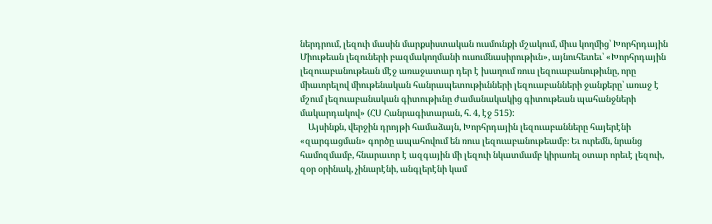ներդրում, լեզուի մասին մարքսիստական ուսմունքի մշակում, միւս կողմից՝ Խորհրդային Միութեան լեզուների բազմակողմանի ուսումնասիրութիւն», այնուհետեւ՝ «Խորհրդային լեզուաբանութեան մէջ առաջատար դեր է խաղում ռուս լեզուաբանութիւնը, որը միաւորելով միութենական հանրապետութիւնների լեզուաբանների ջանքերը՝ առաջ է մշում լեզուաբանական գիտութիւնը ժամանակակից գիտութեան պահանջների մակարդակով» (ՀՍ Հանրագիտարան, հ. 4, էջ 515):
    Այսինքն, վերջին դրոյթի համաձայն, Խորհրդային լեզուաբանները հայերէնի «զարգացման» գործը ապահովում են ռուս լեզուաբանութեամբ։ Եւ ուրեմն, նրանց համոզմամբ, հնարաւոր է ազգային մի լեզուի նկատմամբ կիրառել օտար որեւէ լեզուի, զօր օրինակ, չինարէնի, անգլերէնի կամ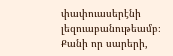փափուասերէնի լեզուաբանութեամբ։ Քանի որ սարերի,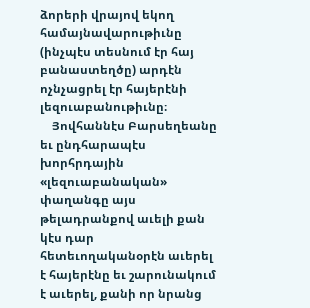ձորերի վրայով եկող համայնավարութիւնը (ինչպէս տեսնում էր հայ բանաստեղծը) արդէն ոչնչացրել էր հայերէնի լեզուաբանութիւնը։
    Յովհաննէս Բարսեղեանը եւ ընդհարապէս խորհրդային «լեզուաբանական» փաղանգը այս թելադրանքով աւելի քան կէս դար հետեւողականօրէն աւերել է հայերէնը եւ շարունակում է աւերել, քանի որ նրանց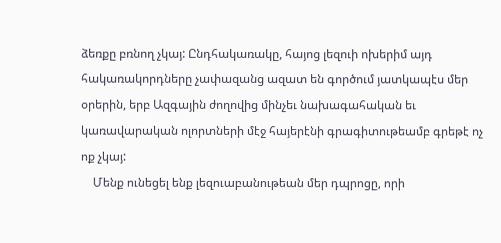ձեռքը բռնող չկայ: Ընդհակառակը, հայոց լեզուի ոխերիմ այդ հակառակորդները չափազանց ազատ են գործում յատկապէս մեր օրերին, երբ Ազգային ժողովից մինչեւ նախագահական եւ կառավարական ոլորտների մէջ հայերէնի գրագիտութեամբ գրեթէ ոչ ոք չկայ:
    Մենք ունեցել ենք լեզուաբանութեան մեր դպրոցը, որի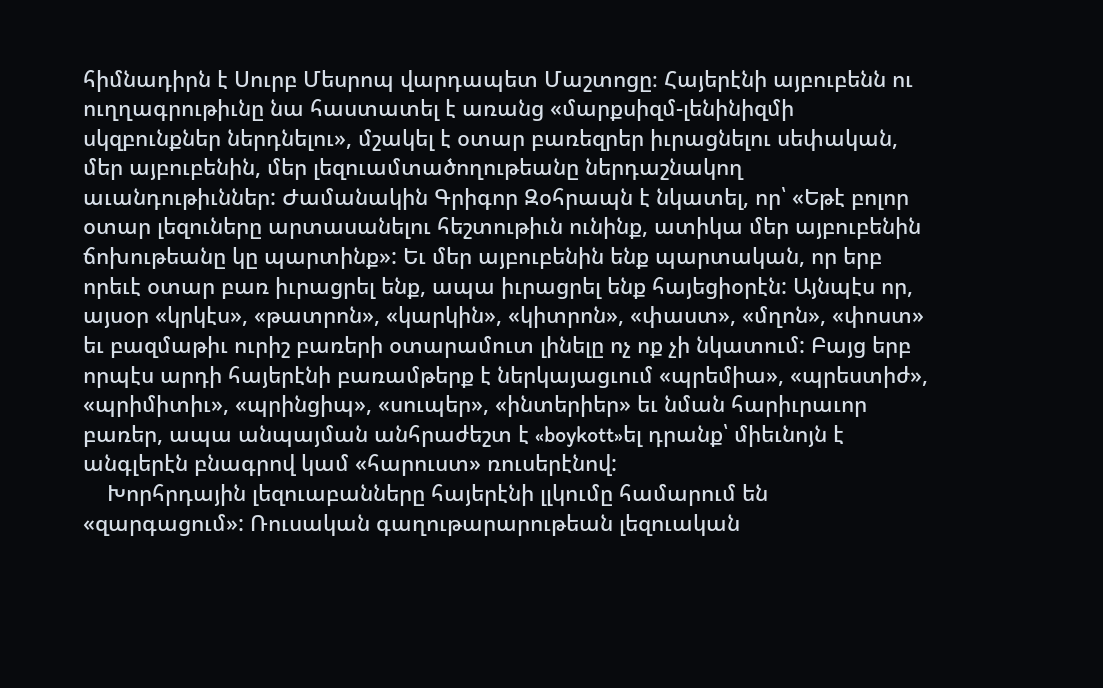հիմնադիրն է Սուրբ Մեսրոպ վարդապետ Մաշտոցը։ Հայերէնի այբուբենն ու ուղղագրութիւնը նա հաստատել է առանց «մարքսիզմ-լենինիզմի սկզբունքներ ներդնելու», մշակել է օտար բառեզրեր իւրացնելու սեփական, մեր այբուբենին, մեր լեզուամտածողութեանը ներդաշնակող աւանդութիւններ: Ժամանակին Գրիգոր Զօհրապն է նկատել, որ՝ «Եթէ բոլոր օտար լեզուները արտասանելու հեշտութիւն ունինք, ատիկա մեր այբուբենին ճոխութեանը կը պարտինք»: Եւ մեր այբուբենին ենք պարտական, որ երբ որեւէ օտար բառ իւրացրել ենք, ապա իւրացրել ենք հայեցիօրէն: Այնպէս որ, այսօր «կրկէս», «թատրոն», «կարկին», «կիտրոն», «փաստ», «մղոն», «փոստ» եւ բազմաթիւ ուրիշ բառերի օտարամուտ լինելը ոչ ոք չի նկատում: Բայց երբ որպէս արդի հայերէնի բառամթերք է ներկայացւում «պրեմիա», «պրեստիժ», «պրիմիտիւ», «պրինցիպ», «սուպեր», «ինտերիեր» եւ նման հարիւրաւոր բառեր, ապա անպայման անհրաժեշտ է «boykott»ել դրանք՝ միեւնոյն է անգլերէն բնագրով կամ «հարուստ» ռուսերէնով:
    Խորհրդային լեզուաբանները հայերէնի լլկումը համարում են «զարգացում»: Ռուսական գաղութարարութեան լեզուական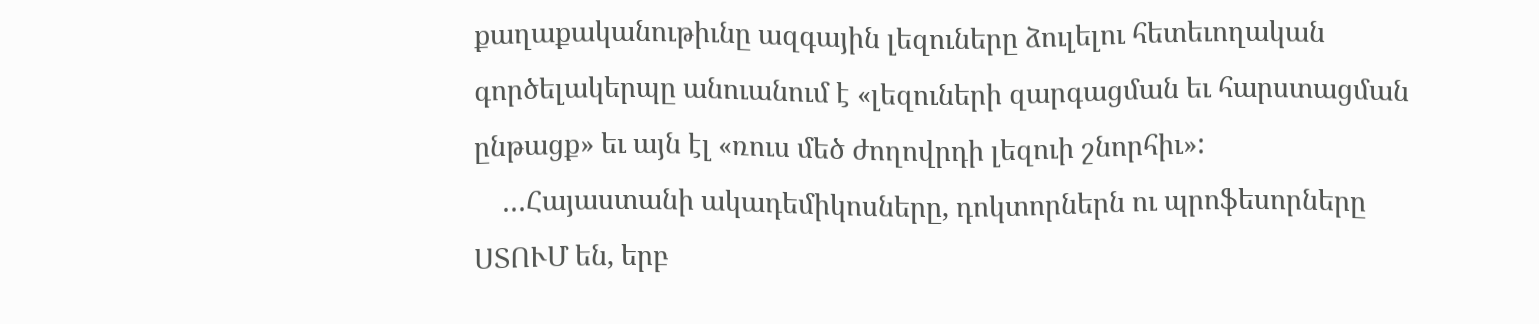քաղաքականութիւնը ազգային լեզուները ձուլելու հետեւողական գործելակերպը անուանում է «լեզուների զարգացման եւ հարստացման ընթացք» եւ այն էլ «ռուս մեծ ժողովրդի լեզուի շնորհիւ»:
    …Հայաստանի ակադեմիկոսները, դոկտորներն ու պրոֆեսորները ՍՏՈՒՄ են, երբ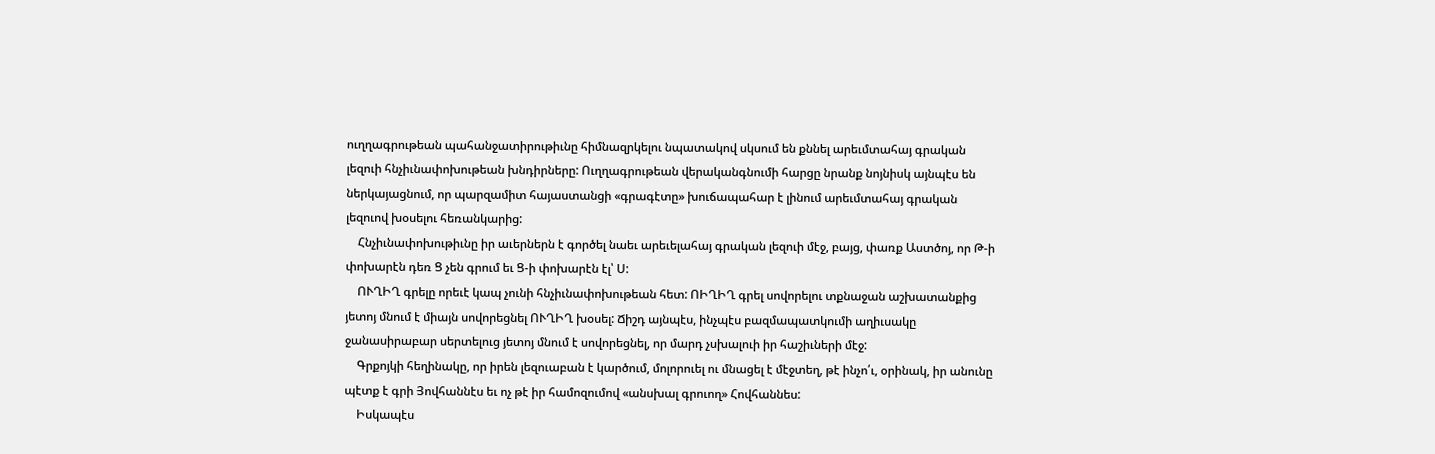ուղղագրութեան պահանջատիրութիւնը հիմնազրկելու նպատակով սկսում են քննել արեւմտահայ գրական լեզուի հնչիւնափոխութեան խնդիրները: Ուղղագրութեան վերականգնումի հարցը նրանք նոյնիսկ այնպէս են ներկայացնում, որ պարզամիտ հայաստանցի «գրագէտը» խուճապահար է լինում արեւմտահայ գրական լեզուով խօսելու հեռանկարից:
    Հնչիւնափոխութիւնը իր աւերներն է գործել նաեւ արեւելահայ գրական լեզուի մէջ, բայց, փառք Աստծոյ, որ Թ-ի փոխարէն դեռ Ց չեն գրում եւ Ց-ի փոխարէն էլ՝ Ս:
    ՈՒՂԻՂ գրելը որեւէ կապ չունի հնչիւնափոխութեան հետ: ՈԻՂԻՂ գրել սովորելու տքնաջան աշխատանքից յետոյ մնում է միայն սովորեցնել ՈՒՂԻՂ խօսել: Ճիշդ այնպէս, ինչպէս բազմապատկումի աղիւսակը ջանասիրաբար սերտելուց յետոյ մնում է սովորեցնել, որ մարդ չսխալուի իր հաշիւների մէջ:
    Գրքոյկի հեղինակը, որ իրեն լեզուաբան է կարծում, մոլորուել ու մնացել է մէջտեղ, թէ ինչո՛ւ, օրինակ, իր անունը պէտք է գրի Յովհաննէս եւ ոչ թէ իր համոզումով «անսխալ գրուող» Հովհաննես:
    Իսկապէս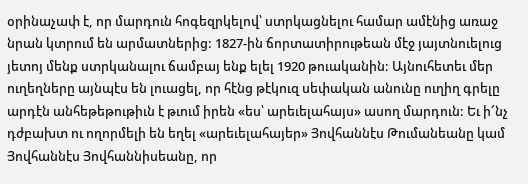օրինաչափ է, որ մարդուն հոգեզրկելով՝ ստրկացնելու համար ամէնից առաջ նրան կտրում են արմատներից: 1827-ին ճորտատիրութեան մէջ յայտնուելուց յետոյ մենք ստրկանալու ճամբայ ենք ելել 1920 թուականին: Այնուհետեւ մեր ուղեղները այնպէս են լուացել, որ հէնց թէկուզ սեփական անունը ուղիղ գրելը արդէն անհեթեթութիւն է թւում իրեն «ես՝ արեւելահայս» ասող մարդուն: Եւ ի՜նչ դժբախտ ու ողորմելի են եղել «արեւելահայեր» Յովհաննէս Թումանեանը կամ Յովհաննէս Յովհաննիսեանը, որ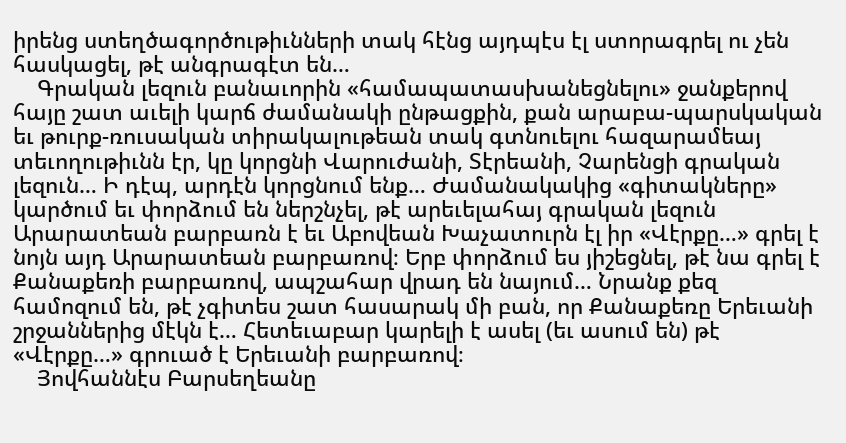իրենց ստեղծագործութիւնների տակ հէնց այդպէս էլ ստորագրել ու չեն հասկացել, թէ անգրագէտ են…
    Գրական լեզուն բանաւորին «համապատասխանեցնելու» ջանքերով հայը շատ աւելի կարճ ժամանակի ընթացքին, քան արաբա-պարսկական եւ թուրք-ռուսական տիրակալութեան տակ գտնուելու հազարամեայ տեւողութիւնն էր, կը կորցնի Վարուժանի, Տէրեանի, Չարենցի գրական լեզուն… Ի դէպ, արդէն կորցնում ենք… Ժամանակակից «գիտակները» կարծում եւ փորձում են ներշնչել, թէ արեւելահայ գրական լեզուն Արարատեան բարբառն է եւ Աբովեան Խաչատուրն էլ իր «Վէրքը…» գրել է նոյն այդ Արարատեան բարբառով։ Երբ փորձում ես յիշեցնել, թէ նա գրել է Քանաքեռի բարբառով, ապշահար վրադ են նայում… Նրանք քեզ համոզում են, թէ չգիտես շատ հասարակ մի բան, որ Քանաքեռը Երեւանի շրջաններից մէկն է… Հետեւաբար կարելի է ասել (եւ ասում են) թէ «Վէրքը…» գրուած է Երեւանի բարբառով։
    Յովհաննէս Բարսեղեանը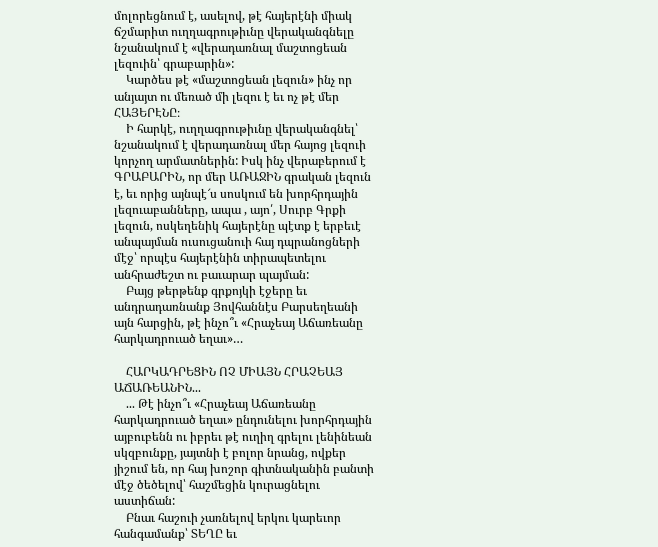մոլորեցնում է, ասելով, թէ հայերէնի միակ ճշմարիտ ուղղագրութիւնը վերականգնելը նշանակում է «վերադառնալ մաշտոցեան լեզուին՝ գրաբարին»:
    Կարծես թէ «մաշտոցեան լեզուն» ինչ որ անյայտ ու մեռած մի լեզու է եւ ոչ թէ մեր ՀԱՅԵՐԷՆԸ։
    Ի հարկէ, ուղղագրութիւնը վերականգնել՝ նշանակում է վերադառնալ մեր հայոց լեզուի կորչող արմատներին: Իսկ ինչ վերաբերում է ԳՐԱԲԱՐԻՆ, որ մեր ԱՌԱՋԻՆ գրական լեզուն է, եւ որից այնպէ՜ս սոսկում են խորհրդային լեզուաբանները, ապա , այո՛, Սուրբ Գրքի լեզուն, ոսկեղենիկ հայերէնը պէտք է երբեւէ անպայման ուսուցանուի հայ դպրանոցների մէջ՝ որպէս հայերէնին տիրապետելու անհրաժեշտ ու բաւարար պայման:
    Բայց թերթենք գրքոյկի էջերը եւ անդրադառնանք Յովհաննէս Բարսեղեանի այն հարցին, թէ ինչո՞ւ «Հրաչեայ Աճառեանը հարկադրուած եղաւ»…

    ՀԱՐԿԱԴՐԵՑԻՆ ՈՉ ՄԻԱՅՆ ՀՐԱՉԵԱՅ ԱՃԱՌԵԱՆԻՆ...
    ... Թէ ինչո՞ւ «Հրաչեայ Աճառեանը հարկադրուած եղաւ» ընդունելու խորհրդային այբուբենն ու իբրեւ թէ ուղիղ գրելու լենինեան սկզբունքը, յայտնի է բոլոր նրանց, ովքեր յիշում են, որ հայ խոշոր գիտնականին բանտի մէջ ծեծելով՝ հաշմեցին կուրացնելու աստիճան:
    Բնաւ հաշուի չառնելով երկու կարեւոր հանգամանք՝ ՏԵՂԸ եւ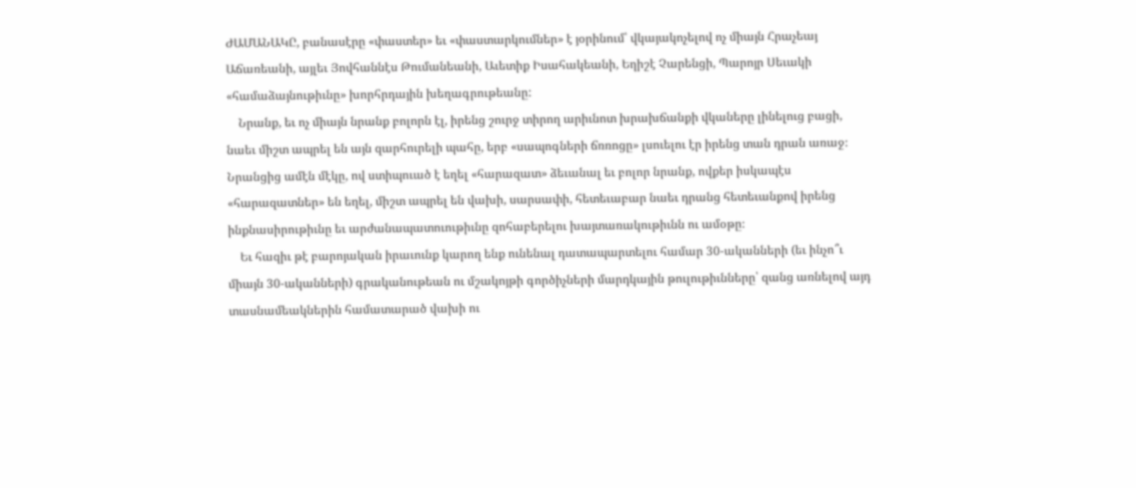ԺԱՄԱՆԱԿԸ, բանասէրը «փաստեր» եւ «փաստարկումներ» է յօրինում՝ վկայակոչելով ոչ միայն Հրաչեայ Աճառեանի, այլեւ Յովհաննէս Թումանեանի, Աւետիք Իսահակեանի, Եղիշէ Չարենցի, Պարոյր Սեւակի «համաձայնութիւնը» խորհրդային խեղագրութեանը:
    Նրանք, եւ ոչ միայն նրանք բոլորն էլ, իրենց շուրջ տիրող արիւնոտ խրախճանքի վկաները լինելուց բացի, նաեւ միշտ ապրել են այն զարհուրելի պահը, երբ «սապոգների ճռռոցը» լսուելու էր իրենց տան դրան առաջ։ Նրանցից ամէն մէկը, ով ստիպուած է եղել «հարազատ» ձեւանալ եւ բոլոր նրանք, ովքեր իսկապէս «հարազատներ» են եղել, միշտ ապրել են վախի, սարսափի, հետեւաբար նաեւ դրանց հետեւանքով իրենց ինքնասիրութիւնը եւ արժանապատուութիւնը զոհաբերելու խայտառակութիւնն ու ամօթը։
    Եւ հազիւ թէ բարոյական իրաւունք կարող ենք ունենալ դատապարտելու համար 30-ականների (եւ ինչո՞ւ միայն 30-ականների) գրականութեան ու մշակոյթի գործիչների մարդկային թուլութիւնները՝ զանց առնելով այդ տասնամեակներին համատարած վախի ու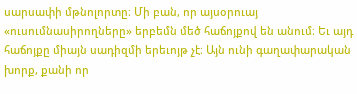սարսափի մթնոլորտը։ Մի բան, որ այսօրուայ «ուսումնասիրողները» երբեմն մեծ հաճոյքով են անում։ Եւ այդ հաճոյքը միայն սադիզմի երեւոյթ չէ։ Այն ունի գաղափարական խորք, քանի որ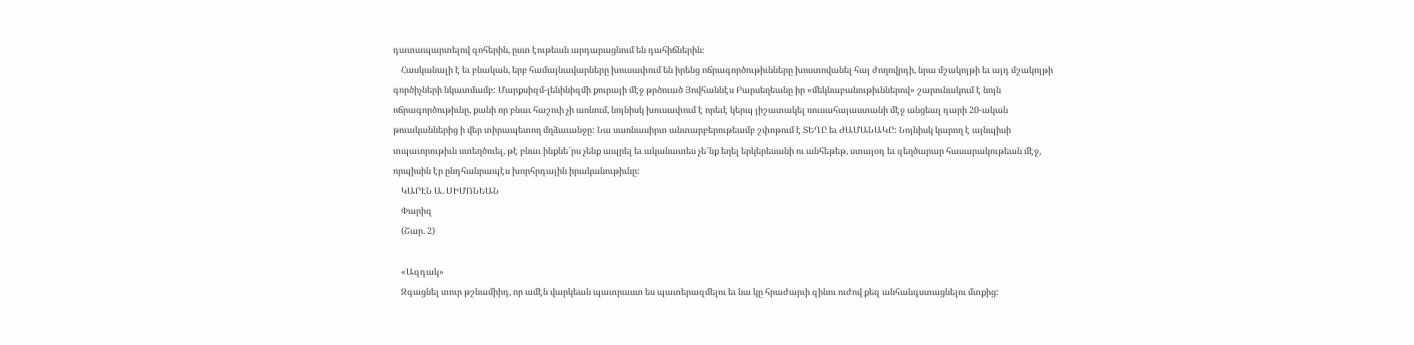դատապարտելով զոհերին, ըստ էութեան արդարացնում են դահիճներին։
    Հասկանալի է եւ բնական, երբ համայնավարները խուսափում են իրենց ոճրագործութիւնները խոստովանել հայ ժողովրդի, նրա մշակոյթի եւ այդ մշակոյթի գործիչների նկատմամբ: Մարքսիզմ-լենինիզմի քուրայի մէջ թրծուած Յովհաննէս Բարսեղեանը իր «մեկնաբանութիւններով» շարունակում է նոյն ոճրագործութիւնը, քանի որ բնաւ հաշուի չի առնում, նոյնիսկ խուսափում է որեւէ կերպ յիշատակել ռուսահայաստանի մէջ անցեալ դարի 20-ական թուականներից ի վեր տիրապետող մղձաւանջը: Նա սառնասիրտ անտարբերութեամբ շփոթում է ՏԵՂԸ եւ ԺԱՄԱՆԱԿԸ: Նոյնիսկ կարող է այնպիսի տպաւորութիւն ստեղծուել, թէ բնաւ ինքնե՜րս չենք ապրել եւ ականատես չե՜նք եղել երկերեսանի ու անհեթեթ, ստայօդ եւ զեղծարար հասարակութեան մէջ, որպիսին էր ընդհանրապէս խորհրդային իրականութիւնը:
    ԿԱՐԷՆ Ա. ՍԻՄՈՆԵԱՆ
    Փարիզ
    (Շար. 2)

    «Ազդակ»
    Զգացնել տուր թշնամիիդ, որ ամէն վարկեան պատրաստ ես պատերազմելու եւ նա կը հրաժարւի զինու ուժով քեզ անհանգստացնելու մտքից: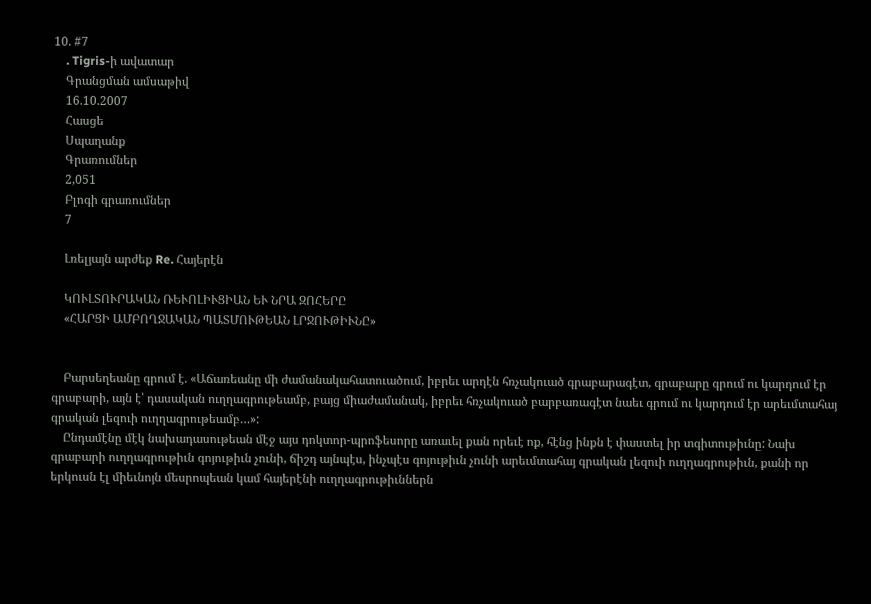10. #7
    . Tigris-ի ավատար
    Գրանցման ամսաթիվ
    16.10.2007
    Հասցե
    Սպաղանք
    Գրառումներ
    2,051
    Բլոգի գրառումներ
    7

    Լռելյայն արժեք Re. Հայերէն

    ԿՈՒԼՏՈՒՐԱԿԱՆ ՌԵՒՈԼԻՒՑԻԱՆ ԵՒ ՆՐԱ ԶՈՀԵՐԸ
    «ՀԱՐՑԻ ԱՄԲՈՂՋԱԿԱՆ ՊԱՏՄՈՒԹԵԱՆ ԼՐՋՈՒԹԻՒՆԸ»


    Բարսեղեանը գրում է. «Աճառեանը մի ժամանակահատուածում, իբրեւ արդէն հռչակուած գրաբարագէտ, գրաբարը գրում ու կարդում էր գրաբարի, այն է՝ դասական ուղղագրութեամբ, բայց միաժամանակ, իբրեւ հռչակուած բարբառագէտ նաեւ գրում ու կարդում էր արեւմտահայ գրական լեզուի ուղղագրութեամբ…»:
    Ընդամէնը մէկ նախադասութեան մէջ այս դոկտոր-պրոֆեսորը առաւել քան որեւէ ոք, հէնց ինքն է փաստել իր տգիտութիւնը: Նախ գրաբարի ուղղագրութիւն գոյութիւն չունի, ճիշդ այնպէս, ինչպէս գոյութիւն չունի արեւմտահայ գրական լեզուի ուղղագրութիւն, քանի որ երկուսն էլ միեւնոյն մեսրոպեան կամ հայերէնի ուղղագրութիւններն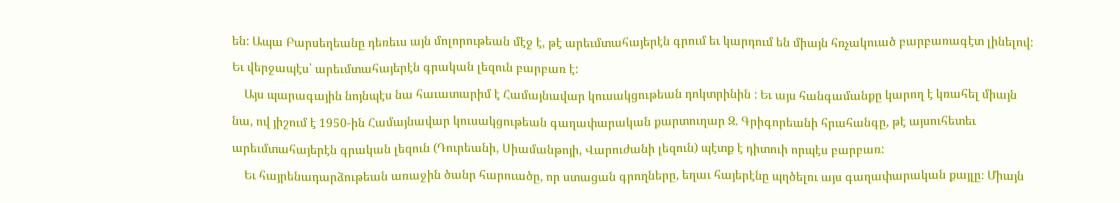են: Ապա Բարսեղեանը դեռեւս այն մոլորութեան մէջ է, թէ արեւմտահայերէն գրում եւ կարդում են միայն հռչակուած բարբառագէտ լինելով: Եւ վերջապէս՝ արեւմտահայերէն գրական լեզուն բարբառ է:
    Այս պարագային նոյնպէս նա հաւատարիմ է Համայնավար կուսակցութեան դոկտրինին : Եւ այս հանգամանքը կարող է կռահել միայն նա, ով յիշում է 1950-ին Համայնավար կուսակցութեան գաղափարական քարտուղար Զ. Գրիգորեանի հրահանգը, թէ այսուհետեւ արեւմտահայերէն գրական լեզուն (Դուրեանի, Սիամանթոյի, Վարուժանի լեզուն) պէտք է դիտուի որպէս բարբառ:
    Եւ հայրենադարձութեան առաջին ծանր հարուածը, որ ստացան գրողները, եղաւ հայերէնը պղծելու այս գաղափարական քայլը։ Միայն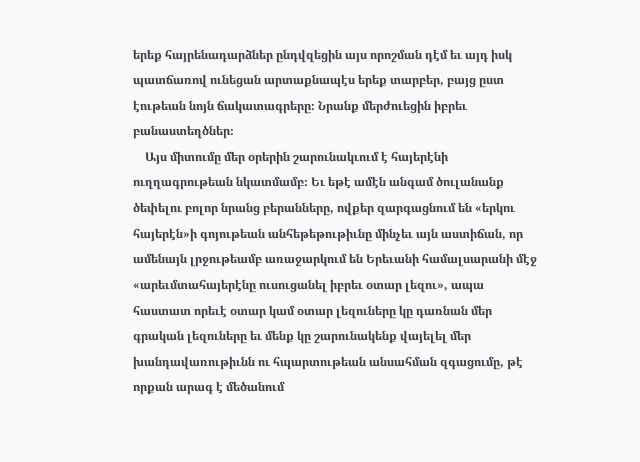երեք հայրենադարձներ ընդվզեցին այս որոշման դէմ եւ այդ իսկ պատճառով ունեցան արտաքնապէս երեք տարբեր, բայց ըստ էութեան նոյն ճակատագրերը։ Նրանք մերժուեցին իբրեւ բանաստեղծներ։
    Այս միտումը մեր օրերին շարունակւում է հայերէնի ուղղագրութեան նկատմամբ։ Եւ եթէ ամէն անգամ ծուլանանք ծեփելու բոլոր նրանց բերանները, ովքեր զարգացնում են «երկու հայերէն»ի գոյութեան անհեթեթութիւնը մինչեւ այն աստիճան, որ ամենայն լրջութեամբ առաջարկում են Երեւանի համալսարանի մէջ «արեւմտահայերէնը ուսուցանել իբրեւ օտար լեզու», ապա հաստատ որեւէ օտար կամ օտար լեզուները կը դառնան մեր գրական լեզուները եւ մենք կը շարունակենք վայելել մեր խանդավառութիւնն ու հպարտութեան անսահման զգացումը, թէ որքան արագ է մեծանում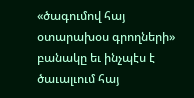«ծագումով հայ օտարախօս գրողների» բանակը եւ ինչպէս է ծաւալւում հայ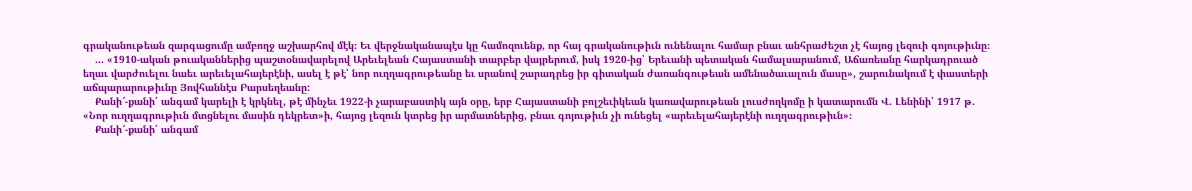գրականութեան զարգացումը ամբողջ աշխարհով մէկ։ Եւ վերջնականապէս կը համոզուենք, որ հայ գրականութիւն ունենալու համար բնաւ անհրաժեշտ չէ հայոց լեզուի գոյութիւնը։
    ... «1910-ական թուականներից պաշտօնավարելով Արեւելեան Հայաստանի տարբեր վայրերում, իսկ 1920-ից՝ Երեւանի պետական համալսարանում, Աճառեանը հարկադրուած եղաւ վարժուելու նաեւ արեւելահայերէնի, ասել է թէ՝ նոր ուղղագրութեանը եւ սրանով շարադրեց իր գիտական ժառանգութեան ամենածաւալուն մասը», շարունակում է փաստերի աճպարարութիւնը Յովհաննէս Բարսեղեանը:
    Քանի՜-քանի՛ անգամ կարելի է կրկնել, թէ մինչեւ 1922-ի չարաբաստիկ այն օրը, երբ Հայաստանի բոլշեւիկեան կառավարութեան լուսժողկոմը ի կատարումն Վ. Լենինի՝ 1917 թ. «Նոր ուղղագրութիւն մտցնելու մասին դեկրետ»ի, հայոց լեզուն կտրեց իր արմատներից, բնաւ գոյութիւն չի ունեցել «արեւելահայերէնի ուղղագրութիւն»։
    Քանի՜-քանի՛ անգամ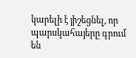կարելի է յիշեցնել, որ պարսկահայերը գրում են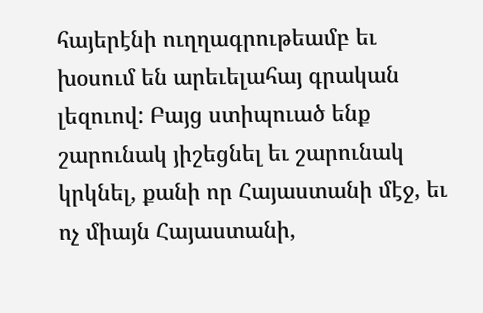հայերէնի ուղղագրութեամբ եւ խօսում են արեւելահայ գրական լեզուով: Բայց ստիպուած ենք շարունակ յիշեցնել եւ շարունակ կրկնել, քանի որ Հայաստանի մէջ, եւ ոչ միայն Հայաստանի,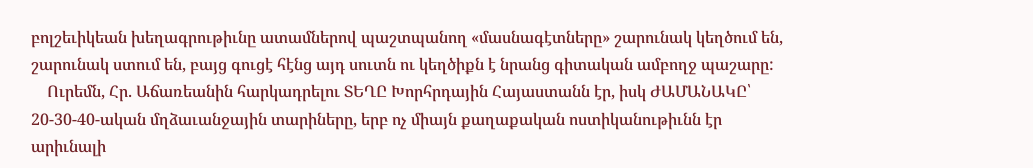բոլշեւիկեան խեղագրութիւնը ատամներով պաշտպանող «մասնագէտները» շարունակ կեղծում են, շարունակ ստում են, բայց գուցէ հէնց այդ սուտն ու կեղծիքն է նրանց գիտական ամբողջ պաշարը:
    Ուրեմն, Հր. Աճառեանին հարկադրելու ՏԵՂԸ Խորհրդային Հայաստանն էր, իսկ ԺԱՄԱՆԱԿԸ՝ 20-30-40-ական մղձաւանջային տարիները, երբ ոչ միայն քաղաքական ոստիկանութիւնն էր արիւնալի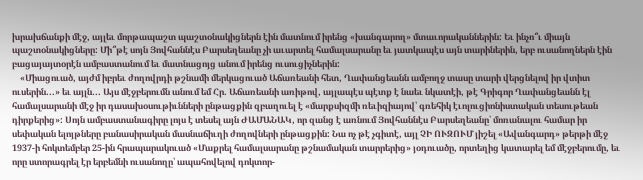խրախճանքի մէջ, այլեւ մորթապաշտ պաշտօնակիցներն էին մատնում իրենց «խանգարող» մտաւորականներին: Եւ ինչո՞ւ միայն պաշտօնակիցները: Մի՞թէ սոյն Յովհաննէս Բարսեղեանը չի աւարտել համալսարանը եւ յատկապէս այն տարիներին, երբ ուսանողներն էին բացայայտօրէն ամբաստանում եւ մատնացոյց անում իրենց ուսուցիչներին:
    «Միացուած, այժմ իբրեւ ժողովրդի թշնամի մերկացուած Աճառեանի հետ, Ղափանցեանն ամբողջ տասը տարի վերցնելով իր վտիտ ուսերին...» եւ այլն... Այս մէջբերումն անում եմ Հր. Աճառեանի առիթով, այլապէս պէտք է նաեւ նկատէի, թէ Գրիգոր Ղափանցեանն էլ համալսարանի մէջ իր դասախօսութիւնների ընթացքին զբաղուել է «մարքսիզմի ռեւիզիայով՝ գռեհիկ էւոլուցիոնիստական տեսութեան դիրքերից»: Սոյն ամբաստանագիրը լոյս է տեսել այն ԺԱՄԱՆԱԿ, որ զանց է առնում Յովհաննէս Բարսեղեանը՝ մոռանալու համար իր սեփական ելոյթները բանասիրական մասնաճիւղի ժողովների ընթացքին: Նա ոչ թէ չգիտէ, այլ ՉԻ ՈՒԶՈՒՄ յիշել «Ավանգարդ» թերթի մէջ 1937-ի հոկտեմբեր 25-ին հրապարակուած «Մաքրել համալսարանը թշնամական տարրերից» յօդուածը, որտեղից կատարել եմ մէջբերումը, եւ որը ստորագրել էր երբեմնի ուսանողը՝ ապահովելով դոկտոր-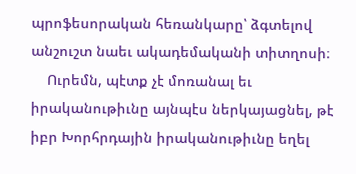պրոֆեսորական հեռանկարը՝ ձգտելով անշուշտ նաեւ ակադեմականի տիտղոսի։
    Ուրեմն, պէտք չէ մոռանալ եւ իրականութիւնը այնպէս ներկայացնել, թէ իբր Խորհրդային իրականութիւնը եղել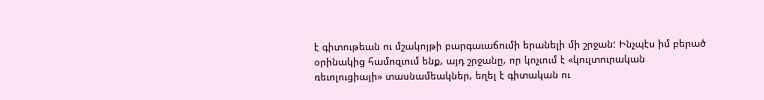է գիտութեան ու մշակոյթի բարգաւաճումի երանելի մի շրջան: Ինչպէս իմ բերած օրինակից համոզւում ենք, այդ շրջանը, որ կոչւում է «կուլտուրական ռեւոլուցիայի» տասնամեակներ, եղել է գիտական ու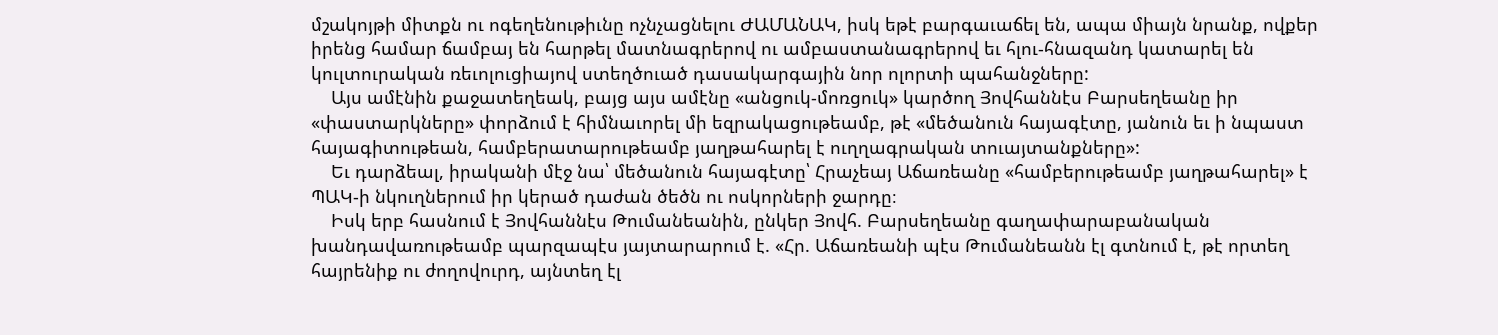մշակոյթի միտքն ու ոգեղենութիւնը ոչնչացնելու ԺԱՄԱՆԱԿ, իսկ եթէ բարգաւաճել են, ապա միայն նրանք, ովքեր իրենց համար ճամբայ են հարթել մատնագրերով ու ամբաստանագրերով եւ հլու-հնազանդ կատարել են կուլտուրական ռեւոլուցիայով ստեղծուած դասակարգային նոր ոլորտի պահանջները:
    Այս ամէնին քաջատեղեակ, բայց այս ամէնը «անցուկ-մոռցուկ» կարծող Յովհաննէս Բարսեղեանը իր «փաստարկները» փորձում է հիմնաւորել մի եզրակացութեամբ, թէ «մեծանուն հայագէտը, յանուն եւ ի նպաստ հայագիտութեան, համբերատարութեամբ յաղթահարել է ուղղագրական տուայտանքները»:
    Եւ դարձեալ, իրականի մէջ նա՝ մեծանուն հայագէտը՝ Հրաչեայ Աճառեանը «համբերութեամբ յաղթահարել» է ՊԱԿ-ի նկուղներում իր կերած դաժան ծեծն ու ոսկորների ջարդը։
    Իսկ երբ հասնում է Յովհաննէս Թումանեանին, ընկեր Յովհ. Բարսեղեանը գաղափարաբանական խանդավառութեամբ պարզապէս յայտարարում է. «Հր. Աճառեանի պէս Թումանեանն էլ գտնում է, թէ որտեղ հայրենիք ու ժողովուրդ, այնտեղ էլ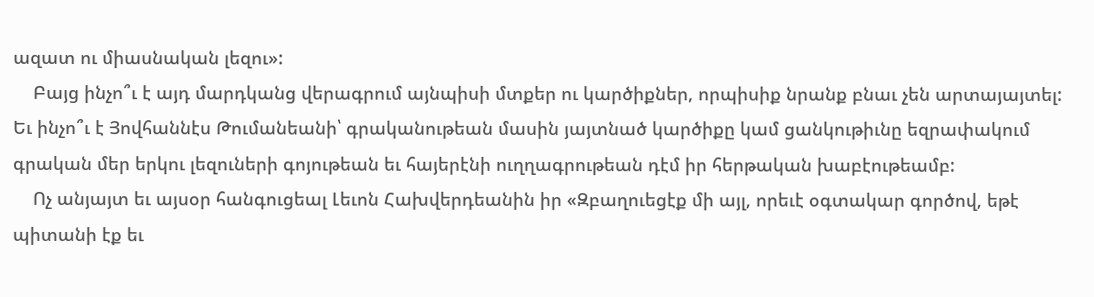ազատ ու միասնական լեզու»:
    Բայց ինչո՞ւ է այդ մարդկանց վերագրում այնպիսի մտքեր ու կարծիքներ, որպիսիք նրանք բնաւ չեն արտայայտել: Եւ ինչո՞ւ է Յովհաննէս Թումանեանի՝ գրականութեան մասին յայտնած կարծիքը կամ ցանկութիւնը եզրափակում գրական մեր երկու լեզուների գոյութեան եւ հայերէնի ուղղագրութեան դէմ իր հերթական խաբէութեամբ:
    Ոչ անյայտ եւ այսօր հանգուցեալ Լեւոն Հախվերդեանին իր «Զբաղուեցէք մի այլ, որեւէ օգտակար գործով, եթէ պիտանի էք եւ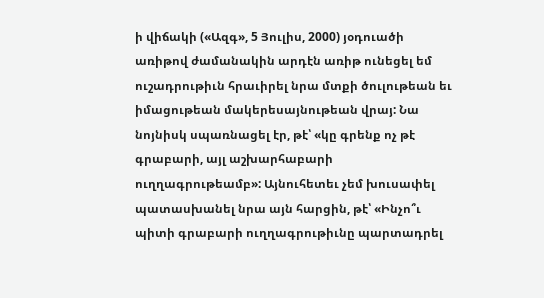ի վիճակի («Ազգ», 5 Յուլիս, 2000) յօդուածի առիթով ժամանակին արդէն առիթ ունեցել եմ ուշադրութիւն հրաւիրել նրա մտքի ծուլութեան եւ իմացութեան մակերեսայնութեան վրայ: Նա նոյնիսկ սպառնացել էր, թէ՝ «կը գրենք ոչ թէ գրաբարի, այլ աշխարհաբարի ուղղագրութեամբ»: Այնուհետեւ չեմ խուսափել պատասխանել նրա այն հարցին, թէ՝ «Ինչո՞ւ պիտի գրաբարի ուղղագրութիւնը պարտադրել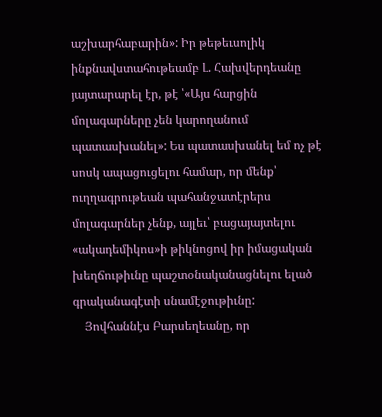աշխարհաբարին»: Իր թեթեւսոլիկ ինքնավստահութեամբ Լ. Հախվերդեանը յայտարարել էր, թէ ՝«Այս հարցին մոլագարները չեն կարողանում պատասխանել»: Ես պատասխանել եմ ոչ թէ սոսկ ապացուցելու համար, որ մենք՝ ուղղագրութեան պահանջատէրերս մոլագարներ չենք, այլեւ՝ բացայայտելու «ակադեմիկոս»ի թիկնոցով իր իմացական խեղճութիւնը պաշտօնականացնելու ելած գրականագէտի սնամէջութիւնը:
    Յովհաննէս Բարսեղեանը, որ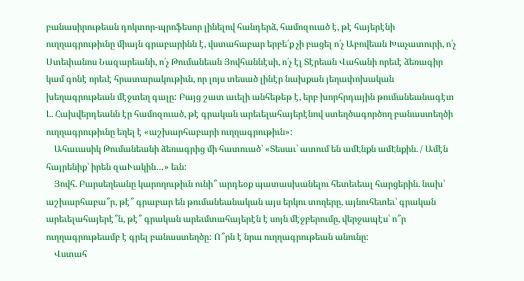բանասիրութեան դոկտոր-պրոֆեսոր լինելով հանդերձ, համոզուած է, թէ հայերէնի ուղղագրութիւնը միայն գրաբարինն է, վստահաբար երբե՛ք չի բացել ո՛չ Աբովեան Խաչատուրի, ո՛չ Ստեփանոս Նազարեանի, ո՛չ Թումանեան Յովհաննէսի, ո՛չ էլ Տէրեան Վահանի որեւէ ձեռագիր կամ գոնէ որեւէ հրատարակութիւն, որ լոյս տեսած լինէր նախքան յեղափոխական խեղագրութեան մէջտեղ գալը: Բայց շատ աւելի անհեթեթ է, երբ խորհրդային թումանեանագէտ Լ. Հախվերդեանն էր համոզուած, թէ գրական արեւելահայերէնով ստեղծագործող բանաստեղծի ուղղագրութիւնը եղել է «աշխարհաբարի ուղղագրութիւն»:
    Ահաւասիկ Թումանեանի ձեռագրից մի հատուած՝ «Տեսաւ՝ ատում են ամԷնքն ամԷնքին. / Ամէն հայրենիք՝ իրեն զաՒակին…» եւն:
    Յովհ. Բարսեղեանը կարողութիւն ունի՞ արդեօք պատասխանելու հետեւեալ հարցերին. նախ՝ աշխարհաբա՞ր, թէ՞ գրաբար են թումանեանական այս երկու տողերը, այնուհետեւ՝ գրական արեւելահայերէ՞ն, թէ՞ գրական արեւմտահայերէն է սոյն մէջբերումը, վերջապէս՝ ո՞ր ուղղագրութեամբ է գրել բանաստեղծը: Ո՞րն է նրա ուղղագրութեան անունը:
    Վստահ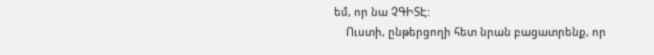եմ, որ նա ՉԳԻՏԷ:
    Ուստի, ընթերցողի հետ նրան բացատրենք, որ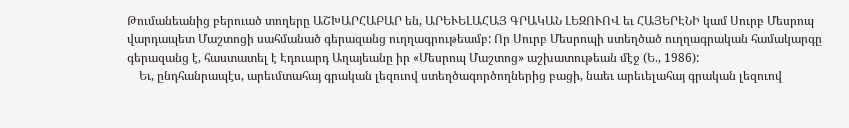Թումանեանից բերուած տողերը ԱՇԽԱՐՀԱԲԱՐ են, ԱՐԵՒԵԼԱՀԱՅ ԳՐԱԿԱՆ ԼԵԶՈՒՈՎ եւ ՀԱՅԵՐԷՆԻ կամ Սուրբ Մեսրոպ վարդապետ Մաշտոցի սահմանած գերազանց ուղղագրութեամբ: Որ Սուրբ Մեսրոպի ստեղծած ուղղագրական համակարգը գերազանց է, հաստատել է Էդուարդ Աղայեանը իր «Մեսրոպ Մաշտոց» աշխատութեան մէջ (Ե., 1986):
    Եւ, ընդհանրապէս, արեւմտահայ գրական լեզուով ստեղծագործողներից բացի, նաեւ արեւելահայ գրական լեզուով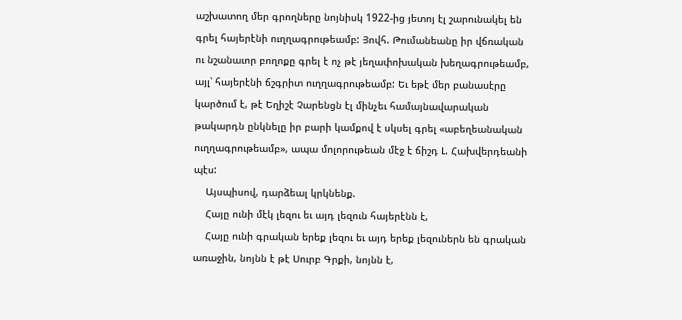աշխատող մեր գրողները նոյնիսկ 1922-ից յետոյ էլ շարունակել են գրել հայերէնի ուղղագրութեամբ: Յովհ. Թումանեանը իր վճռական ու նշանաւոր բողոքը գրել է ոչ թէ յեղափոխական խեղագրութեամբ, այլ՝ հայերէնի ճշգրիտ ուղղագրութեամբ: Եւ եթէ մեր բանասէրը կարծում է, թէ Եղիշէ Չարենցն էլ մինչեւ համայնավարական թակարդն ընկնելը իր բարի կամքով է սկսել գրել «աբեղեանական ուղղագրութեամբ», ապա մոլորութեան մէջ է ճիշդ Լ. Հախվերդեանի պէս:
    Այսպիսով, դարձեալ կրկնենք.
    Հայը ունի մէկ լեզու եւ այդ լեզուն հայերէնն է,
    Հայը ունի գրական երեք լեզու եւ այդ երեք լեզուներն են գրական առաջին, նոյնն է թէ Սուրբ Գրքի, նոյնն է,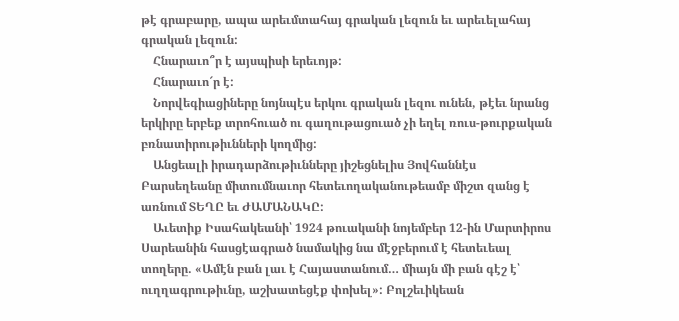թէ գրաբարը, ապա արեւմտահայ գրական լեզուն եւ արեւելահայ գրական լեզուն:
    Հնարաւո՞ր է այսպիսի երեւոյթ:
    Հնարաւո՜ր է:
    Նորվեգիացիները նոյնպէս երկու գրական լեզու ունեն, թէեւ նրանց երկիրը երբեք տրոհուած ու գաղութացուած չի եղել ռուս-թուրքական բռնատիրութիւնների կողմից:
    Անցեալի իրադարձութիւնները յիշեցնելիս Յովհաննէս Բարսեղեանը միտումնաւոր հետեւողականութեամբ միշտ զանց է առնում ՏԵՂԸ եւ ԺԱՄԱՆԱԿԸ:
    Աւետիք Իսահակեանի՝ 1924 թուականի նոյեմբեր 12-ին Մարտիրոս Սարեանին հասցէագրած նամակից նա մէջբերում է հետեւեալ տողերը. «Ամէն բան լաւ է Հայաստանում… միայն մի բան գէշ է՝ ուղղագրութիւնը, աշխատեցէք փոխել»: Բոլշեւիկեան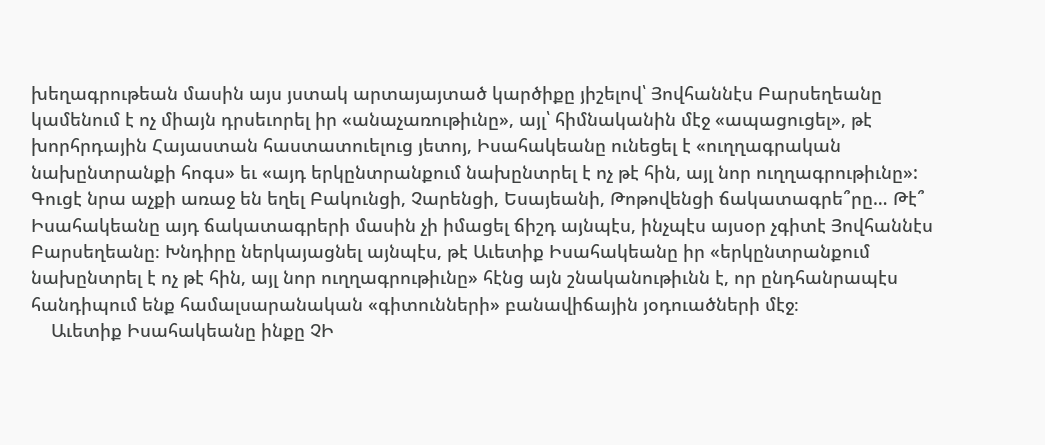խեղագրութեան մասին այս յստակ արտայայտած կարծիքը յիշելով՝ Յովհաննէս Բարսեղեանը կամենում է ոչ միայն դրսեւորել իր «անաչառութիւնը», այլ՝ հիմնականին մէջ «ապացուցել», թէ խորհրդային Հայաստան հաստատուելուց յետոյ, Իսահակեանը ունեցել է «ուղղագրական նախընտրանքի հոգս» եւ «այդ երկընտրանքում նախընտրել է ոչ թէ հին, այլ նոր ուղղագրութիւնը»: Գուցէ նրա աչքի առաջ են եղել Բակունցի, Չարենցի, Եսայեանի, Թոթովենցի ճակատագրե՞րը… Թէ՞ Իսահակեանը այդ ճակատագրերի մասին չի իմացել ճիշդ այնպէս, ինչպէս այսօր չգիտէ Յովհաննէս Բարսեղեանը։ Խնդիրը ներկայացնել այնպէս, թէ Աւետիք Իսահակեանը իր «երկընտրանքում նախընտրել է ոչ թէ հին, այլ նոր ուղղագրութիւնը» հէնց այն շնականութիւնն է, որ ընդհանրապէս հանդիպում ենք համալսարանական «գիտունների» բանավիճային յօդուածների մէջ։
    Աւետիք Իսահակեանը ինքը ՉԻ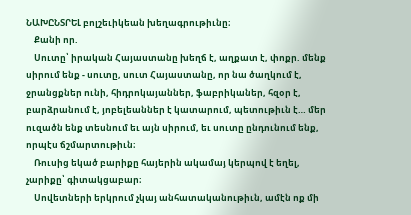ՆԱԽԸՆՏՐԵԼ բոլշեւիկեան խեղագրութիւնը։
    Քանի որ.
    Սուտը՝ իրական Հայաստանը խեղճ է, աղքատ է, փոքր. մենք սիրում ենք - սուտը, սուտ Հայաստանը, որ նա ծաղկում է, ջրանցքներ ունի, հիդրոկայաններ, ֆաբրիկաներ, հզօր է, բարձրանում է, յոբելեաններ է կատարում, պետութիւն է… մեր ուզածն ենք տեսնում եւ այն սիրում, եւ սուտը ընդունում ենք, որպէս ճշմարտութիւն։
    Ռուսից եկած բարիքը հայերին ակամայ կերպով է եղել, չարիքը՝ գիտակցաբար։
    Սովետների երկրում չկայ անհատականութիւն, ամէն ոք մի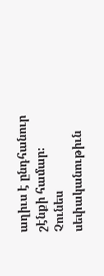աղիւս է ընդհանուր շէնքի համար։ Չունես սեփականութիւն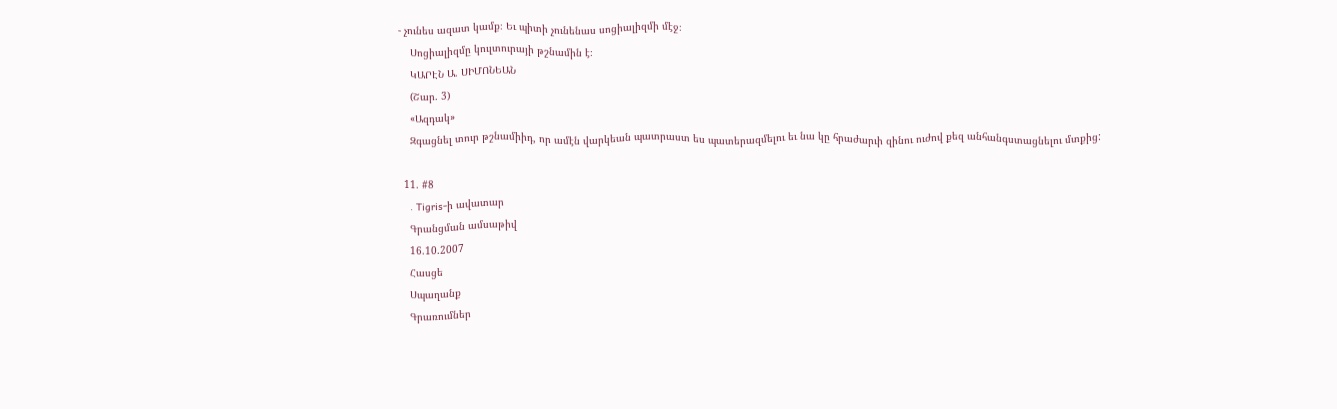- չունես ազատ կամք։ Եւ պիտի չունենաս սոցիալիզմի մէջ։
    Սոցիալիզմը կուլտուրայի թշնամին է։
    ԿԱՐԷՆ Ա. ՍԻՄՈՆԵԱՆ
    (Շար. 3)
    «Ազդակ»
    Զգացնել տուր թշնամիիդ, որ ամէն վարկեան պատրաստ ես պատերազմելու եւ նա կը հրաժարւի զինու ուժով քեզ անհանգստացնելու մտքից:

  11. #8
    . Tigris-ի ավատար
    Գրանցման ամսաթիվ
    16.10.2007
    Հասցե
    Սպաղանք
    Գրառումներ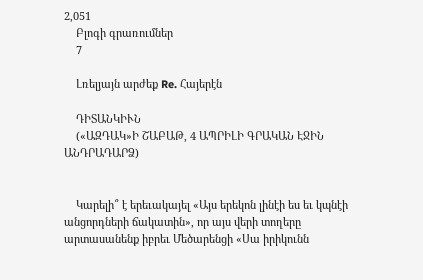2,051
    Բլոգի գրառումներ
    7

    Լռելյայն արժեք Re. Հայերէն

    ԴԻՏԱՆԿԻՒՆ
    («ԱԶԴԱԿ»Ի ՇԱԲԱԹ, 4 ԱՊՐԻԼԻ ԳՐԱԿԱՆ ԷՋԻՆ ԱՆԴՐԱԴԱՐՁ)


    Կարելի՞ է երեւակայել «Այս երեկոն լինէի ես եւ կպնէի անցորդների ճակատին», որ այս վերի տողերը արտասանենք իբրեւ Մեծարենցի «Սա իրիկունն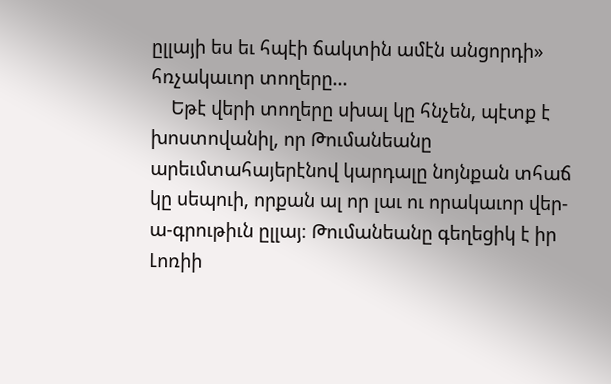ըլլայի ես եւ հպէի ճակտին ամէն անցորդի» հռչակաւոր տողերը...
    Եթէ վերի տողերը սխալ կը հնչեն, պէտք է խոստովանիլ, որ Թումանեանը արեւմտահայերէնով կարդալը նոյնքան տհաճ կը սեպուի, որքան ալ որ լաւ ու որակաւոր վեր-ա-գրութիւն ըլլայ։ Թումանեանը գեղեցիկ է իր Լոռիի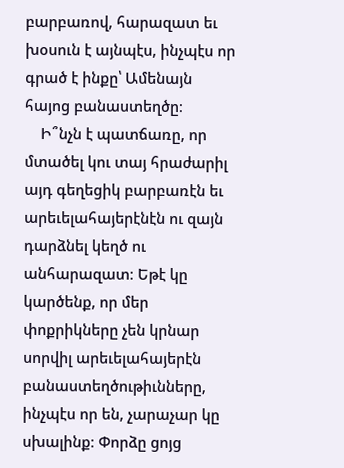բարբառով, հարազատ եւ խօսուն է այնպէս, ինչպէս որ գրած է ինքը՝ Ամենայն հայոց բանաստեղծը։
    Ի՞նչն է պատճառը, որ մտածել կու տայ հրաժարիլ այդ գեղեցիկ բարբառէն եւ արեւելահայերէնէն ու զայն դարձնել կեղծ ու անհարազատ։ Եթէ կը կարծենք, որ մեր փոքրիկները չեն կրնար սորվիլ արեւելահայերէն բանաստեղծութիւնները, ինչպէս որ են, չարաչար կը սխալինք։ Փորձը ցոյց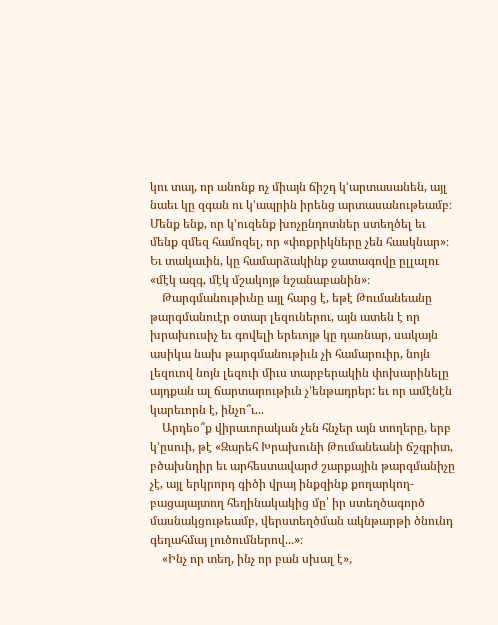կու տայ, որ անոնք ոչ միայն ճիշդ կ՚արտասանեն, այլ նաեւ կը զգան ու կ՚ապրին իրենց արտասանութեամբ։ Մենք ենք, որ կ՚ուզենք խոչընդոտներ ստեղծել եւ մենք զմեզ համոզել, որ «փոքրիկները չեն հասկնար»։ Եւ տակաւին, կը համարձակինք ջատագովը ըլլալու «մէկ ազգ, մէկ մշակոյթ նշանաբանին»։
    Թարգմանութիւնը այլ հարց է, եթէ Թումանեանը թարգմանուէր օտար լեզուներու, այն ատեն է որ խրախուսիչ եւ գովելի երեւոյթ կը դառնար, սակայն ասիկա նախ թարգմանութիւն չի համարուիր, նոյն լեզուով նոյն լեզուի միւս տարբերակին փոխարինելը այդքան ալ ճարտարութիւն չ՚ենթադրեր: եւ որ ամէնէն կարեւորն է, ինչո՞ւ...
    Արդեօ՞ք վիրաւորական չեն հնչեր այն տողերը, երբ կ՚ըսուի, թէ «Զարեհ Խրախունի Թումանեանի ճշգրիտ, բծախնդիր եւ արհեստավարժ շարքային թարգմանիչը չէ, այլ երկրորդ գիծի վրայ ինքզինք քողարկող-բացայայտող հեղինակակից մը՝ իր ստեղծագործ մասնակցութեամբ, վերստեղծման ակնթարթի ծնունդ գեղահմայ լուծումներով...»։
    «Ինչ որ տեղ, ինչ որ բան սխալ է»,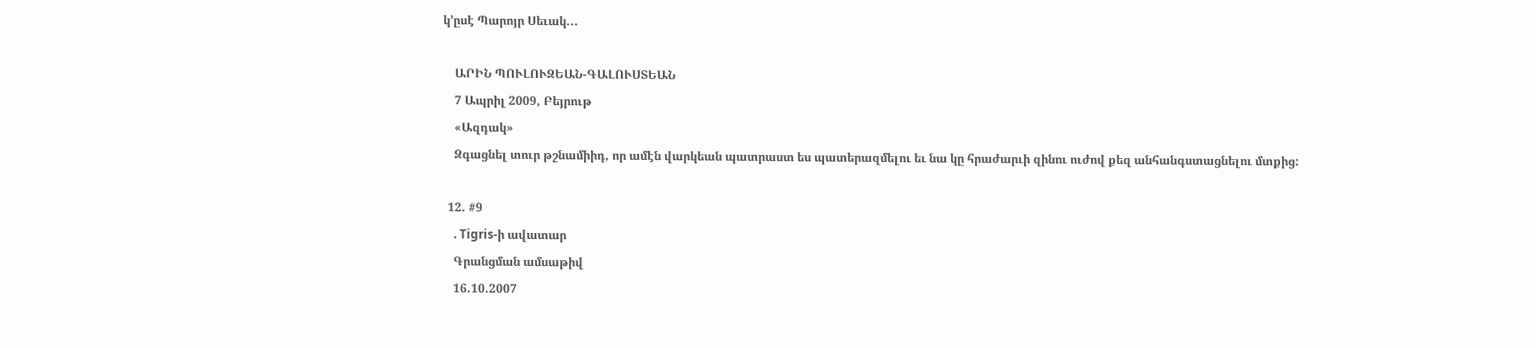կ՚ըսէ Պարոյր Սեւակ...

    ԱՐԻՆ ՊՈՒԼՈՒԶԵԱՆ-ԳԱԼՈՒՍՏԵԱՆ
    7 Ապրիլ 2009, Բեյրութ
    «Ազդակ»
    Զգացնել տուր թշնամիիդ, որ ամէն վարկեան պատրաստ ես պատերազմելու եւ նա կը հրաժարւի զինու ուժով քեզ անհանգստացնելու մտքից:

  12. #9
    . Tigris-ի ավատար
    Գրանցման ամսաթիվ
    16.10.2007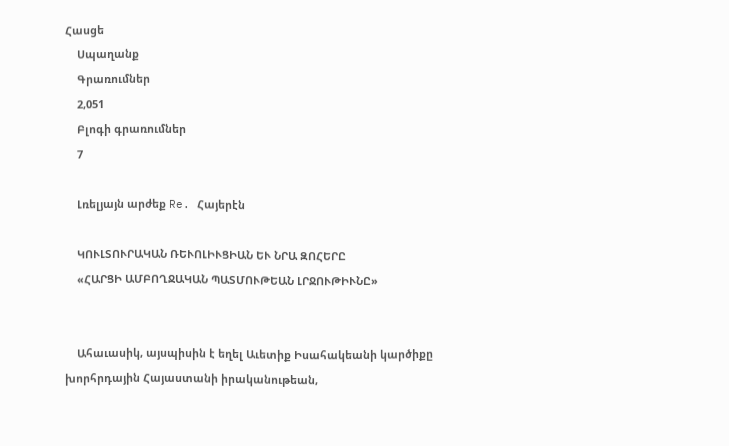Հասցե
    Սպաղանք
    Գրառումներ
    2,051
    Բլոգի գրառումներ
    7

    Լռելյայն արժեք Re. Հայերէն

    ԿՈՒԼՏՈՒՐԱԿԱՆ ՌԵՒՈԼԻՒՑԻԱՆ ԵՒ ՆՐԱ ԶՈՀԵՐԸ
    «ՀԱՐՑԻ ԱՄԲՈՂՋԱԿԱՆ ՊԱՏՄՈՒԹԵԱՆ ԼՐՋՈՒԹԻՒՆԸ»


    Ահաւասիկ, այսպիսին է եղել Աւետիք Իսահակեանի կարծիքը խորհրդային Հայաստանի իրականութեան,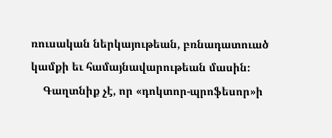ռուսական ներկայութեան, բռնադատուած կամքի եւ համայնավարութեան մասին։
    Գաղտնիք չէ, որ «դոկտոր-պրոֆեսոր»ի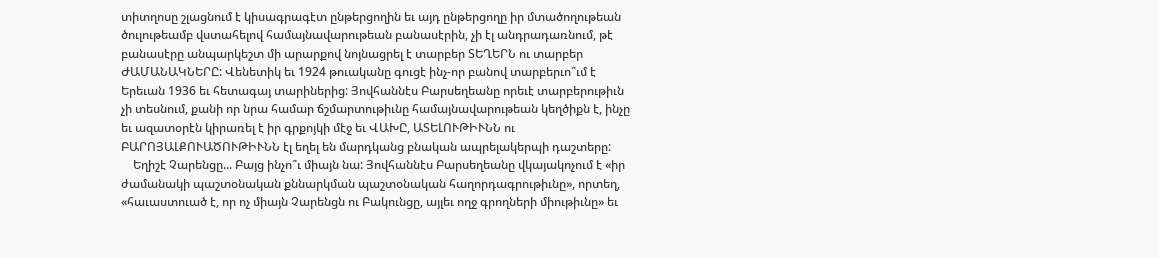տիտղոսը շլացնում է կիսագրագէտ ընթերցողին եւ այդ ընթերցողը իր մտածողութեան ծուլութեամբ վստահելով համայնավարութեան բանասէրին, չի էլ անդրադառնում, թէ բանասէրը անպարկեշտ մի արարքով նոյնացրել է տարբեր ՏԵՂԵՐՆ ու տարբեր ԺԱՄԱՆԱԿՆԵՐԸ: Վենետիկ եւ 1924 թուականը գուցէ ինչ-որ բանով տարբերւո՞ւմ է Երեւան 1936 եւ հետագայ տարիներից: Յովհաննէս Բարսեղեանը որեւէ տարբերութիւն չի տեսնում, քանի որ նրա համար ճշմարտութիւնը համայնավարութեան կեղծիքն է, ինչը եւ ազատօրէն կիրառել է իր գրքոյկի մէջ եւ ՎԱԽԸ, ԱՏԵԼՈՒԹԻՒՆՆ ու ԲԱՐՈՅԱԼՔՈՒԱԾՈՒԹԻՒՆՆ էլ եղել են մարդկանց բնական ապրելակերպի դաշտերը:
    Եղիշէ Չարենցը... Բայց ինչո՞ւ միայն նա: Յովհաննէս Բարսեղեանը վկայակոչում է «իր ժամանակի պաշտօնական քննարկման պաշտօնական հաղորդագրութիւնը», որտեղ, «հաւաստուած է, որ ոչ միայն Չարենցն ու Բակունցը, այլեւ ողջ գրողների միութիւնը» եւ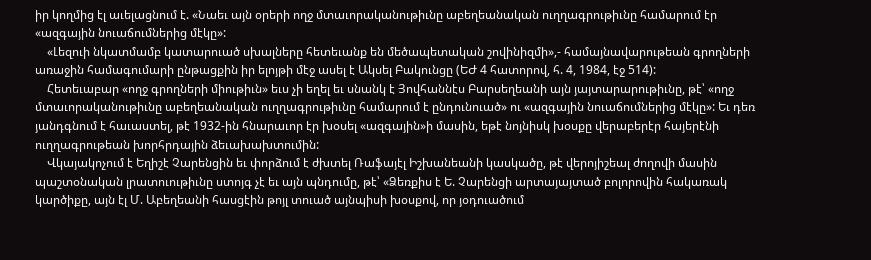իր կողմից էլ աւելացնում է. «Նաեւ այն օրերի ողջ մտաւորականութիւնը աբեղեանական ուղղագրութիւնը համարում էր «ազգային նուաճումներից մէկը»:
    «Լեզուի նկատմամբ կատարուած սխալները հետեւանք են մեծապետական շովինիզմի»,- համայնավարութեան գրողների առաջին համագումարի ընթացքին իր ելոյթի մէջ ասել է Ակսել Բակունցը (ԵԺ 4 հատորով, հ. 4, 1984, էջ 514):
    Հետեւաբար «ողջ գրողների միութիւն» եւս չի եղել եւ սնանկ է Յովհաննէս Բարսեղեանի այն յայտարարութիւնը, թէ՝ «ողջ մտաւորականութիւնը աբեղեանական ուղղագրութիւնը համարում է ընդունուած» ու «ազգային նուաճումներից մէկը»: Եւ դեռ յանդգնում է հաւաստել, թէ 1932-ին հնարաւոր էր խօսել «ազգային»ի մասին, եթէ նոյնիսկ խօսքը վերաբերէր հայերէնի ուղղագրութեան խորհրդային ձեւախախտումին:
    Վկայակոչում է Եղիշէ Չարենցին եւ փորձում է ժխտել Ռաֆայէլ Իշխանեանի կասկածը, թէ վերոյիշեալ ժողովի մասին պաշտօնական լրատուութիւնը ստոյգ չէ եւ այն պնդումը, թէ՝ «Ձեռքիս է Ե. Չարենցի արտայայտած բոլորովին հակառակ կարծիքը, այն էլ Մ. Աբեղեանի հասցէին թոյլ տուած այնպիսի խօսքով, որ յօդուածում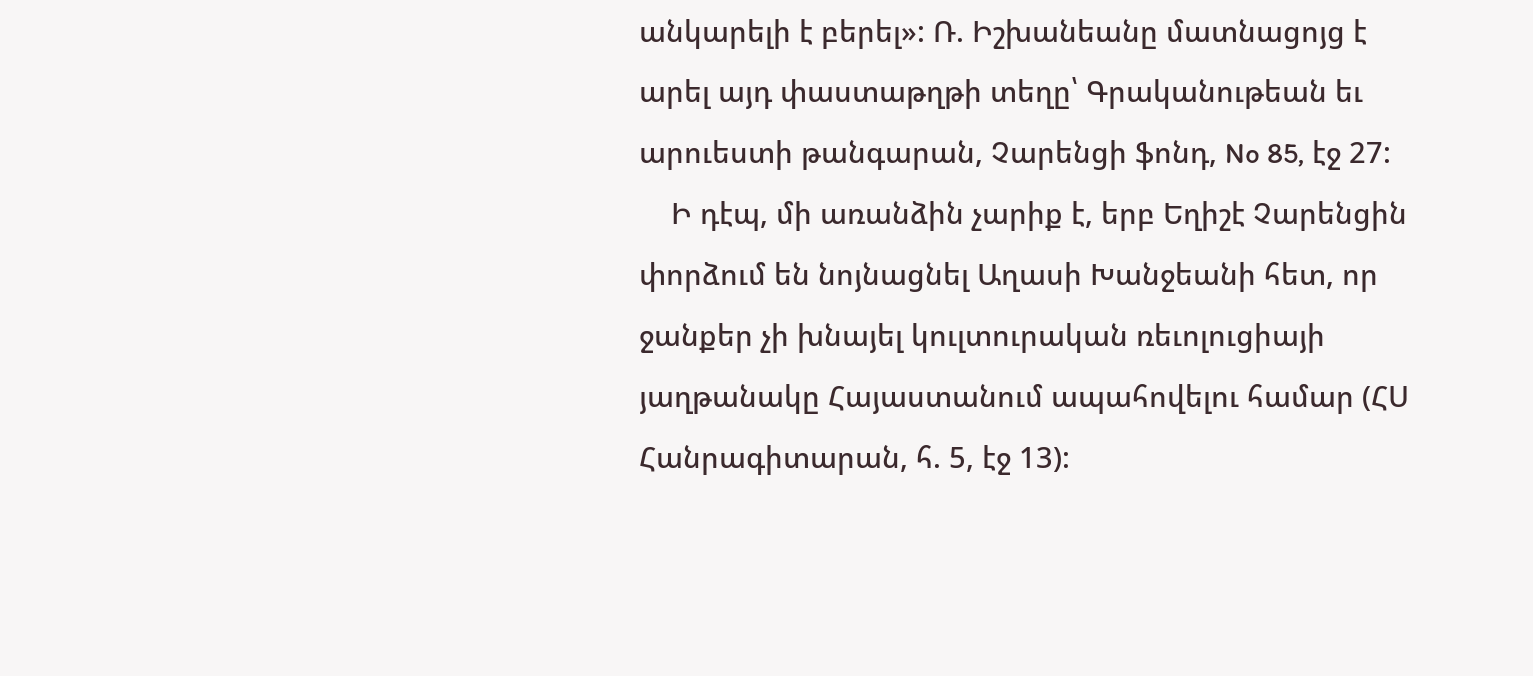անկարելի է բերել»: Ռ. Իշխանեանը մատնացոյց է արել այդ փաստաթղթի տեղը՝ Գրականութեան եւ արուեստի թանգարան, Չարենցի ֆոնդ, No 85, էջ 27:
    Ի դէպ, մի առանձին չարիք է, երբ Եղիշէ Չարենցին փորձում են նոյնացնել Աղասի Խանջեանի հետ, որ ջանքեր չի խնայել կուլտուրական ռեւոլուցիայի յաղթանակը Հայաստանում ապահովելու համար (ՀՍ Հանրագիտարան, հ. 5, էջ 13):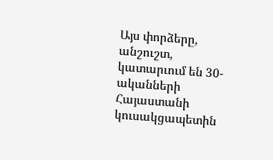Այս փորձերը, անշուշտ, կատարւում են 30-ականների Հայաստանի կուսակցապետին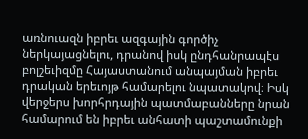առնուազն իբրեւ ազգային գործիչ ներկայացնելու, դրանով իսկ ընդհանրապէս բոլշեւիզմը Հայաստանում անպայման իբրեւ դրական երեւոյթ համարելու նպատակով։ Իսկ վերջերս խորհրդային պատմաբանները նրան համարում են իբրեւ անհատի պաշտամունքի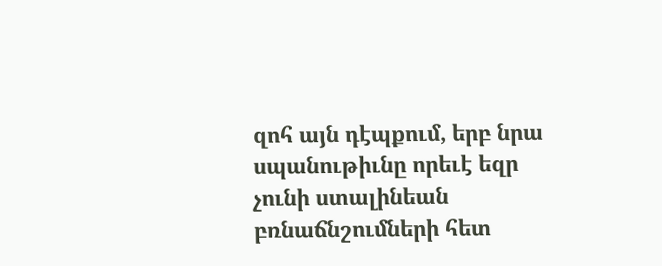զոհ այն դէպքում, երբ նրա սպանութիւնը որեւէ եզր չունի ստալինեան բռնաճնշումների հետ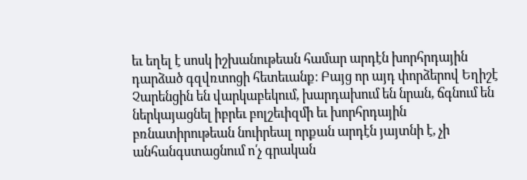եւ եղել է սոսկ իշխանութեան համար արդէն խորհրդային դարձած գզվռտոցի հետեւանք։ Բայց որ այդ փորձերով Եղիշէ Չարենցին են վարկաբեկում, խարդախում են նրան, ճգնում են ներկայացնել իբրեւ բոլշեւիզմի եւ խորհրդային բռնատիրութեան նուիրեալ որքան արդէն յայտնի է, չի անհանգստացնում ո՛չ գրական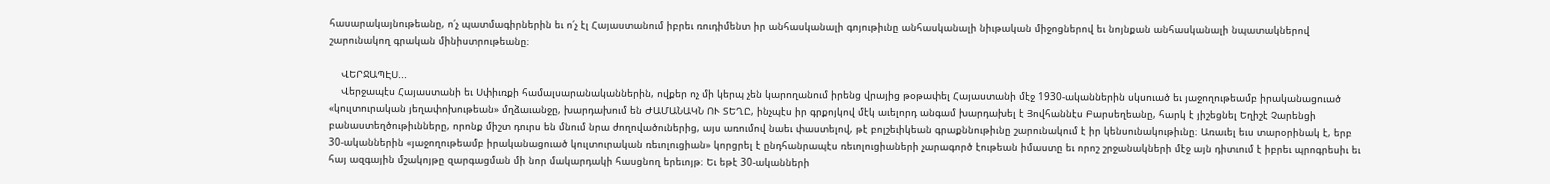հասարակայնութեանը, ո՛չ պատմագիրներին եւ ո՛չ էլ Հայաստանում իբրեւ ռուդիմենտ իր անհասկանալի գոյութիւնը անհասկանալի նիւթական միջոցներով եւ նոյնքան անհասկանալի նպատակներով շարունակող գրական մինիստրութեանը։

    ՎԵՐՋԱՊԷՍ...
    Վերջապէս Հայաստանի եւ Սփիւռքի համալսարանականներին, ովքեր ոչ մի կերպ չեն կարողանում իրենց վրայից թօթափել Հայաստանի մէջ 1930-ականներին սկսուած եւ յաջողութեամբ իրականացուած «կուլտուրական յեղափոխութեան» մղձաւանջը, խարդախում են ԺԱՄԱՆԱԿՆ ՈՒ ՏԵՂԸ, ինչպէս իր գրքոյկով մէկ աւելորդ անգամ խարդախել է Յովհաննէս Բարսեղեանը, հարկ է յիշեցնել Եղիշէ Չարենցի բանաստեղծութիւնները, որոնք միշտ դուրս են մնում նրա ժողովածուներից, այս առումով նաեւ փաստելով, թէ բոլշեւիկեան գրաքննութիւնը շարունակում է իր կենսունակութիւնը։ Առաւել եւս տարօրինակ է, երբ 30-ականներին «յաջողութեամբ իրականացուած կուլտուրական ռեւոլուցիան» կորցրել է ընդհանրապէս ռեւոլուցիաների չարագործ էութեան իմաստը եւ որոշ շրջանակների մէջ այն դիտւում է իբրեւ պրոգրեսիւ եւ հայ ազգային մշակոյթը զարգացման մի նոր մակարդակի հասցնող երեւոյթ։ Եւ եթէ 30-ականների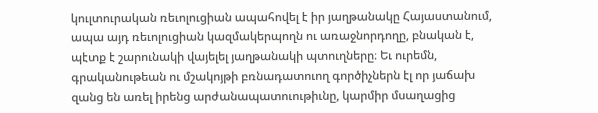կուլտուրական ռեւոլուցիան ապահովել է իր յաղթանակը Հայաստանում, ապա այդ ռեւոլուցիան կազմակերպողն ու առաջնորդողը, բնական է, պէտք է շարունակի վայելել յաղթանակի պտուղները։ Եւ ուրեմն, գրականութեան ու մշակոյթի բռնադատուող գործիչներն էլ որ յաճախ զանց են առել իրենց արժանապատուութիւնը, կարմիր մսաղացից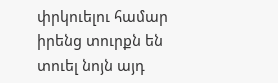փրկուելու համար իրենց տուրքն են տուել նոյն այդ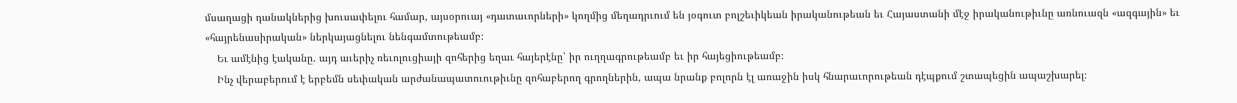մսաղացի դանակներից խուսափելու համար, այսօրուայ «դատաւորների» կողմից մեղադրւում են յօգուտ բոլշեւիկեան իրականութեան եւ Հայաստանի մէջ իրականութիւնը առնուազն «ազգային» եւ «հայրենասիրական» ներկայացնելու նենգամտութեամբ։
    Եւ ամէնից էականը. այդ աւերիչ ռեւոլուցիայի զոհերից եղաւ հայերէնը՝ իր ուղղագրութեամբ եւ իր հայեցիութեամբ։
    Ինչ վերաբերում է երբեմն սեփական արժանապատուութիւնը զոհաբերող գրողներին, ապա նրանք բոլորն էլ առաջին իսկ հնարաւորութեան դէպքում շտապեցին ապաշխարել։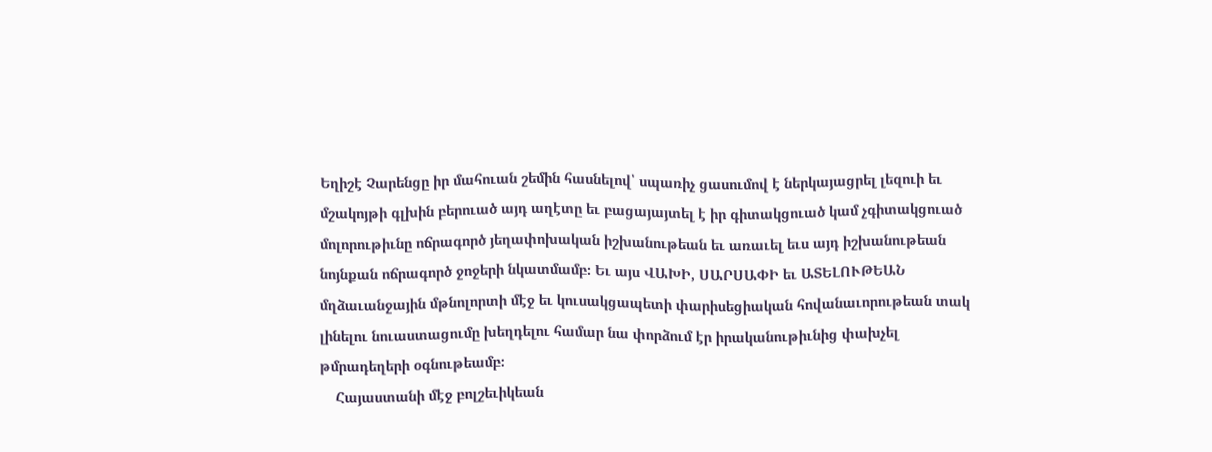Եղիշէ Չարենցը իր մահուան շեմին հասնելով՝ սպառիչ ցասումով է ներկայացրել լեզուի եւ մշակոյթի գլխին բերուած այդ աղէտը եւ բացայայտել է իր գիտակցուած կամ չգիտակցուած մոլորութիւնը ոճրագործ յեղափոխական իշխանութեան եւ առաւել եւս այդ իշխանութեան նոյնքան ոճրագործ ջոջերի նկատմամբ։ Եւ այս ՎԱԽԻ, ՍԱՐՍԱՓԻ եւ ԱՏԵԼՈՒԹԵԱՆ մղձաւանջային մթնոլորտի մէջ եւ կուսակցապետի փարիսեցիական հովանաւորութեան տակ լինելու նուաստացումը խեղդելու համար նա փորձում էր իրականութիւնից փախչել թմրադեղերի օգնութեամբ։
    Հայաստանի մէջ բոլշեւիկեան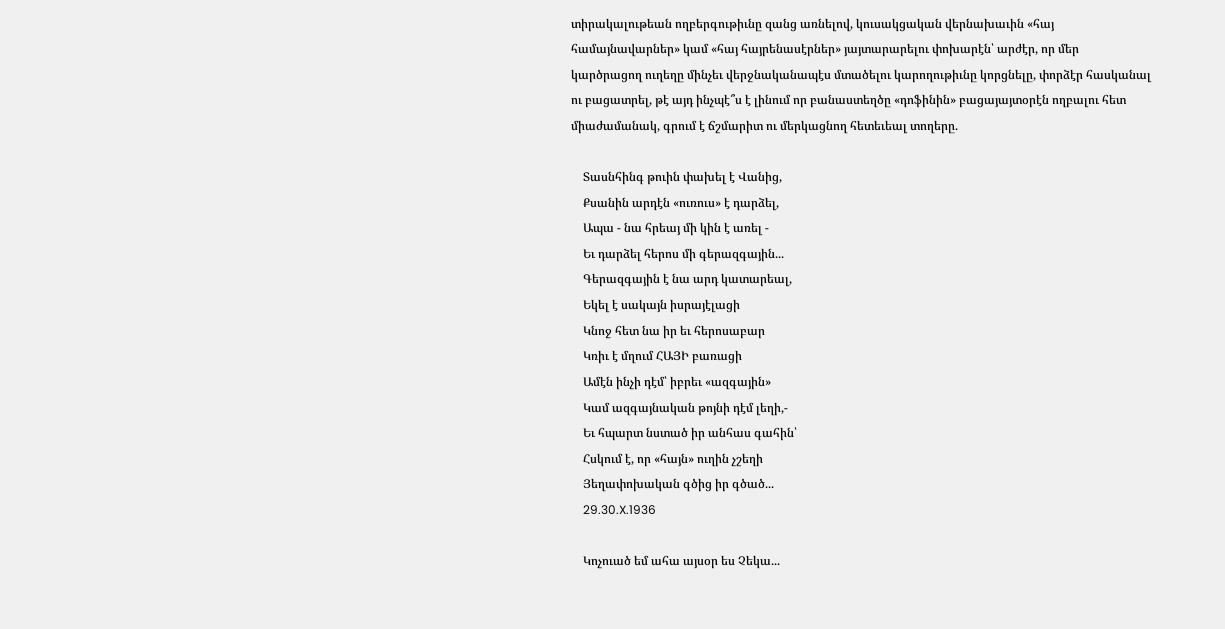տիրակալութեան ողբերգութիւնը զանց առնելով, կուսակցական վերնախաւին «հայ համայնավարներ» կամ «հայ հայրենասէրներ» յայտարարելու փոխարէն՝ արժէր, որ մեր կարծրացող ուղեղը մինչեւ վերջնականապէս մտածելու կարողութիւնը կորցնելը, փորձէր հասկանալ ու բացատրել, թէ այդ ինչպէ՞ս է լինում որ բանաստեղծը «դոֆինին» բացայայտօրէն ողբալու հետ միաժամանակ, գրում է ճշմարիտ ու մերկացնող հետեւեալ տողերը.

    Տասնհինգ թուին փախել է Վանից,
    Քսանին արդէն «ուռուս» է դարձել,
    Ապա - նա հրեայ մի կին է առել -
    Եւ դարձել հերոս մի գերազգային...
    Գերազգային է նա արդ կատարեալ,
    Եկել է սակայն իսրայէլացի
    Կնոջ հետ նա իր եւ հերոսաբար
    Կռիւ է մղում ՀԱՅԻ բառացի
    Ամէն ինչի դէմ՝ իբրեւ «ազգային»
    Կամ ազգայնական թոյնի դէմ լեղի,-
    Եւ հպարտ նստած իր անհաս գահին՝
    Հսկում է, որ «հայն» ուղին չշեղի
    Յեղափոխական գծից իր գծած...
    29.30.X.1936

    Կոչուած եմ ահա այսօր ես Չեկա...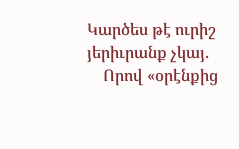Կարծես թէ ուրիշ յերիւրանք չկայ.
    Որով «օրէնքից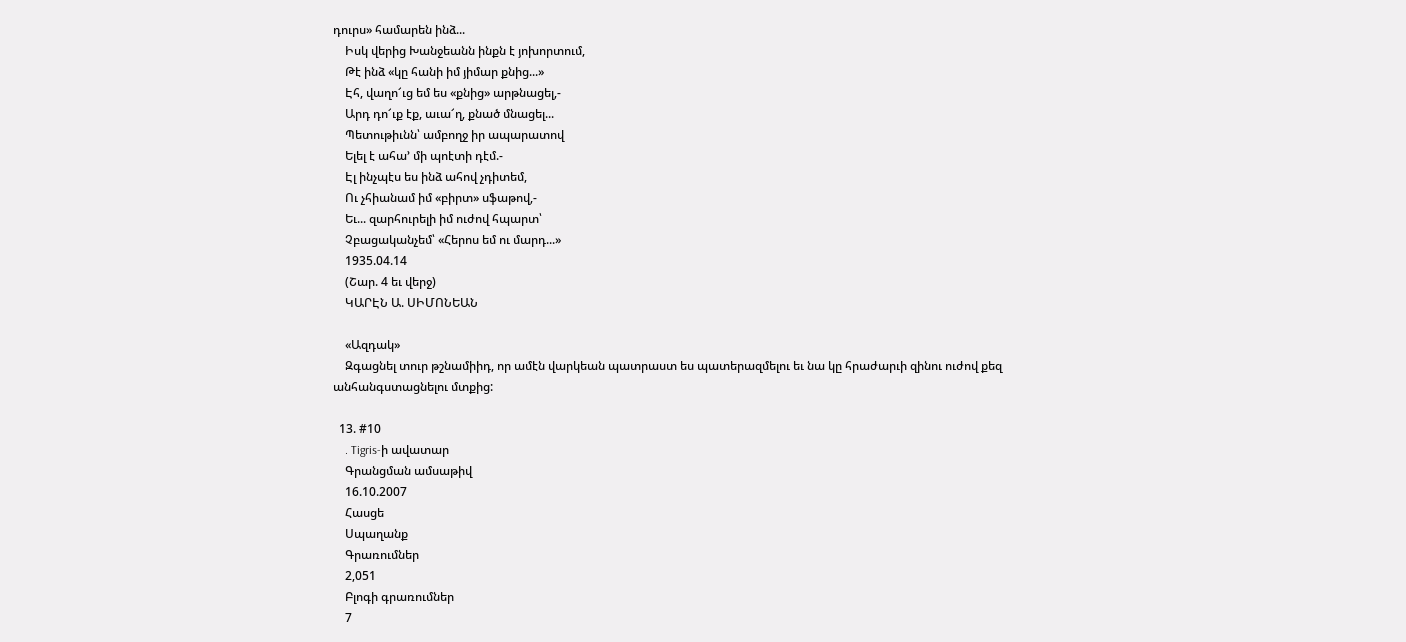դուրս» համարեն ինձ...
    Իսկ վերից Խանջեանն ինքն է յոխորտում,
    Թէ ինձ «կը հանի իմ յիմար քնից...»
    Էհ, վաղո՜ւց եմ ես «քնից» արթնացել,-
    Արդ դո՜ւք էք, աւա՜ղ, քնած մնացել...
    Պետութիւնն՝ ամբողջ իր ապարատով
    Ելել է ահա՚ մի պոէտի դէմ.-
    Էլ ինչպէս ես ինձ ահով չդիտեմ,
    Ու չհիանամ իմ «բիրտ» սֆաթով,-
    Եւ... զարհուրելի իմ ուժով հպարտ՝
    Չբացականչեմ՝ «Հերոս եմ ու մարդ...»
    1935.04.14
    (Շար. 4 եւ վերջ)
    ԿԱՐԷՆ Ա. ՍԻՄՈՆԵԱՆ

    «Ազդակ»
    Զգացնել տուր թշնամիիդ, որ ամէն վարկեան պատրաստ ես պատերազմելու եւ նա կը հրաժարւի զինու ուժով քեզ անհանգստացնելու մտքից:

  13. #10
    . Tigris-ի ավատար
    Գրանցման ամսաթիվ
    16.10.2007
    Հասցե
    Սպաղանք
    Գրառումներ
    2,051
    Բլոգի գրառումներ
    7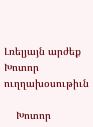Լռելյայն արժեք Խոտոր ուղղախօսութիւն

    Խոտոր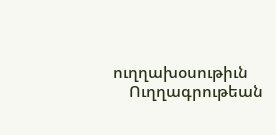ուղղախօսութիւն
    Ուղղագրութեան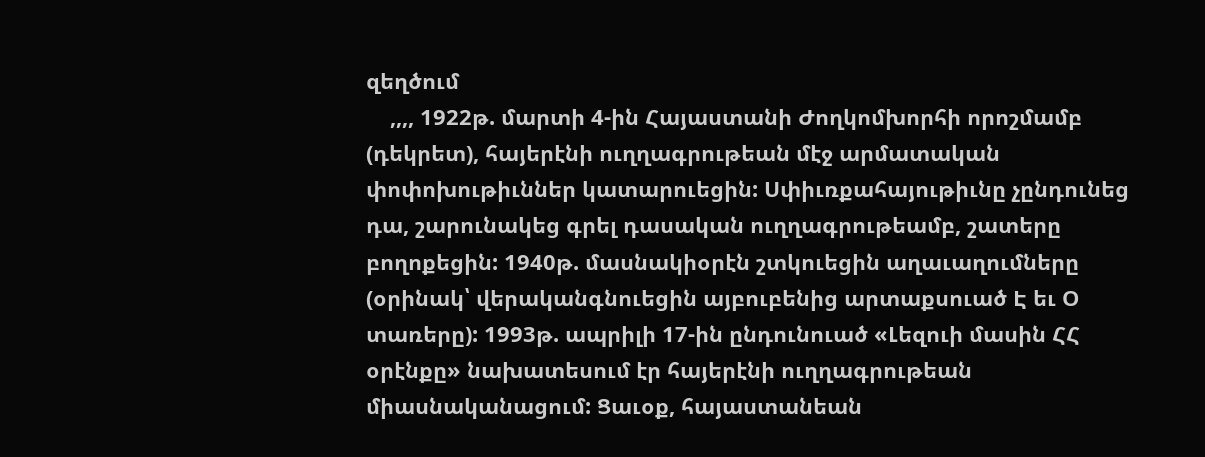զեղծում
    ,,,, 1922թ. մարտի 4-ին Հայաստանի Ժողկոմխորհի որոշմամբ (դեկրետ), հայերէնի ուղղագրութեան մէջ արմատական փոփոխութիւններ կատարուեցին: Սփիւռքահայութիւնը չընդունեց դա, շարունակեց գրել դասական ուղղագրութեամբ, շատերը բողոքեցին: 1940թ. մասնակիօրէն շտկուեցին աղաւաղումները (օրինակ՝ վերականգնուեցին այբուբենից արտաքսուած Է եւ Օ տառերը): 1993թ. ապրիլի 17-ին ընդունուած «Լեզուի մասին ՀՀ օրէնքը» նախատեսում էր հայերէնի ուղղագրութեան միասնականացում: Ցաւօք, հայաստանեան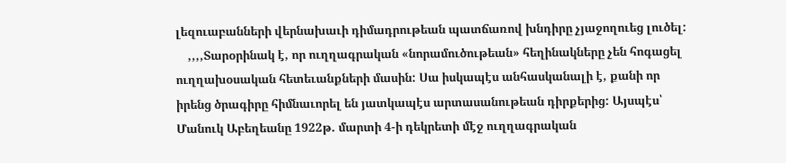լեզուաբանների վերնախաւի դիմադրութեան պատճառով խնդիրը չյաջողուեց լուծել:
    ,,,,Տարօրինակ է, որ ուղղագրական «նորամուծութեան» հեղինակները չեն հոգացել ուղղախօսական հետեւանքների մասին: Սա իսկապէս անհասկանալի է, քանի որ իրենց ծրագիրը հիմնաւորել են յատկապէս արտասանութեան դիրքերից: Այսպէս՝ Մանուկ Աբեղեանը 1922թ. մարտի 4-ի դեկրետի մէջ ուղղագրական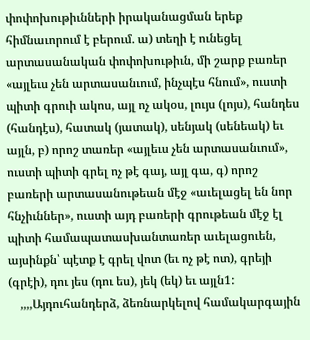փոփոխութիւնների իրականացման երեք հիմնաւորում է բերում. ա) տեղի է ունեցել արտասանական փոփոխութիւն, մի շարք բառեր «այլեւս չեն արտասանւում, ինչպէս հնում», ուստի պիտի գրուի ակոս, այլ ոչ ակօս, լույս (լոյս), հանդես (հանդէս), հատակ (յատակ), սենյակ (սենեակ) եւ այլն, բ) որոշ տառեր «այլեւս չեն արտասանւում», ուստի պիտի գրել ոչ թէ գայ, այլ գա, գ) որոշ բառերի արտասանութեան մէջ «աւելացել են նոր հնչիւններ», ուստի այդ բառերի գրութեան մէջ էլ պիտի համապատասխանտառեր աւելացուեն, այսինքն՝ պէտք է գրել վոտ (եւ ոչ թէ ոտ), գրեյի (գրէի), դու յես (դու ես), յեկ (եկ) եւ այլն1:
    ,,,,Այդուհանդերձ, ձեռնարկելով համակարգային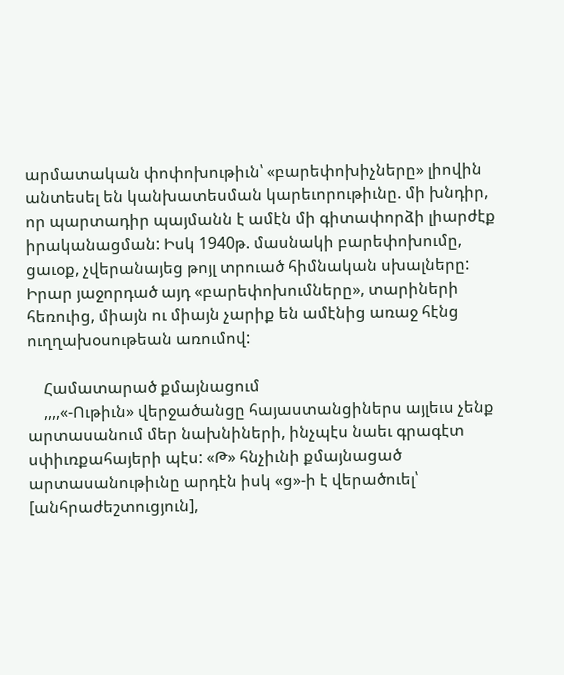արմատական փոփոխութիւն՝ «բարեփոխիչները» լիովին անտեսել են կանխատեսման կարեւորութիւնը. մի խնդիր, որ պարտադիր պայմանն է ամէն մի գիտափորձի լիարժէք իրականացման: Իսկ 1940թ. մասնակի բարեփոխումը, ցաւօք, չվերանայեց թոյլ տրուած հիմնական սխալները: Իրար յաջորդած այդ «բարեփոխումները», տարիների հեռուից, միայն ու միայն չարիք են ամէնից առաջ հէնց ուղղախօսութեան առումով:

    Համատարած քմայնացում
    ,,,,«-Ութիւն» վերջածանցը հայաստանցիներս այլեւս չենք արտասանում մեր նախնիների, ինչպէս նաեւ գրագէտ սփիւռքահայերի պէս: «Թ» հնչիւնի քմայնացած արտասանութիւնը արդէն իսկ «ց»-ի է վերածուել՝ [անհրաժեշտուցյուն],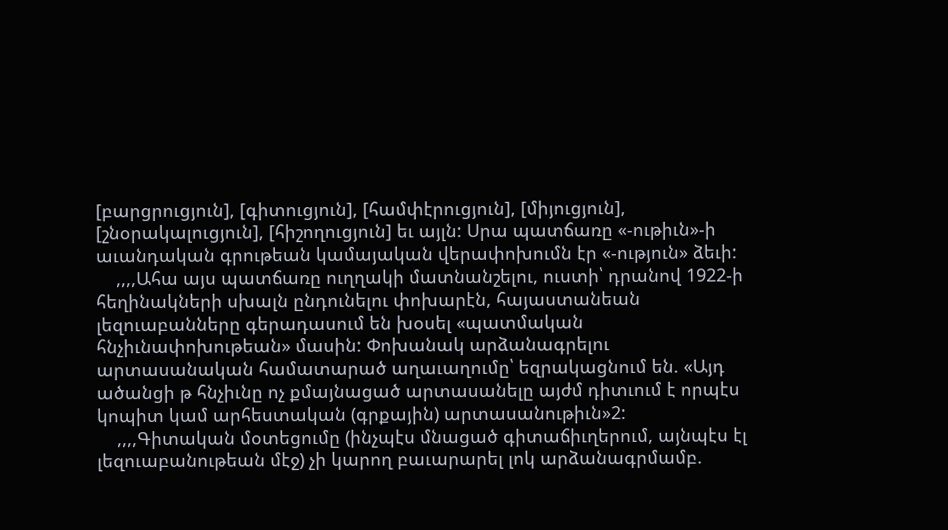[բարցրուցյուն], [գիտուցյուն], [համփէրուցյուն], [միյուցյուն], [շնօրակալուցյուն], [հիշողուցյուն] եւ այլն: Սրա պատճառը «-ութիւն»-ի աւանդական գրութեան կամայական վերափոխումն էր «-ություն» ձեւի:
    ,,,,Ահա այս պատճառը ուղղակի մատնանշելու, ուստի՝ դրանով 1922-ի հեղինակների սխալն ընդունելու փոխարէն, հայաստանեան լեզուաբանները գերադասում են խօսել «պատմական հնչիւնափոխութեան» մասին: Փոխանակ արձանագրելու արտասանական համատարած աղաւաղումը՝ եզրակացնում են. «Այդ ածանցի թ հնչիւնը ոչ քմայնացած արտասանելը այժմ դիտւում է որպէս կոպիտ կամ արհեստական (գրքային) արտասանութիւն»2:
    ,,,,Գիտական մօտեցումը (ինչպէս մնացած գիտաճիւղերում, այնպէս էլ լեզուաբանութեան մէջ) չի կարող բաւարարել լոկ արձանագրմամբ.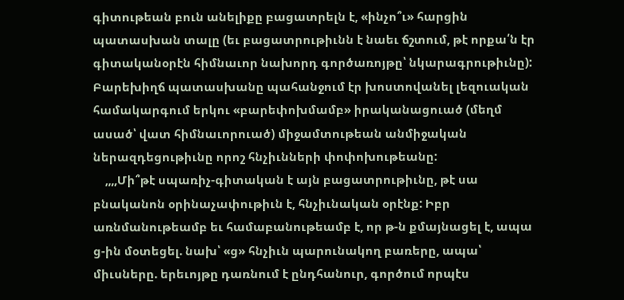գիտութեան բուն անելիքը բացատրելն է, «ինչո՞ւ» հարցին պատասխան տալը (եւ բացատրութիւնն է նաեւ ճշտում, թէ որքա՛ն էր գիտականօրէն հիմնաւոր նախորդ գործառոյթը՝ նկարագրութիւնը): Բարեխիղճ պատասխանը պահանջում էր խոստովանել լեզուական համակարգում երկու «բարեփոխմամբ» իրականացուած (մեղմ ասած՝ վատ հիմնաւորուած) միջամտութեան անմիջական ներազդեցութիւնը որոշ հնչիւնների փոփոխութեանը:
    ,,,,Մի՞թէ սպառիչ-գիտական է այն բացատրութիւնը, թէ սա բնականոն օրինաչափութիւն է, հնչիւնական օրէնք: Իբր առնմանութեամբ եւ համաբանութեամբ է, որ թ-ն քմայնացել է, ապա ց-ին մօտեցել. նախ՝ «ց» հնչիւն պարունակող բառերը, ապա՝ միւսները. երեւոյթը դառնում է ընդհանուր, գործում որպէս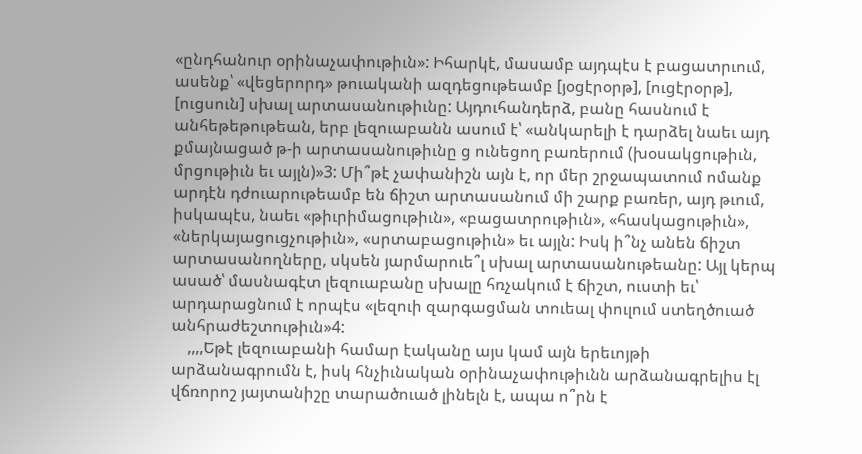«ընդհանուր օրինաչափութիւն»: Իհարկէ, մասամբ այդպէս է բացատրւում, ասենք՝ «վեցերորդ» թուականի ազդեցութեամբ [յօցէրօրթ], [ուցէրօրթ], [ուցսուն] սխալ արտասանութիւնը: Այդուհանդերձ, բանը հասնում է անհեթեթութեան, երբ լեզուաբանն ասում է՝ «անկարելի է դարձել նաեւ այդ քմայնացած թ-ի արտասանութիւնը ց ունեցող բառերում (խօսակցութիւն, մրցութիւն եւ այլն)»3: Մի՞թէ չափանիշն այն է, որ մեր շրջապատում ոմանք արդէն դժուարութեամբ են ճիշտ արտասանում մի շարք բառեր, այդ թւում, իսկապէս, նաեւ «թիւրիմացութիւն», «բացատրութիւն», «հասկացութիւն», «ներկայացուցչութիւն», «սրտաբացութիւն» եւ այլն: Իսկ ի՞նչ անեն ճիշտ արտասանողները, սկսեն յարմարուե՞լ սխալ արտասանութեանը: Այլ կերպ ասած՝ մասնագէտ լեզուաբանը սխալը հռչակում է ճիշտ, ուստի եւ՝ արդարացնում է որպէս «լեզուի զարգացման տուեալ փուլում ստեղծուած անհրաժեշտութիւն»4:
    ,,,,Եթէ լեզուաբանի համար էականը այս կամ այն երեւոյթի արձանագրումն է, իսկ հնչիւնական օրինաչափութիւնն արձանագրելիս էլ վճռորոշ յայտանիշը տարածուած լինելն է, ապա ո՞րն է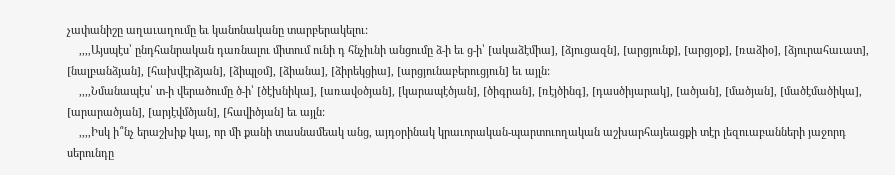չափանիշը աղաւաղումը եւ կանոնականը տարբերակելու:
    ,,,,Այսպէս՝ ընդհանրական դառնալու միտում ունի դ հնչիւնի անցումը ձ-ի եւ ց-ի՝ [ակաձէմիա], [ձյուցազն], [արցյունք], [արցյօք], [ռաձիօ], [ձյուրահաւատ], [նալբանձյան], [հախվէրձյան], [ձիպլօմ], [ձիանա], [ձիրեկցիա], [արցյունաբերուցյուն] եւ այլն:
    ,,,,Նմանապէս՝ տ-ի վերածումը ծ-ի՝ [ծէխնիկա], [առավօծյան], [կարապէծյան], [ծիգրան], [ռէյծինգ], [դասծիյարակ], [ածյան], [մածյան], [մածէմածիկա], [արարածյան], [արյէվմծյան], [հավիծյան] եւ այլն:
    ,,,,Իսկ ի՞նչ երաշխիք կայ, որ մի քանի տասնամեակ անց, այդօրինակ կրաւորական-պարտուողական աշխարհայեացքի տէր լեզուաբանների յաջորդ սերունդը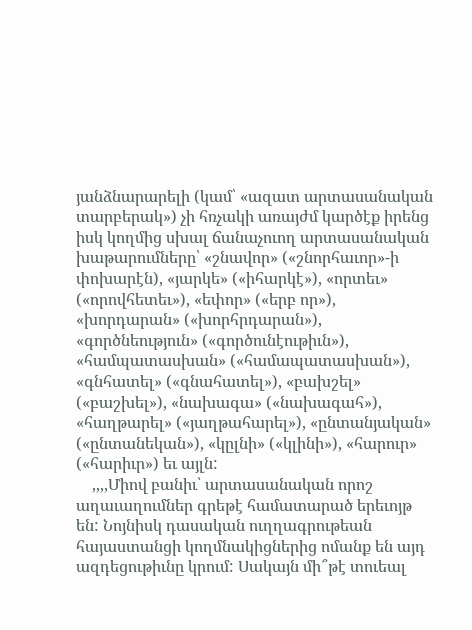յանձնարարելի (կամ՝ «ազատ արտասանական տարբերակ») չի հռչակի առայժմ կարծէք իրենց իսկ կողմից սխալ ճանաչուող արտասանական խաթարումները՝ «շնավոր» («շնորհաւոր»-ի փոխարէն), «յարկե» («իհարկէ»), «որտեւ» («որովհետեւ»), «եփոր» («երբ որ»), «խորդարան» («խորհրդարան»), «գործնեություն» («գործունէութիւն»), «համպատասխան» («համապատասխան»), «գնհատել» («գնահատել»), «բախշել» («բաշխել»), «նախագա» («նախագահ»), «հաղթարել» («յաղթահարել»), «ընտանյական» («ընտանեկան»), «կըլնի» («կլինի»), «հարուր» («հարիւր») եւ այլն:
    ,,,,Միով բանիւ՝ արտասանական որոշ աղաւաղումներ գրեթէ համատարած երեւոյթ են: Նոյնիսկ դասական ուղղագրութեան հայաստանցի կողմնակիցներից ոմանք են այդ ազդեցութիւնը կրում: Սակայն մի՞թէ տուեալ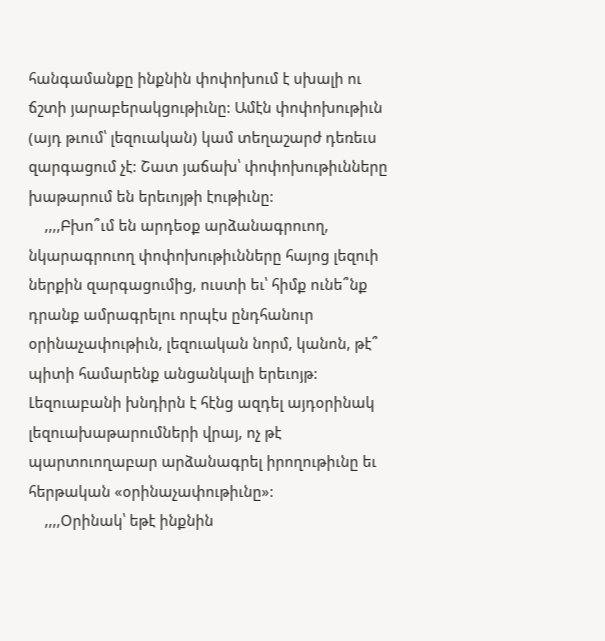հանգամանքը ինքնին փոփոխում է սխալի ու ճշտի յարաբերակցութիւնը: Ամէն փոփոխութիւն (այդ թւում՝ լեզուական) կամ տեղաշարժ դեռեւս զարգացում չէ: Շատ յաճախ՝ փոփոխութիւնները խաթարում են երեւոյթի էութիւնը:
    ,,,,Բխո՞ւմ են արդեօք արձանագրուող, նկարագրուող փոփոխութիւնները հայոց լեզուի ներքին զարգացումից, ուստի եւ՝ հիմք ունե՞նք դրանք ամրագրելու որպէս ընդհանուր օրինաչափութիւն, լեզուական նորմ, կանոն, թէ՞ պիտի համարենք անցանկալի երեւոյթ: Լեզուաբանի խնդիրն է հէնց ազդել այդօրինակ լեզուախաթարումների վրայ, ոչ թէ պարտուողաբար արձանագրել իրողութիւնը եւ հերթական «օրինաչափութիւնը»:
    ,,,,Օրինակ՝ եթէ ինքնին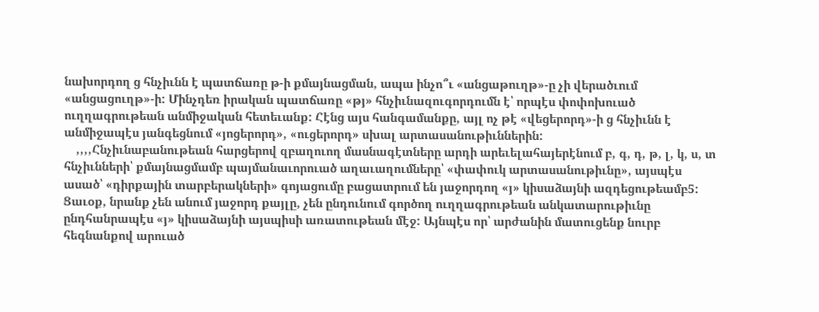նախորդող ց հնչիւնն է պատճառը թ-ի քմայնացման, ապա ինչո՞ւ «անցաթուղթ»-ը չի վերածւում «անցացուղթ»-ի: Մինչդեռ իրական պատճառը «թյ» հնչիւնազուգորդումն է՝ որպէս փոփոխուած ուղղագրութեան անմիջական հետեւանք: Հէնց այս հանգամանքը, այլ ոչ թէ «վեցերորդ»-ի ց հնչիւնն է անմիջապէս յանգեցնում «յոցերորդ», «ուցերորդ» սխալ արտասանութիւններին:
    ,,,,Հնչիւնաբանութեան հարցերով զբաղուող մասնագէտները արդի արեւելահայերէնում բ, գ, դ, թ, լ, կ, ս, տ հնչիւնների՝ քմայնացմամբ պայմանաւորուած աղաւաղումները՝ «փափուկ արտասանութիւնը», այսպէս ասած՝ «դիրքային տարբերակների» գոյացումը բացատրում են յաջորդող «յ» կիսաձայնի ազդեցութեամբ5: Ցաւօք, նրանք չեն անում յաջորդ քայլը, չեն ընդունում գործող ուղղագրութեան անկատարութիւնը ընդհանրապէս «յ» կիսաձայնի այսպիսի առատութեան մէջ: Այնպէս որ՝ արժանին մատուցենք նուրբ հեգնանքով արուած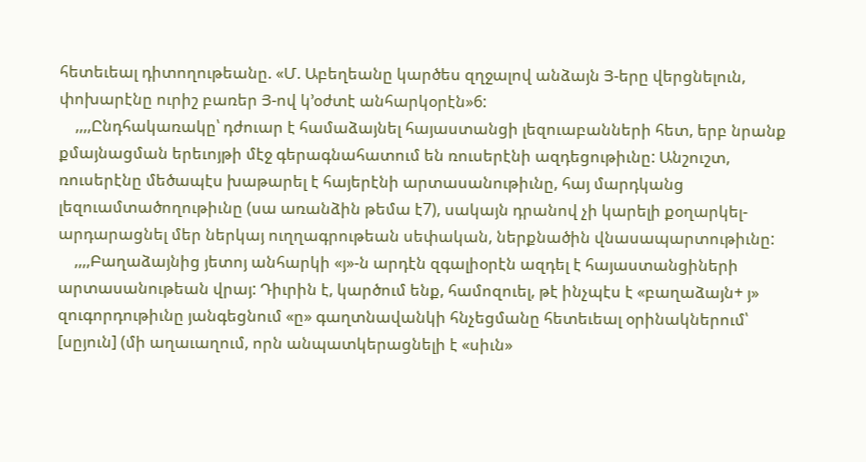հետեւեալ դիտողութեանը. «Մ. Աբեղեանը կարծես զղջալով անձայն Յ-երը վերցնելուն, փոխարէնը ուրիշ բառեր Յ-ով կ’օժտէ անհարկօրէն»6:
    ,,,,Ընդհակառակը՝ դժուար է համաձայնել հայաստանցի լեզուաբանների հետ, երբ նրանք քմայնացման երեւոյթի մէջ գերագնահատում են ռուսերէնի ազդեցութիւնը: Անշուշտ, ռուսերէնը մեծապէս խաթարել է հայերէնի արտասանութիւնը, հայ մարդկանց լեզուամտածողութիւնը (սա առանձին թեմա է7), սակայն դրանով չի կարելի քօղարկել-արդարացնել մեր ներկայ ուղղագրութեան սեփական, ներքնածին վնասապարտութիւնը:
    ,,,,Բաղաձայնից յետոյ անհարկի «յ»-ն արդէն զգալիօրէն ազդել է հայաստանցիների արտասանութեան վրայ: Դիւրին է, կարծում ենք, համոզուել, թէ ինչպէս է «բաղաձայն+ յ» զուգորդութիւնը յանգեցնում «ը» գաղտնավանկի հնչեցմանը հետեւեալ օրինակներում՝ [սըյուն] (մի աղաւաղում, որն անպատկերացնելի է «սիւն»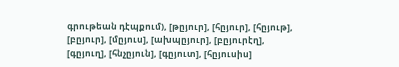գրութեան դէպքում), [թըյուր], [հըյուր], [հըյութ], [բըյուր], [մըյուս], [ախպըյուր], [բըյուրէղ], [գըյուղ], [հնչըյուն], [գըյուտ], [հըյուսիս]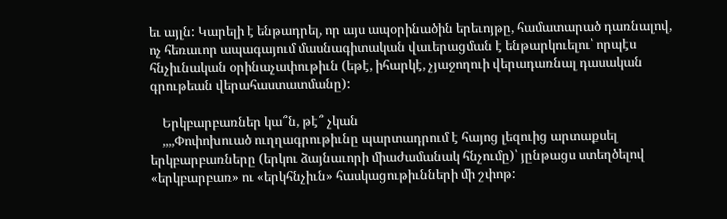եւ այլն: Կարելի է ենթադրել, որ այս ապօրինածին երեւոյթը, համատարած դառնալով, ոչ հեռաւոր ապագայում մասնագիտական վաւերացման է ենթարկուելու՝ որպէս հնչիւնական օրինաչափութիւն (եթէ, իհարկէ, չյաջողուի վերադառնալ դասական գրութեան վերահաստատմանը):

    Երկբարբառներ կա՞ն, թէ՞ չկան
    ,,,,Փոփոխուած ուղղագրութիւնը պարտադրում է հայոց լեզուից արտաքսել երկբարբառները (երկու ձայնաւորի միաժամանակ հնչումը)՝ յընթացս ստեղծելով «երկբարբառ» ու «երկհնչիւն» հասկացութիւնների մի շփոթ: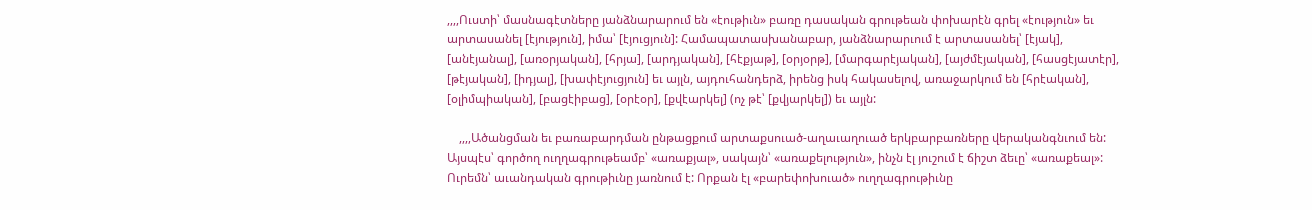,,,,Ուստի՝ մասնագէտները յանձնարարում են «էութիւն» բառը դասական գրութեան փոխարէն գրել «էություն» եւ արտասանել [էյություն], իմա՝ [էյուցյուն]: Համապատասխանաբար, յանձնարարւում է արտասանել՝ [էյակ], [անէյանալ], [առօրյական], [հրյա], [արդյական], [հէքյաթ], [օրյօրթ], [մարգարէյական], [այժմէյական], [հասցէյատէր], [թէյական], [իդյալ], [խափէյուցյուն] եւ այլն, այդուհանդերձ, իրենց իսկ հակասելով, առաջարկում են [հրէական], [օլիմպիական], [բացէիբաց], [օրէօր], [քվէարկել] (ոչ թէ՝ [քվյարկել]) եւ այլն:

    ,,,,Ածանցման եւ բառաբարդման ընթացքում արտաքսուած-աղաւաղուած երկբարբառները վերականգնւում են: Այսպէս՝ գործող ուղղագրութեամբ՝ «առաքյալ», սակայն՝ «առաքելություն», ինչն էլ յուշում է ճիշտ ձեւը՝ «առաքեալ»: Ուրեմն՝ աւանդական գրութիւնը յառնում է: Որքան էլ «բարեփոխուած» ուղղագրութիւնը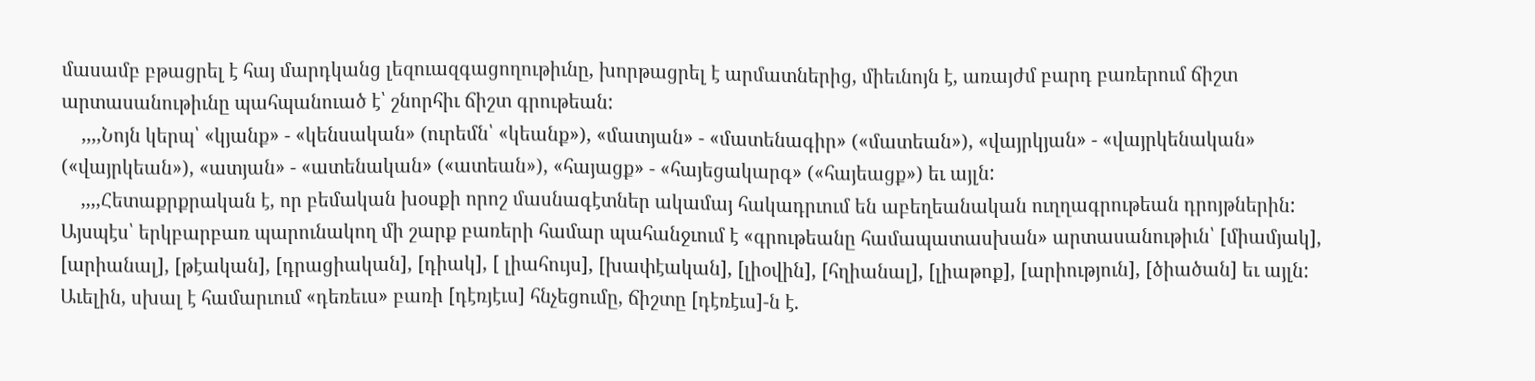մասամբ բթացրել է հայ մարդկանց լեզուազգացողութիւնը, խորթացրել է արմատներից, միեւնոյն է, առայժմ բարդ բառերում ճիշտ արտասանութիւնը պահպանուած է՝ շնորհիւ ճիշտ գրութեան:
    ,,,,Նոյն կերպ՝ «կյանք» - «կենսական» (ուրեմն՝ «կեանք»), «մատյան» - «մատենագիր» («մատեան»), «վայրկյան» - «վայրկենական» («վայրկեան»), «ատյան» - «ատենական» («ատեան»), «հայացք» - «հայեցակարգ» («հայեացք») եւ այլն:
    ,,,,Հետաքրքրական է, որ բեմական խօսքի որոշ մասնագէտներ ակամայ հակադրւում են աբեղեանական ուղղագրութեան դրոյթներին: Այսպէս՝ երկբարբառ պարունակող մի շարք բառերի համար պահանջւում է «գրութեանը համապատասխան» արտասանութիւն՝ [միամյակ], [արիանալ], [թէական], [դրացիական], [դիակ], [ լիահույս], [խափէական], [լիօվին], [հղիանալ], [լիաթոք], [արիություն], [ծիածան] եւ այլն: Աւելին, սխալ է համարւում «դեռեւս» բառի [դէռյէւս] հնչեցումը, ճիշտը [դէռէւս]-ն է.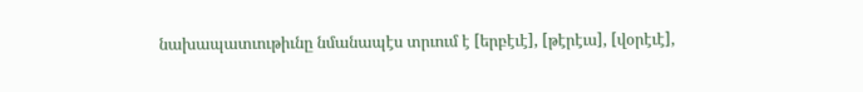նախապատւութիւնը նմանապէս տրւում է [երբէւէ], [թէրէւս], [վօրէւէ],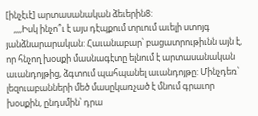[ինչէւէ] արտասանական ձեւերին8:
    ,,,,Իսկ ինչո՞ւ է այս դէպքում տրւում աւելի ստոյգ յանձնարարական: Հաւանաբար՝ բացատրութիւնն այն է, որ հնչող խօսքի մասնագէտը ելնում է արտասանական աւանդոյթից, ձգտում պահպանել աւանդոյթը: Մինչդեռ՝ լեզուաբանների մեծ մասըկառչած է մնում գրաւոր խօսքին, ընդսմին՝ դրա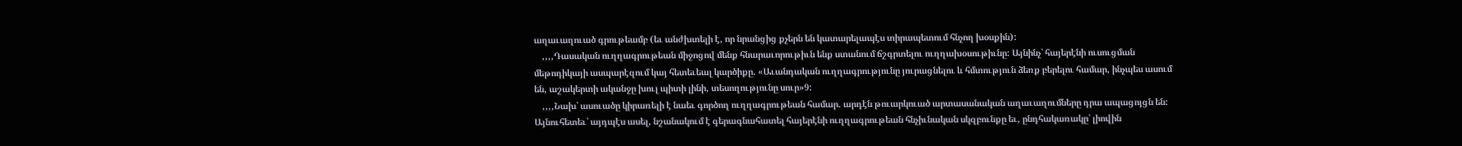աղաւաղուած գրութեամբ (եւ անժխտելի է, որ նրանցից քչերն են կատարելապէս տիրապետում հնչող խօսքին):
    ,,,,Դասական ուղղագրութեան միջոցով մենք հնարաւորութիւն ենք ստանում ճշգրտելու ուղղախօսութիւնը: Այնինչ՝ հայերէնի ուսուցման մեթոդիկայի ասպարէզում կայ հետեւեալ կարծիքը. «Աւանդական ուղղագրությունը յուրացնելու և հմտություն ձեռք բերելու համար, ինչպես ասում են, աշակերտի ականջը խուլ պիտի լինի, տեսողությունը սուր»9:
    ,,,,Նախ՝ ասուածը կիրառելի է նաեւ գործող ուղղագրութեան համար. արդէն թուարկուած արտասանական աղաւաղումները դրա ապացոյցն են: Այնուհետեւ՝ այդպէս ասել, նշանակում է գերագնահատել հայերէնի ուղղագրութեան հնչիւնական սկզբունքը եւ, ընդհակառակը՝ լիովին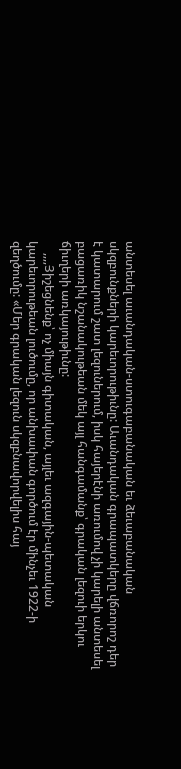անտեսել աւանդական-ստուգաբանական եւ ձեւաբանական սկզբունքների կարեւորութիւնը: Աւանդական գրապատկերը վճռորոշ դեր է կատարում շատ լեզուներում, իսկ հայերէնի առումով չի կարելի անտեսել բացառիկ նշանակութեան մեկ այլ հանգամանք՝ գրական լեզուի երկու ճիւղերի առկայութիւնը:
    ,,,,Յիշեցնենք՝ ոչ միայն գիտական, այլեւ ազգային-պետական կարեւորութեան լուծումը, որ անխափան գործում էր մինչեւ 1922-ի զեղծումը: «Մեր գրական լեզուն սկզբնավորվելիս հայ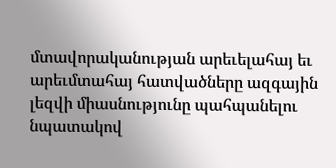մտավորականության արեւելահայ եւ արեւմտահայ հատվածները ազգային լեզվի միասնությունը պահպանելու նպատակով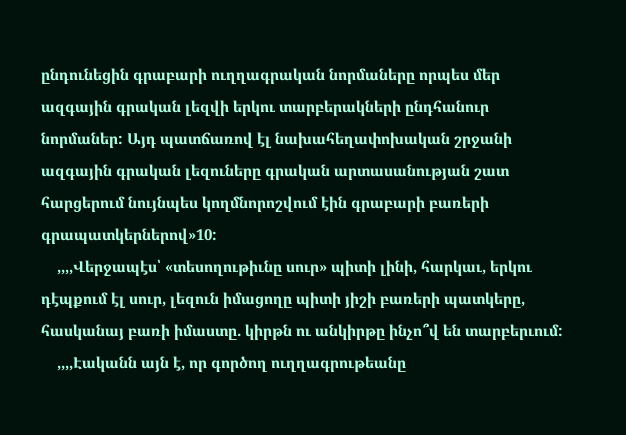ընդունեցին գրաբարի ուղղագրական նորմաները որպես մեր ազգային գրական լեզվի երկու տարբերակների ընդհանուր նորմաներ: Այդ պատճառով էլ նախահեղափոխական շրջանի ազգային գրական լեզուները գրական արտասանության շատ հարցերում նույնպես կողմնորոշվում էին գրաբարի բառերի գրապատկերներով»10:
    ,,,,Վերջապէս՝ «տեսողութիւնը սուր» պիտի լինի, հարկաւ, երկու դէպքում էլ սուր, լեզուն իմացողը պիտի յիշի բառերի պատկերը, հասկանայ բառի իմաստը. կիրթն ու անկիրթը ինչո՞վ են տարբերւում:
    ,,,,Էականն այն է, որ գործող ուղղագրութեանը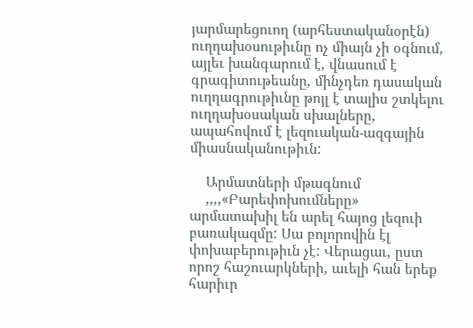յարմարեցուող (արհեստականօրէն) ուղղախօսութիւնը ոչ միայն չի օգնում, այլեւ խանգարում է, վնասում է գրագիտութեանը, մինչդեռ դասական ուղղագրութիւնը թոյլ է տալիս շտկելու ուղղախօսական սխալները, ապահովում է լեզուական-ազգային միասնականութիւն:

    Արմատների մթագնում
    ,,,,«Բարեփոխումները» արմատախիլ են արել հայոց լեզուի բառակազմը: Սա բոլորովին էլ փոխաբերութիւն չէ: Վերացաւ, ըստ որոշ հաշուարկների, աւելի հան երեք հարիւր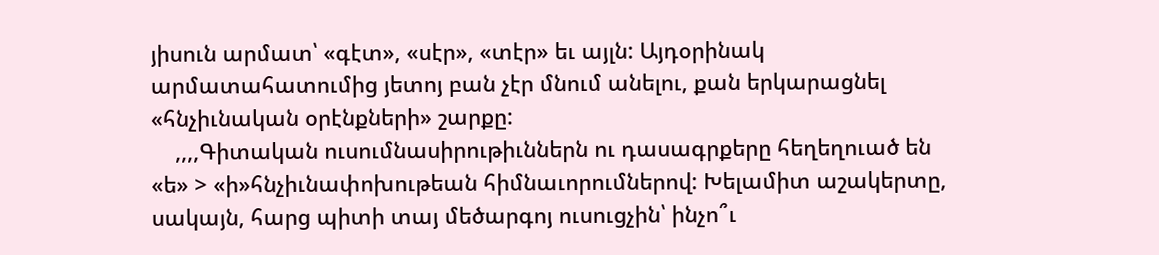յիսուն արմատ՝ «գէտ», «սէր», «տէր» եւ այլն: Այդօրինակ արմատահատումից յետոյ բան չէր մնում անելու, քան երկարացնել «հնչիւնական օրէնքների» շարքը:
    ,,,,Գիտական ուսումնասիրութիւններն ու դասագրքերը հեղեղուած են «ե» > «ի»հնչիւնափոխութեան հիմնաւորումներով: Խելամիտ աշակերտը, սակայն, հարց պիտի տայ մեծարգոյ ուսուցչին՝ ինչո՞ւ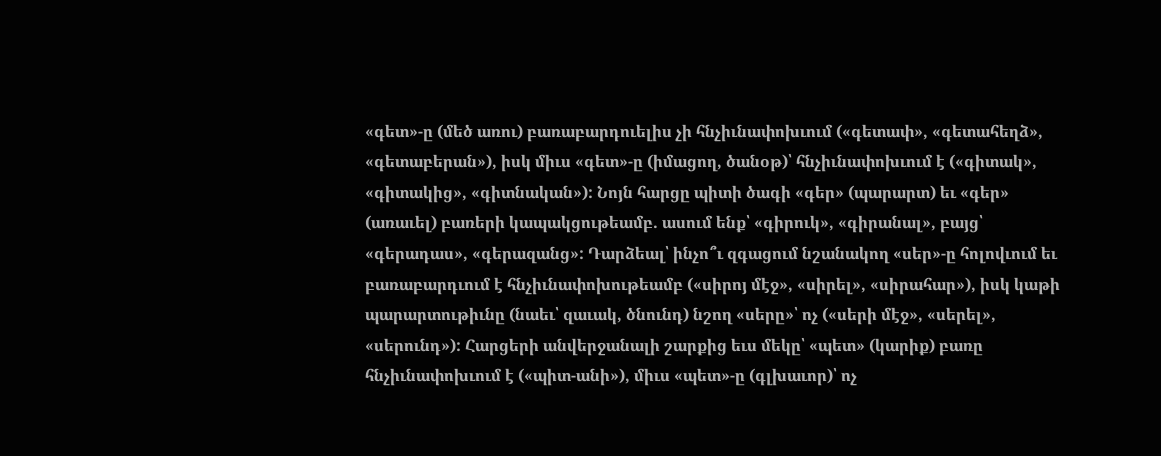«գետ»-ը (մեծ առու) բառաբարդուելիս չի հնչիւնափոխւում («գետափ», «գետահեղձ», «գետաբերան»), իսկ միւս «գետ»-ը (իմացող, ծանօթ)՝ հնչիւնափոխւում է («գիտակ», «գիտակից», «գիտնական»): Նոյն հարցը պիտի ծագի «գեր» (պարարտ) եւ «գեր» (առաւել) բառերի կապակցութեամբ. ասում ենք՝ «գիրուկ», «գիրանալ», բայց՝ «գերադաս», «գերազանց»: Դարձեալ՝ ինչո՞ւ զգացում նշանակող «սեր»-ը հոլովւում եւ բառաբարդւում է հնչիւնափոխութեամբ («սիրոյ մէջ», «սիրել», «սիրահար»), իսկ կաթի պարարտութիւնը (նաեւ՝ զաւակ, ծնունդ) նշող «սերը»՝ ոչ («սերի մէջ», «սերել», «սերունդ»): Հարցերի անվերջանալի շարքից եւս մեկը՝ «պետ» (կարիք) բառը հնչիւնափոխւում է («պիտ-անի»), միւս «պետ»-ը (գլխաւոր)՝ ոչ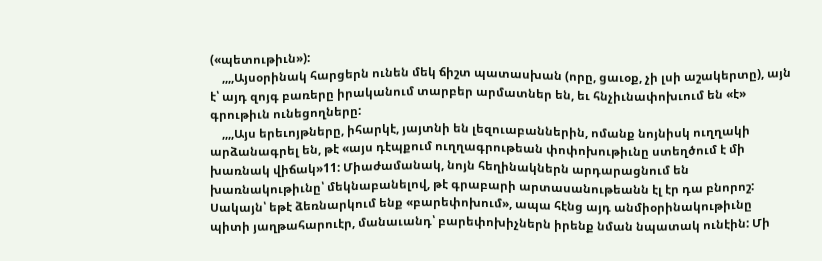(«պետութիւն»):
    ,,,,Այսօրինակ հարցերն ունեն մեկ ճիշտ պատասխան (որը, ցաւօք, չի լսի աշակերտը), այն է՝ այդ զոյգ բառերը իրականում տարբեր արմատներ են, եւ հնչիւնափոխւում են «է» գրութիւն ունեցողները:
    ,,,,Այս երեւոյթները, իհարկէ, յայտնի են լեզուաբաններին, ոմանք նոյնիսկ ուղղակի արձանագրել են, թէ «այս դէպքում ուղղագրութեան փոփոխութիւնը ստեղծում է մի խառնակ վիճակ»11: Միաժամանակ, նոյն հեղինակներն արդարացնում են խառնակութիւնը՝ մեկնաբանելով, թէ գրաբարի արտասանութեանն էլ էր դա բնորոշ: Սակայն՝ եթէ ձեռնարկում ենք «բարեփոխում», ապա հէնց այդ անմիօրինակութիւնը պիտի յաղթահարուէր, մանաւանդ՝ բարեփոխիչներն իրենք նման նպատակ ունէին: Մի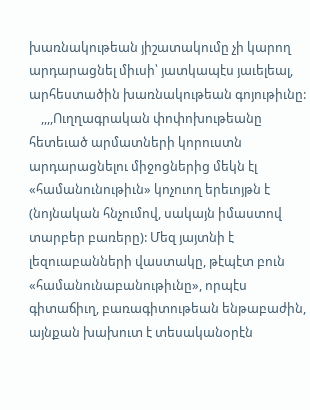խառնակութեան յիշատակումը չի կարող արդարացնել միւսի՝ յատկապէս յաւելեալ, արհեստածին խառնակութեան գոյութիւնը:
    ,,,,Ուղղագրական փոփոխութեանը հետեւած արմատների կորուստն արդարացնելու միջոցներից մեկն էլ «համանունութիւն» կոչուող երեւոյթն է (նոյնական հնչումով, սակայն իմաստով տարբեր բառերը): Մեզ յայտնի է լեզուաբանների վաստակը, թէպէտ բուն «համանունաբանութիւնը», որպէս գիտաճիւղ, բառագիտութեան ենթաբաժին, այնքան խախուտ է տեսականօրէն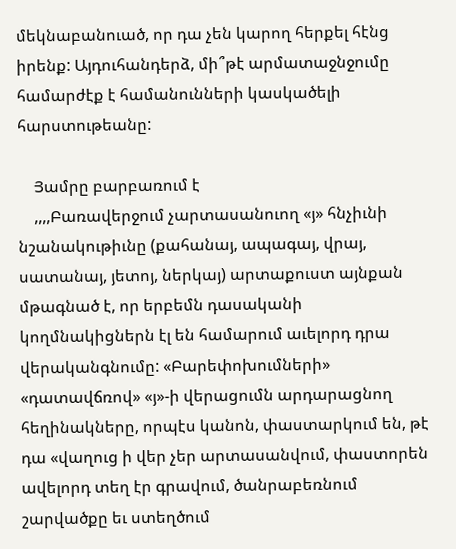մեկնաբանուած, որ դա չեն կարող հերքել հէնց իրենք: Այդուհանդերձ, մի՞թէ արմատաջնջումը համարժէք է համանունների կասկածելի հարստութեանը:

    Յամրը բարբառում է
    ,,,,Բառավերջում չարտասանուող «յ» հնչիւնի նշանակութիւնը (քահանայ, ապագայ, վրայ, սատանայ, յետոյ, ներկայ) արտաքուստ այնքան մթագնած է, որ երբեմն դասականի կողմնակիցներն էլ են համարում աւելորդ դրա վերականգնումը: «Բարեփոխումների» «դատավճռով» «յ»-ի վերացումն արդարացնող հեղինակները, որպէս կանոն, փաստարկում են, թէ դա «վաղուց ի վեր չեր արտասանվում, փաստորեն ավելորդ տեղ էր գրավում, ծանրաբեռնում շարվածքը եւ ստեղծում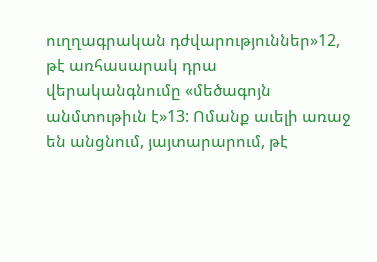ուղղագրական դժվարություններ»12, թէ առհասարակ դրա վերականգնումը «մեծագոյն անմտութիւն է»13: Ոմանք աւելի առաջ են անցնում, յայտարարում, թէ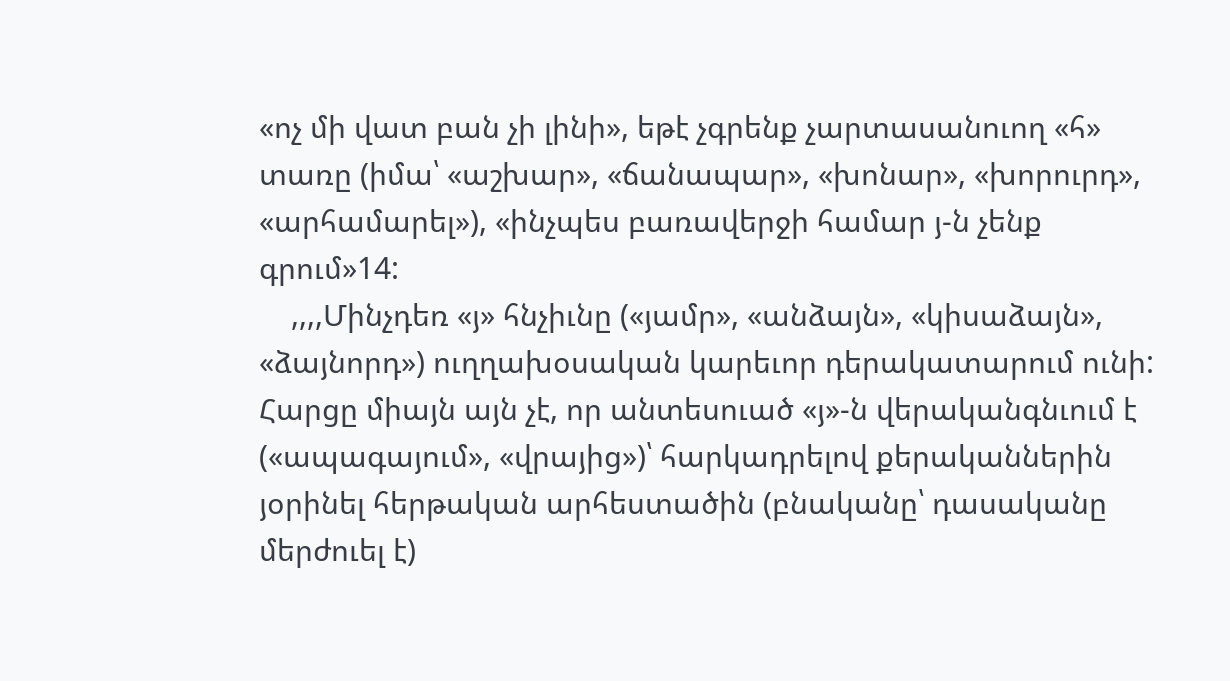«ոչ մի վատ բան չի լինի», եթէ չգրենք չարտասանուող «հ» տառը (իմա՝ «աշխար», «ճանապար», «խոնար», «խորուրդ», «արհամարել»), «ինչպես բառավերջի համար յ-ն չենք գրում»14:
    ,,,,Մինչդեռ «յ» հնչիւնը («յամր», «անձայն», «կիսաձայն», «ձայնորդ») ուղղախօսական կարեւոր դերակատարում ունի: Հարցը միայն այն չէ, որ անտեսուած «յ»-ն վերականգնւում է («ապագայում», «վրայից»)՝ հարկադրելով քերականներին յօրինել հերթական արհեստածին (բնականը՝ դասականը մերժուել է)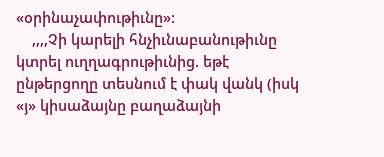«օրինաչափութիւնը»:
    ,,,,Չի կարելի հնչիւնաբանութիւնը կտրել ուղղագրութիւնից. եթէ ընթերցողը տեսնում է փակ վանկ (իսկ «յ» կիսաձայնը բաղաձայնի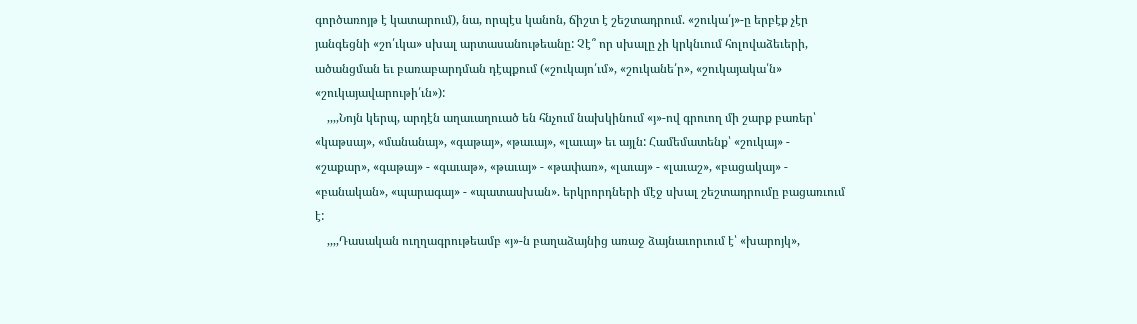գործառոյթ է կատարում), նա, որպէս կանոն, ճիշտ է շեշտադրում. «շուկա՛յ»-ը երբէք չէր յանգեցնի «շո՛ւկա» սխալ արտասանութեանը: Չէ՞ որ սխալը չի կրկնւում հոլովաձեւերի, ածանցման եւ բառաբարդման դէպքում («շուկայո՛ւմ», «շուկանե՛ր», «շուկայակա՛ն» «շուկայավարութի՛ւն»):
    ,,,,Նոյն կերպ, արդէն աղաւաղուած են հնչում նախկինում «յ»-ով գրուող մի շարք բառեր՝ «կաթսայ», «մանանայ», «գաթայ», «թաւայ», «լաւայ» եւ այլն: Համեմատենք՝ «շուկայ» - «շաքար», «գաթայ» - «գաւաթ», «թաւայ» - «թափառ», «լաւայ» - «լաւաշ», «բացակայ» - «բանական», «պարագայ» - «պատասխան». երկրորդների մէջ սխալ շեշտադրումը բացառւում է:
    ,,,,Դասական ուղղագրութեամբ «յ»-ն բաղաձայնից առաջ ձայնաւորւում է՝ «խարոյկ»,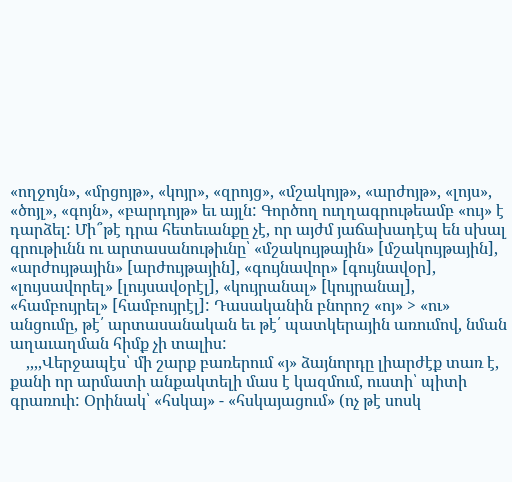«ողջոյն», «մրցոյթ», «կոյր», «զրոյց», «մշակոյթ», «արժոյթ», «լոյս», «ծոյլ», «գոյն», «բարդոյթ» եւ այլն: Գործող ուղղագրութեամբ «ույ» է դարձել: Մի՞թէ դրա հետեւանքը չէ, որ այժմ յաճախադէպ են սխալ գրութիւնն ու արտասանութիւնը՝ «մշակույթային» [մշակույթային], «արժույթային» [արժույթային], «գույնավոր» [գույնավօր], «լույսավորել» [լույսավօրէլ], «կույրանալ» [կույրանալ], «համբույրել» [համբույրէլ]: Դասականին բնորոշ «ոյ» > «ու» անցումը, թէ՛ արտասանական եւ թէ՛ պատկերային առումով, նման աղաւաղման հիմք չի տալիս:
    ,,,,Վերջապէս՝ մի շարք բառերում «յ» ձայնորդը լիարժէք տառ է, քանի որ արմատի անքակտելի մաս է կազմում, ուստի՝ պիտի գրառուի: Օրինակ՝ «հսկայ» - «հսկայացում» (ոչ թէ սոսկ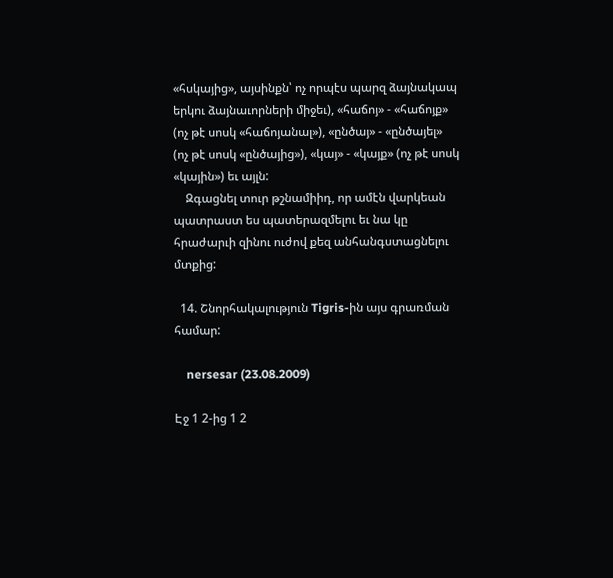«հսկայից», այսինքն՝ ոչ որպէս պարզ ձայնակապ երկու ձայնաւորների միջեւ), «հաճոյ» - «հաճոյք» (ոչ թէ սոսկ «հաճոյանալ»), «ընծայ» - «ընծայել» (ոչ թէ սոսկ «ընծայից»), «կայ» - «կայք» (ոչ թէ սոսկ «կային») եւ այլն:
    Զգացնել տուր թշնամիիդ, որ ամէն վարկեան պատրաստ ես պատերազմելու եւ նա կը հրաժարւի զինու ուժով քեզ անհանգստացնելու մտքից:

  14. Շնորհակալություն Tigris-ին այս գրառման համար:

    nersesar (23.08.2009)

Էջ 1 2-ից 1 2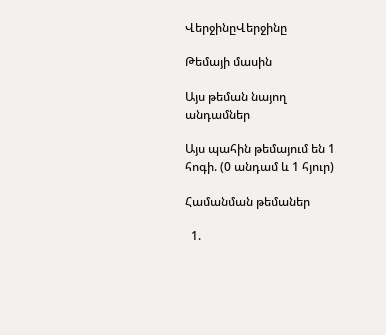ՎերջինըՎերջինը

Թեմայի մասին

Այս թեման նայող անդամներ

Այս պահին թեմայում են 1 հոգի. (0 անդամ և 1 հյուր)

Համանման թեմաներ

  1.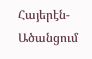Հայերէն-Ածանցում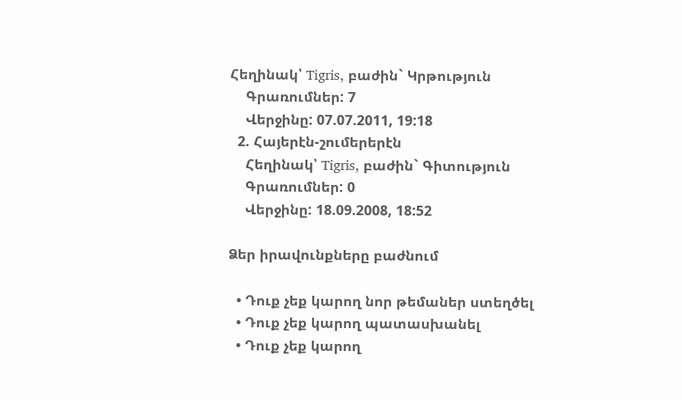Հեղինակ՝ Tigris, բաժին` Կրթություն
    Գրառումներ: 7
    Վերջինը: 07.07.2011, 19:18
  2. Հայերէն-շումերերէն
    Հեղինակ՝ Tigris, բաժին` Գիտություն
    Գրառումներ: 0
    Վերջինը: 18.09.2008, 18:52

Ձեր իրավունքները բաժնում

  • Դուք չեք կարող նոր թեմաներ ստեղծել
  • Դուք չեք կարող պատասխանել
  • Դուք չեք կարող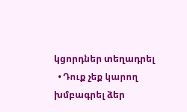կցորդներ տեղադրել
  • Դուք չեք կարող խմբագրել ձեր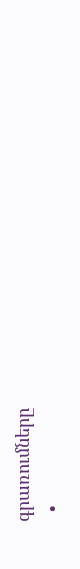գրառումները
  •